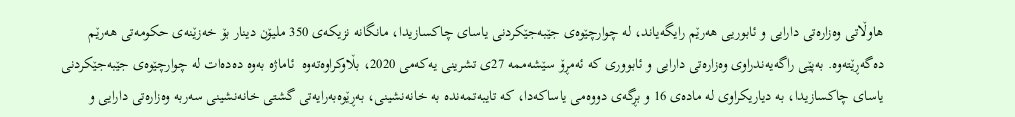هاوڵاتى وه‌زاره‌تى دارایى و ئابوریى هه‌رێم رایگه‌یاند، له‌ چوارچێوه‌ى جێبه‌جێکردنى یاساى چاکسازیدا، مانگانه‌ نزیکه‌ى 350 ملیۆن دینار بۆ خه‌زێنه‌ى حکومه‌تى هه‌رێم ده‌گه‌ڕێته‌وه‌. به‌پێى راگه‌یه‌ندراوى وه‌زاره‌تى دارایى و ئابوورى که‌ ئه‌مڕۆ سێشه‌ممه‌ 27ى تشرینى یه‌که‌مى 2020، بڵاوکراوه‌ته‌وه‌  ئاماژه‌ به‌وه‌ ده‌ده‌ات له‌ چوارچێوه‌ى جێبه‌جێکردنى یاساى چاکسازیدا، به‌ دیاریکراوى له‌ ماده‌ى 16 و بڕگه‌ى دووه‌مى یاساکه‌دا، که‌ تایبه‌تمه‌نده‌ به‌ خانه‌نشینی، به‌ڕێوه‌به‌رایه‌تى گشتى خانه‌نشینى سه‌ربه‌ وه‌زاره‌تى دارایى و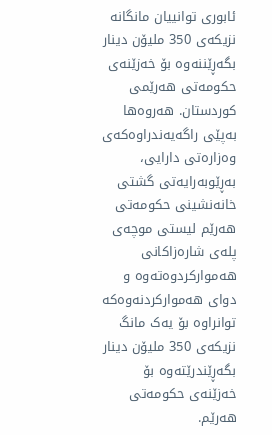ئابورى توانییان مانگانه‌ نزیکه‌ى 350 ملیۆن دینار بگه‌ڕێننه‌وه‌ بۆ خه‌زێنه‌ى حکومه‌تى هه‌رێمى کوردستان. هه‌روه‌ها به‌پێى راگه‌یه‌ندراوه‌که‌ى وه‌زاره‌تى دارایى، به‌ڕێوبه‌رایه‌تى گشتى خانه‌نشینى حکومه‌تى هه‌رێم لیستى موچه‌ى پله‌ى شاره‌زاکانى هه‌موارکردوه‌ته‌وه‌ و دواى هه‌موارکردنه‌وه‌که‌ توانراوه‌ بۆ یه‌ک مانگ نزیکه‌ى 350 ملیۆن دینار بگه‌ڕێندرێته‌وه‌ بۆ خه‌زێنه‌ى حکومه‌تى هه‌رێم.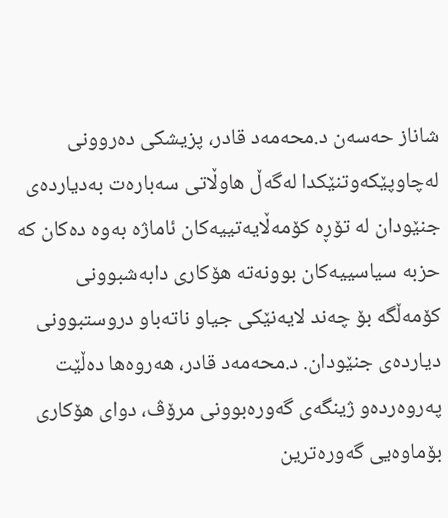شاناز حه‌سه‌ن د.محه‌مه‌د قادر، پزیشکى ده‌روونى له‌چاوپێکه‌وتنێکدا له‌گه‌ڵ ‌هاوڵاتى سه‌باره‌ت به‌دیارده‌ى جنێودان لە تۆڕە کۆمەڵایەتییەکان ئاماژه‌ به‌وه‌ ده‌کان کە حزبه‌ سیاسییه‌کان بوونه‌ته‌ هۆکارى دابه‌شبوونى کۆمه‌ڵگە بۆ چه‌ند لایه‌نێکى جیاو ناته‌باو دروستبوونی دیاردەی جنێودان. د.محه‌مه‌د قادر، هەروەها دەڵێت په‌روه‌رده‌و ژینگه‌ى گه‌وره‌بوونى مرۆڤ، دواى هۆکارى بۆماوه‌یى گه‌وره‌ترین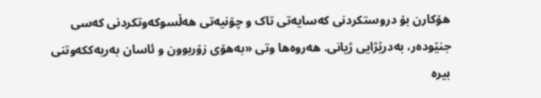هۆکارن بۆ دروستکردنى که‌سایه‌تى تاک و چۆنیه‌تى هه‌ڵسوکه‌وتکردنى که‌سی جنێودەر، به‌درێژایى ژیانی. هەروەها وتى «به‌هۆى زۆربوون و ئاسان به‌ریه‌ککه‌وتنى بیره‌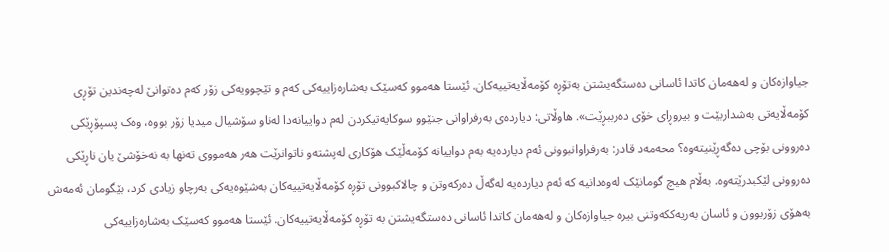جیاوازه‌کان و له‌هه‌مان کاتدا ئاسانى ده‌ستگه‌یشتن به‌تۆڕه‌ کۆمه‌ڵایه‌تییه‌کان. ئێستا هه‌موو که‌سێک به‌شاره‌زاییه‌کى که‌م و تێچوویه‌کى زۆر که‌م ده‌توانێ له‌چه‌ندین تۆڕى کۆمه‌ڵایه‌تى به‌شداربێت و بیروڕاى خۆى ده‌رببڕێت». هاوڵاتى: دیارده‌ى به‌رفراوانى جنێوو سوکایه‌تیکردن له‌م دواییانه‌دا له‌ناو سۆشیال میدیا زۆر بووه‌، وه‌ک پسپۆڕێکى ده‌روونى بۆچى ده‌گه‌ڕێنیته‌وه‌؟ محه‌مه‌د قادر: به‌رفراوانبوونى ئه‌م دیارده‌یه‌ به‌م دواییانه‌ کۆمه‌ڵێک هۆکارى له‌پشته‌و ناتوانرێت هه‌ر هه‌مووى ته‌نها به‌ نه‌خۆشێ یان ناڕێکى ده‌روونى لێکبدرێته‌وه‌. به‌ڵام هیچ گومانێک له‌وه‌دانیه‌ که‌ ئه‌م دیارده‌یه‌ له‌گه‌ڵ ده‌رکه‌وتن و چالاکبوونى تۆڕه‌ کۆمه‌ڵایه‌تییه‌کان به‌شێوه‌یه‌کى به‌رچاو زیادى کرد، بێگومان ئه‌مه‌ش به‌هۆى زۆربوون و ئاسان به‌ریه‌ککه‌وتنى بیره‌ جیاوازه‌کان و له‌هه‌مان کاتدا ئاسانى ده‌ستگه‌یشتن به‌ تۆڕه‌ کۆمه‌ڵایه‌تییه‌کان. ئێستا هه‌موو که‌سێک به‌شاره‌زاییه‌کى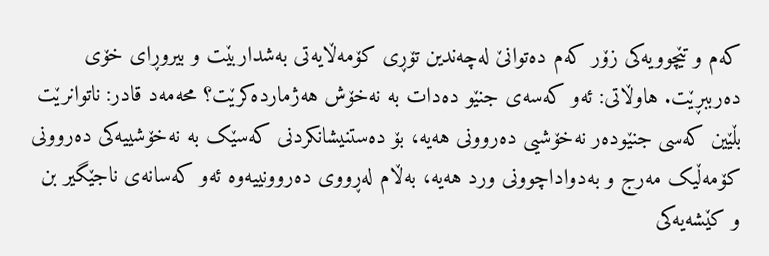که‌م و تێچوویه‌کى زۆر که‌م ده‌توانێ له‌چه‌ندین تۆڕى کۆمه‌ڵایه‌تى به‌شداربێت و بیروڕاى خۆى ده‌رببڕێت. هاوڵاتى: ئه‌و که‌سه‌ى جنێو ده‌دات به‌ نه‌خۆش هه‌ژمارده‌کرێت؟ محه‌مه‌د قادر: ناتوانرێت بڵێین که‌سى جنێوده‌ر نه‌خۆشیى ده‌روونى هه‌یه‌، بۆ ده‌ستنیشانکردنى که‌سێک به‌ نه‌خۆشییه‌کى ده‌روونى کۆمه‌ڵیک مه‌رج و به‌دواداچوونى ورد هه‌یه‌، به‌ڵام له‌ڕووى ده‌روونییه‌وه‌ ئه‌و که‌سانه‌ى ناجێگیر بن و کێشه‌یه‌کى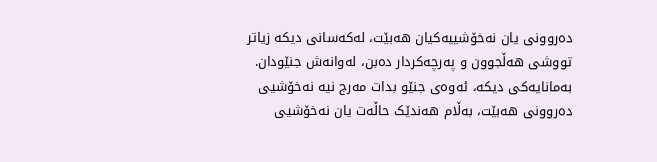ده‌روونى یان نه‌خۆشییه‌کیان هه‌بێت، له‌که‌سانى دیکه‌ زیاتر تووشى هه‌ڵجوون و په‌رچه‌کردار ده‌بن، له‌وانه‌ش جنێودان. به‌مانایه‌کى دیکه‌، ئه‌وه‌ى جنێو بدات مه‌رج نیه‌ نه‌خۆشیى ده‌روونى هه‌بێت، به‌ڵام هه‌ندێک حاڵه‌ت یان نه‌خۆشیى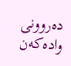ده‌روونى واده‌که‌ن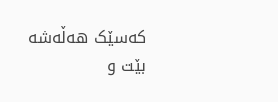که‌سێک هه‌ڵه‌شه‌ بێت و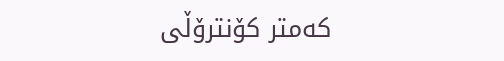که‌متر کۆنترۆڵى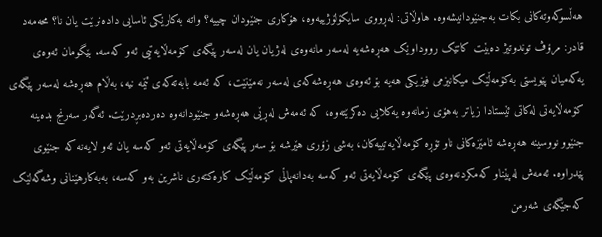هه‌ڵسوکه‌وته‌کانى بکات به‌جنێودانیشه‌وه‌. هاوڵاتى: له‌ڕووى سایکۆلۆژییه‌وه‌، هۆکارى جنێودان چییه‌؟ واته‌ به‌کارێکى ئاسایی داده‌نرێت یان نا؟ محه‌مه‌د قادر: مرۆڤ توندوتیژ ده‌بێت کاتێک رووداوێک هه‌ڕه‌شه‌یه‌ له‌سه‌ر مانه‌وه‌ى له‌ژیان یان له‌سه‌ر پێگه‌ى کۆمه‌ڵایه‌تیى ئه‌و که‌سه‌. بێگومان ئه‌وه‌ى یه‌که‌میان پێویستى به‌کۆمه‌ڵێک میکانیزمى فیزیکى هه‌یه‌ بۆ ئه‌وه‌ى هه‌ڕه‌شه‌که‌ى له‌سه‌ر نه‌مێنێت، که‌ ئه‌مه‌ بابه‌ته‌که‌ى ئێمه‌ نیه‌، به‌ڵام هه‌ڕه‌شه‌ له‌سه‌ر پێگه‌ى کۆمه‌ڵایه‌تى له‌کاتى ئێستادا زیاتر به‌هۆى زمانه‌وه‌ یه‌کلایى ده‌کرێته‌وه‌، که‌ ئه‌مه‌ش له‌ڕێى هه‌ڕه‌شه‌و جنێودانه‌وه‌ ده‌رده‌بڕدرێت. ئه‌گه‌ر سه‌رنج بده‌ینه‌ جنێوو نووسینه‌ هه‌ڕه‌شه‌ ئامێزه‌کانى ناو تۆڕه‌ کۆمه‌ڵایه‌تییه‌کان، به‌شى زۆرى هێرشه‌ بۆ سه‌ر پێگه‌ى کۆمه‌ڵایه‌تى ئه‌و که‌سه‌ یان ئه‌و لایه‌نه‌ که‌ جنێوى پێدراوه‌. ئه‌مه‌ش له‌پێناو که‌مکردنه‌وه‌ى پێگه‌ى کۆمه‌ڵایه‌تى ئه‌و که‌سه‌ به‌دانه‌پاڵى کۆمه‌ڵێک کاره‌کته‌رى ناشرین به‌و که‌سه‌، بەبه‌کار‌هێنانى وشه‌گه‌لێک که‌جێگه‌ى شه‌رمن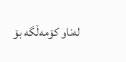له‌ناو کۆمه‌ڵگه‌ بۆ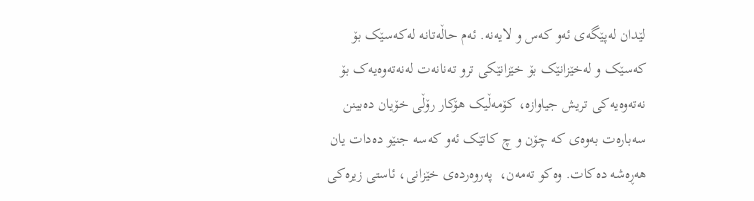لێدان له‌پێگه‌ى ئه‌و که‌س و لایه‌نه‌. ئه‌م حاڵه‌تانه‌ له‌که‌سێک بۆ که‌سێک و له‌خێزانێک بۆ خێزانێکى ترو ته‌نانه‌ت له‌نه‌ته‌وه‌یه‌ک بۆ نه‌ته‌وه‌یه‌کى تریش جیاوازه‌، کۆمه‌ڵیک هۆکار رۆڵى خۆیان ده‌بینن سه‌باره‌ت به‌وه‌ى که‌ چۆن و چ کاتێک ئه‌و که‌سه‌ جنێو ده‌دات یان هه‌ڕه‌شه‌ ده‌کات. وه‌کو ته‌مه‌ن،  په‌روه‌رده‌ى خێزانی، ئاستى زیره‌کى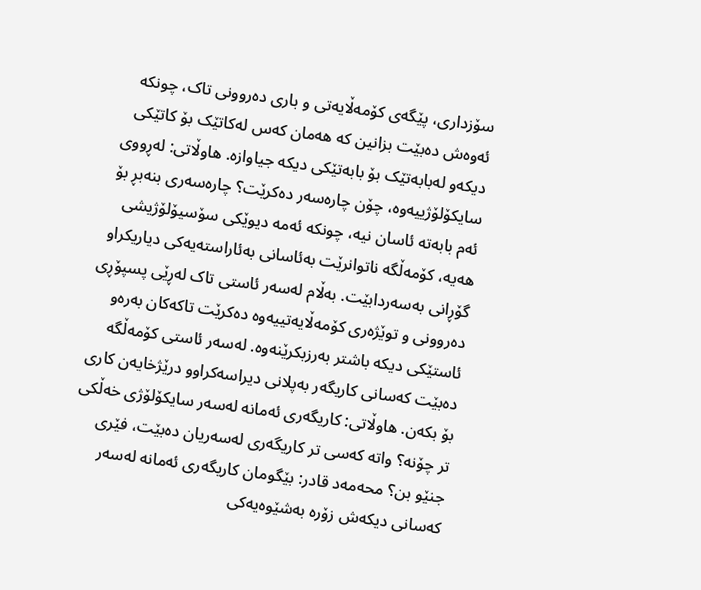سۆزداری، پێگه‌ى کۆمه‌ڵایه‌تى و بارى ده‌روونى تاک، چونکه‌ ئه‌وه‌ش ده‌بێت بزانین که‌ هه‌مان که‌س له‌کاتێک بۆ کاتێکى دیکه‌و له‌بابه‌تێک بۆ بابه‌تێکى دیکه‌ جیاوازه‌. هاوڵاتى: له‌ڕووى سایکۆلۆژییه‌وه‌، چۆن چاره‌سه‌ر ده‌کرێت؟ چاره‌سه‌رى بنه‌بڕ بۆ ئه‌م بابه‌ته‌ ئاسان نیه‌، چونکه‌ ئه‌مه‌ دیوێکى سۆسیۆلۆژیشى هه‌یه‌، کۆمه‌ڵگە ناتوانرێت به‌ئاسانى به‌ئاراسته‌یه‌کى دیاریکراو گۆڕانى به‌سه‌ردابێت. به‌ڵام له‌سه‌ر ئاستى تاک له‌ڕێى پسپۆڕى ده‌روونى و توێژه‌رى کۆمه‌ڵایه‌تییه‌وه‌ ده‌کرێت تاکه‌کان به‌ره‌و ئاستێکى دیکه‌ باشتر به‌رزبکرێنه‌وه‌. له‌سه‌ر ئاستى کۆمه‌ڵگە ده‌بێت که‌سانى کاریگه‌ر به‌پلانى دیراسه‌کراوو درێژخایه‌ن کارى بۆ بکه‌ن. هاوڵاتى: کاریگه‌رى ئه‌مانه‌ له‌سه‌ر سایکۆلۆژى خه‌ڵکى تر چۆنه‌؟ واته‌ که‌سی تر کاریگه‌رى له‌سه‌ریان ده‌بێت، فێرى جنێو بن؟ محه‌مه‌د قادر: بێگومان کاریگه‌رى ئه‌مانه‌ له‌سه‌ر که‌سانى دیکه‌ش زۆره‌ به‌شێوه‌یه‌کى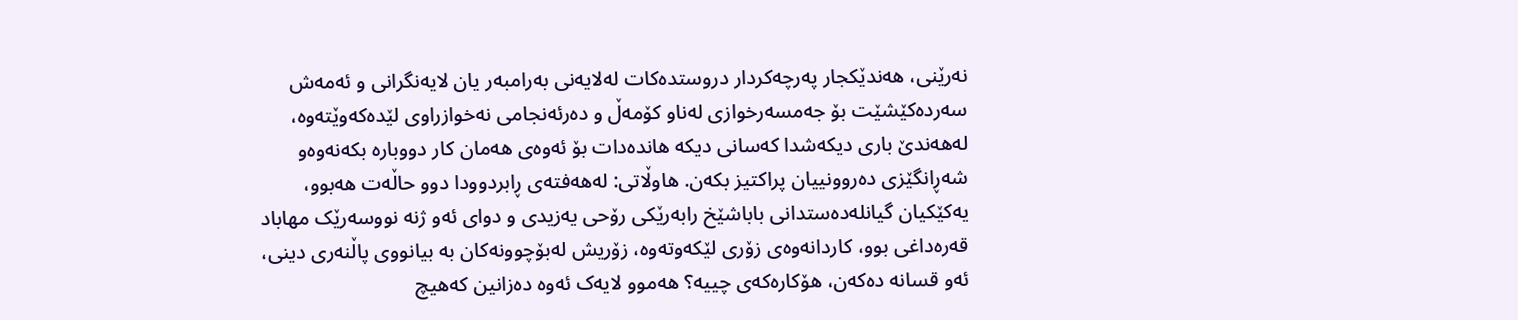نه‌رێنی، هه‌ندێکجار په‌رچه‌کردار دروستده‌کات له‌لایه‌نى به‌رامبه‌ر یان لایه‌نگرانى و ئه‌مه‌ش سه‌رده‌کێشێت بۆ جه‌مسه‌رخوازى له‌ناو کۆمه‌ڵ و ده‌رئه‌نجامى نه‌خوازراوى لێده‌که‌وێته‌وه‌، له‌هه‌ندێ بارى دیکه‌شدا که‌سانى دیکه‌ هانده‌دات بۆ ئه‌وه‌ى هه‌مان کار دووباره‌ بکه‌نه‌وه‌و شه‌ڕانگێزى ده‌روونییان پراکتیز بکه‌ن. هاوڵاتى: له‌هه‌فته‌ی ڕابردوودا دوو حاڵه‌ت هه‌بوو، یه‌کێکیان گیانله‌ده‌ستدانى باباشێخ رابەرێکی رۆحی یه‌زیدى و دواى ئه‌و ژنه‌ نووسه‌رێک مهاباد قه‌ره‌داغى بوو، کاردانه‌وه‌ى زۆرى لێکه‌وته‌وه‌، زۆریش له‌بۆچوونه‌کان به‌ بیانووى پاڵنه‌رى دینی، ئه‌و قسانه‌ ده‌که‌ن، هۆکاره‌که‌ى چییه‌؟ هه‌موو لایه‌ک ئه‌وه‌ ده‌زانین که‌هیچ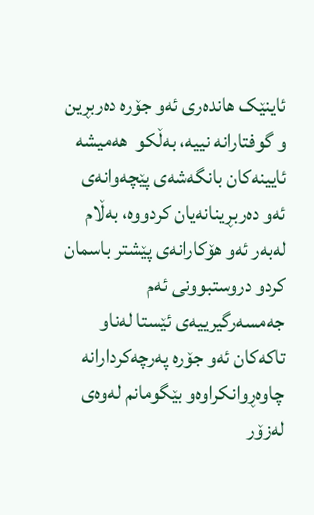ئاینێک هانده‌رى ئه‌و جۆره‌ ده‌ربڕین و گوفتارانه‌ نییه‌، به‌ڵکو  هه‌میشه‌ ئایینه‌کان بانگه‌شه‌ى پێچه‌وانه‌ى ئه‌و ده‌ربڕینانه‌یان کردووه‌، به‌ڵام له‌به‌ر ئه‌و هۆکارانه‌ى پێشتر باسمان کردو دروستبوونى ئه‌م جه‌مسه‌رگیرییه‌ى ئێستا له‌ناو تاکه‌کان ئه‌و جۆره‌ په‌رچه‌کردارانه‌ چاوه‌ڕوانکراوه‌و بێگومانم له‌وه‌ى له‌زۆر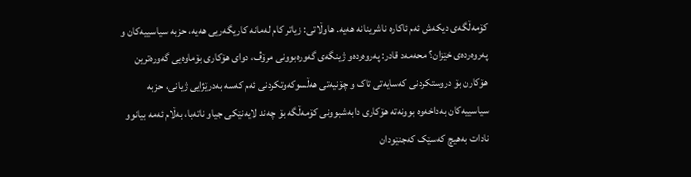کۆمه‌ڵگەى دیکه‌ش ئه‌م ئاکاره‌ ناشرینانه‌ هه‌یه‌. هاوڵاتى: زیاتر کام له‌مانه‌ کاریگه‌ریى هه‌یه‌، حزبه‌ سیاسییه‌کان و په‌روه‌رده‌ى خێزان؟ محه‌مه‌د قادر: په‌روه‌رده‌و ژینگه‌ى گه‌وره‌بوونى مرۆڤ، دواى هۆکارى بۆماوه‌یى گه‌وره‌ترین هۆکارن بۆ دروستکردنى که‌سایه‌تى تاک و چۆنیه‌تى هه‌ڵسوکه‌وتکردنى ئه‌م که‌سه‌ به‌درێژایى ژیانی، حزبه‌ سیاسییه‌کان به‌داخه‌وه‌ بوونه‌ته‌ هۆکارى دابه‌شبوونى کۆمه‌ڵگە بۆ چه‌ند لایه‌نێکى جیاو ناته‌با، به‌ڵام ئه‌مه‌ بیانوو نادات به‌هیچ که‌سێک که‌جنێودان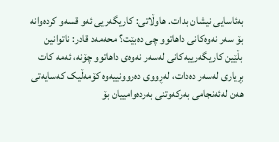به‌ئاسایى نیشان بدات. هاوڵاتى: کاریگه‌ریى ئه‌و قسه‌و کرده‌وانه‌ بۆ سه‌ر نه‌وه‌کانى داهاتوو چى ده‌بێت؟ محه‌مه‌د قادر: ناتوانین بڵێین کاریگه‌رییه‌کانى له‌سه‌ر نه‌وه‌ى داهاتوو چۆنه‌، ئه‌مه‌ کات بڕیارى لەسەر ده‌دات، له‌ڕووى ده‌روونییه‌وه‌ کۆمه‌ڵیک که‌سایه‌تى هه‌ن له‌ئه‌نجامى به‌رکه‌وتنى به‌رده‌وامییان بۆ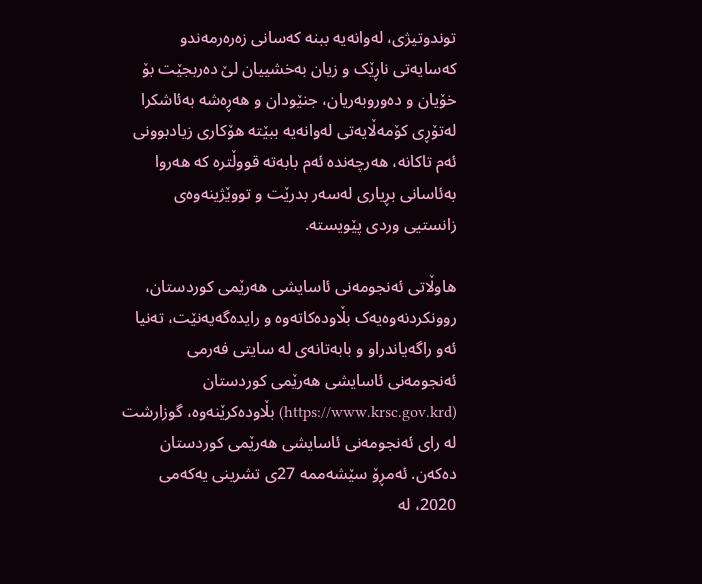توندوتیژى، له‌وانه‌یه‌ ببنه‌ که‌سانى زه‌ره‌رمه‌ندو که‌سایه‌تى ناڕێک و زیان به‌خشییان لێ ده‌ربجێت بۆ خۆیان و ده‌وروبه‌ریان، جنێودان و هه‌ڕه‌شه‌ به‌ئاشکرا له‌تۆڕى کۆمه‌ڵایه‌تى له‌وانه‌یه‌ ببێته‌ هۆکارى زیادبوونى ئه‌م تاکانه‌، هه‌رچه‌نده‌ ئه‌م بابه‌ته‌ قووڵتره‌ که‌ هه‌روا به‌ئاسانى بڕیارى له‌سه‌ر بدرێت و تووێژینه‌وه‌ى زانستیى وردى پێویسته‌.

هاوڵاتى ئه‌نجومه‌نى ئاسایشى هه‌رێمى کوردستان، روونکردنه‌وه‌یه‌ک بڵاوده‌کاته‌وه‌ و رایده‌گه‌یه‌نێت، ته‌نیا ئه‌و راگه‌یاندراو و بابه‌تانه‌ى له‌ سایتى فه‌رمى ئه‌نجومه‌نى ئاسایشى هه‌رێمى کوردستان (https://www.krsc.gov.krd) بڵاوده‌کرێنه‌وه‌، گوزارشت له‌ راى ئه‌نجومه‌نى ئاسایشى هه‌رێمى کوردستان ده‌که‌ن. ئه‌مڕۆ سێشه‌ممه‌ 27ى تشرینى یه‌که‌مى 2020، له‌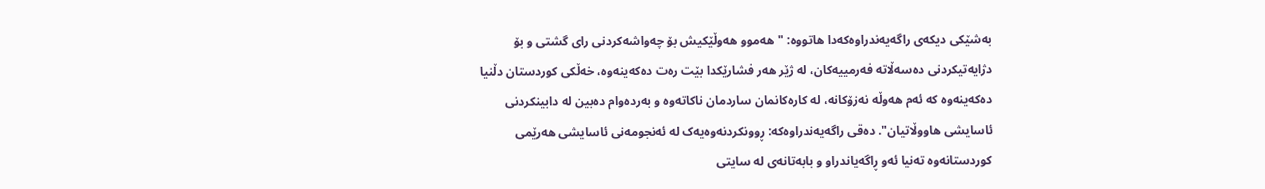به‌شێکى دیکه‌ى راگه‌یه‌ندراوه‌که‌دا هاتووه‌: "هه‌موو هه‌وڵێکیش بۆ چه‌واشه‌کردنى راى گشتى و بۆ دژایه‌تیکردنى ده‌سه‌ڵاته‌ فه‌رمییه‌کان، له‌ ژێر هه‌ر فشارێکدا بێت ره‌ت ده‌که‌ینه‌وه‌، خه‌ڵکى کوردستان دڵنیا ده‌که‌ینه‌وه‌ که‌ ئه‌م هه‌وڵه‌ نه‌زۆکانه‌، له‌ کاره‌کانمان ساردمان ناکاته‌وه‌ و به‌رده‌وام ده‌بین له‌ دابینکردنى ئاسایشى هاووڵاتیان". ده‌قى راگه‌یه‌ندراوه‌که‌: ڕوونکردنه‌وه‌یه‌ک له‌ ئه‌نجومه‌نى ئاسایشى هه‌رێمى کوردستانه‌وه‌ ته‌نیا ئه‌و ڕاگه‌یاندراو و بابه‌تانه‌ى له‌ سایتى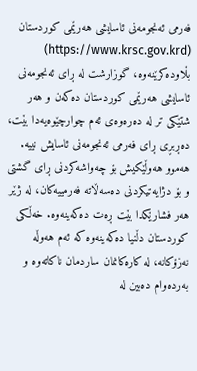فه‌رمى ئه‌نجومه‌نى ئاسایشى هه‌رێمى کوردستان (https://www.krsc.gov.krd) بڵاوده‌کرێنه‌وه‌، گوزارشت له‌ ڕاى ئه‌نجومه‌نى ئاسایشى هه‌رێمى کوردستان ده‌که‌ن و هه‌ر شتێکى تر له‌ ده‌ره‌وه‌ى ئه‌م چوارچێوه‌یه‌دا بێت، ده‌ڕبڕى ڕاى فه‌رمى ئه‌نجومه‌نى ئاسایش نییه‌. هه‌موو هه‌وڵێکیش بۆ چه‌واشه‌کردنى ڕاى گشتى و بۆ دژایه‌تیکردنى ده‌سه‌ڵاته‌ فه‌رمییه‌کان، له‌ ژێر هه‌ر فشارێکدا بێت ڕه‌ت ده‌که‌ینه‌وه‌. خه‌ڵکى کوردستان دڵنیا ده‌که‌ینه‌وه‌ که‌ ئه‌م هه‌وڵه‌ نه‌زۆکانه‌، له‌ کاره‌کانمان ساردمان ناکاته‌وه‌ و به‌رده‌وام ده‌بین له‌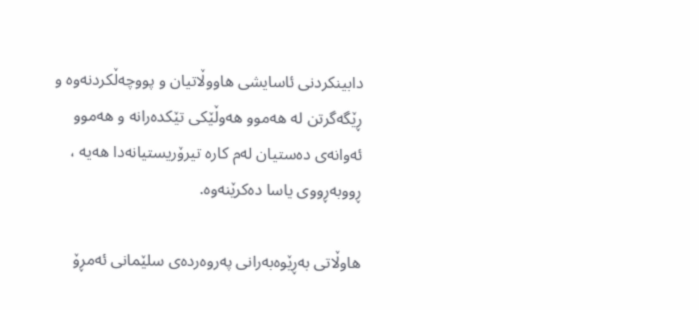دابینکردنى ئاسایشى هاووڵاتیان و پووچه‌ڵکردنه‌وه‌ و ڕێگه‌گرتن له‌ هه‌موو هه‌وڵێکى تێکده‌رانه‌ و هه‌موو ئه‌وانه‌ى ده‌ستیان له‌م کاره‌ تیرۆریستیانه‌دا هه‌یه‌ ، ڕووبه‌ڕووى یاسا ده‌کرێنه‌وه‌.

هاوڵاتى ‌به‌ڕێوه‌به‌رانى په‌روه‌رده‌ى سلێمانى ئه‌مڕۆ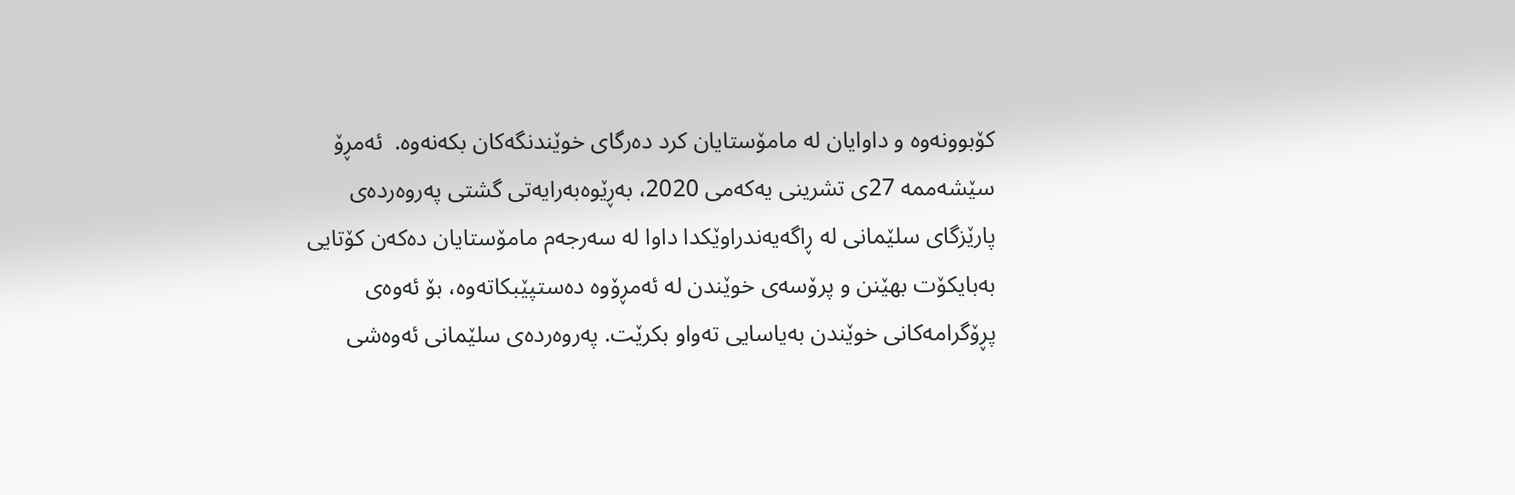کۆبوونه‌وه‌ و داوایان له‌ مامۆستایان کرد ده‌رگاى خوێندنگه‌کان بکه‌نه‌وه‌.  ئه‌مڕۆ سێشه‌ممه‌ 27ى تشرینى یه‌که‌مى 2020، به‌ڕێوه‌به‌رایه‌تى گشتى په‌روه‌رده‌ى پارێزگاى سلێمانى له‌ ڕاگه‌یه‌ندراوێکدا داوا له‌ سه‌رجه‌م مامۆستایان ده‌که‌ن کۆتایى به‌بایکۆت بهێنن و پرۆسه‌ى خوێندن له‌ ئه‌مڕۆوه‌ ده‌ستپێبکاته‌وه‌، بۆ ئه‌وه‌ى پڕۆگرامه‌کانى خوێندن به‌یاسایى ته‌واو بکرێت. په‌روه‌رده‌ى سلێمانى ئه‌وه‌شى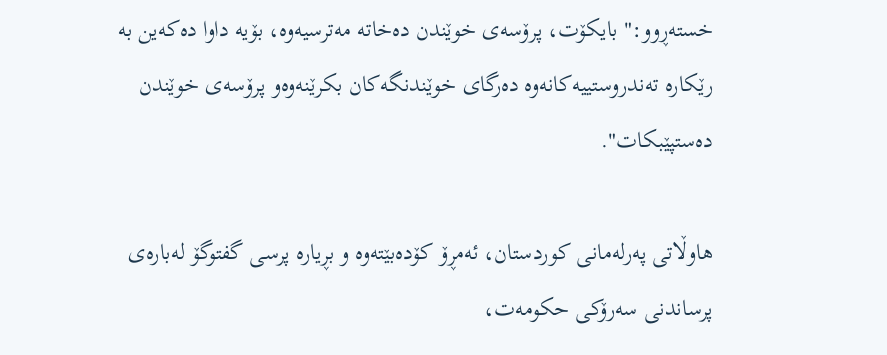خسته‌ڕوو:" بایکۆت، پرۆسه‌ى خوێندن ده‌خاته‌ مه‌ترسیه‌وه‌، بۆیه‌ داوا ده‌که‌ین به‌ رێکاره‌ ته‌ندروستییه‌کانه‌وه‌ ده‌رگاى خوێندنگه‌کان بکرێنه‌وه‌و پرۆسه‌ى خوێندن ده‌ستپێبکات".

هاوڵاتى په‌رله‌مانى کوردستان، ئه‌مڕۆ کۆده‌بێته‌وه‌ و بڕیاره‌ پرسى گفتوگۆ له‌باره‌ى پرساندنى سه‌رۆکى حکومه‌ت،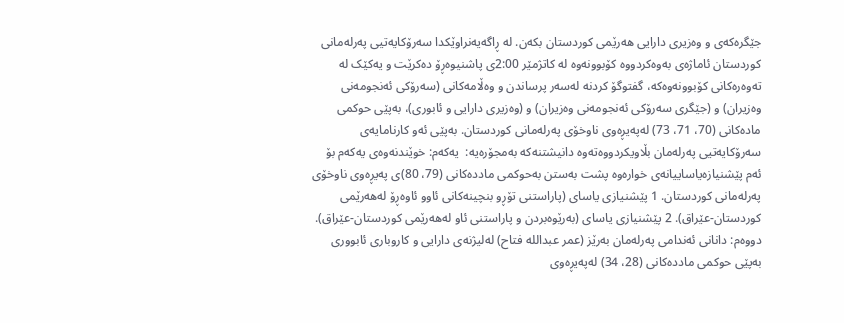جێگره‌که‌ى و وه‌زیرى دارایى هه‌رێمى کوردستان بکه‌ن. له‌ ڕاگه‌یه‌نراوێکدا سه‌رۆکایه‌تیى په‌رله‌مانى کوردستان ئاماژه‌ى به‌وه‌کردووه‌ کۆبوونه‌وه‌ له‌ کاتژمێر 2:00ى پاشنیوه‌ڕۆ ده‌کرێت و یه‌کێک له‌ ته‌وه‌ره‌کانى کۆبوونه‌وه‌که‌، گفتوگۆ کردنه‌ له‌سه‌ر پرساندن و وه‌ڵامه‌کانى (سه‌رۆکى ئه‌نجومه‌نى وه‌زیران) و (جێگرى سه‌رۆکى ئه‌نجومه‌نى وه‌زیران) و (وه‌زیرى دارایى و ئابوری)، به‌پێى حوکمى ماده‌کانى (70، 71، 73) له‌په‌یڕه‌وى ناوخۆى په‌رله‌مانى کوردستان. به‌پێى ئه‌و کارنامایه‌ى سه‌رۆکایه‌تیى په‌رله‌مان بڵاویکردووه‌ته‌وه‌ دانیشتنه‌که‌ به‌مجۆره‌یه‌:  یه‌که‌م: خوێندنه‌وه‌ى یه‌که‌م بۆ ئه‌م پێشنیازه‌یاساییانه‌ى خواره‌وه‌ پشت به‌ستن به‌حوکمى مادده‌کانى (79، 80)ى په‌یڕه‌وى ناوخۆى په‌رله‌مانى کوردستان. 1 پێشنیازى یاساى (پاراستنى تۆڕو بنچینه‌کانى ئاوو ئاوه‌ڕۆ له‌هه‌رێمى کوردستان-عێراق). 2 پێشنیازى یاساى (به‌رێوه‌بردن و پاراستنى ئاو له‌هه‌رێمى کوردستان-عێراق). دووه‌م: دانانى ئه‌ندامى په‌رله‌مان به‌رێز (عمر عبدالله‌ فتاح) له‌لیژنه‌ى دارایى و کاروبارى ئابوورى به‌پێى حوکمى مادده‌کانى (28، 34) له‌په‌یڕه‌وى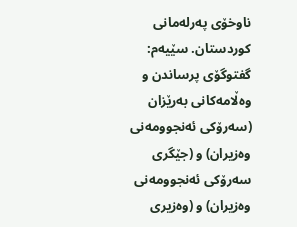ناوخۆى په‌رله‌مانى کوردستان. سێیه‌م: گفتوگۆى پرساندن و وه‌ڵامه‌کانى به‌رێزان (سه‌رۆکى ئه‌نجوومه‌نى وه‌زیران) و (جێگرى سه‌رۆکى ئه‌نجوومه‌نى وه‌زیران) و (وه‌زیرى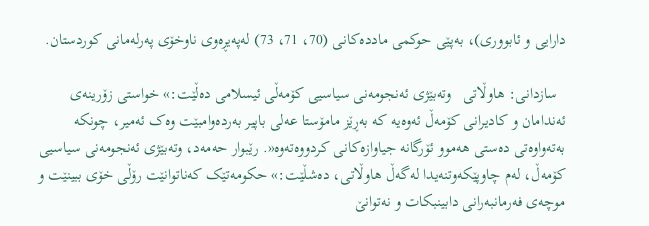دارایى و ئابووری)، به‌پێى حوکمى مادده‌کانى (70، 71، 73) له‌په‌یڕه‌وى ناوخۆى په‌رله‌مانى کوردستان.

  سازدانى: هاوڵاتى   وته‌بێژى ئه‌نجومه‌نى سیاسیى کۆمه‌ڵى ئیسلامى ده‌ڵێت:» خواستى زۆرینه‌ى ئه‌ندامان و کادیرانى کۆمه‌ڵ ئه‌وه‌یه‌ که‌ به‌ڕێز مامۆستا عه‌لى باپیر به‌رده‌وامبێت وه‌ک ئه‌میر، چونکه‌ به‌ته‌واوه‌تى ده‌ستى هه‌موو ئۆرگانه‌ جیاوازه‌کانى کردووه‌ته‌وه‌«. رێبوار حه‌مه‌د، وته‌بێژى ئه‌نجومه‌نى سیاسیى کۆمه‌ڵ، له‌م چاوپێکه‌وتنه‌یدا له‌گه‌ڵ ‌هاوڵاتى، ده‌شڵێت:» حکومه‌تێک که‌ناتوانێت رۆڵى خۆى ببینێت و موچه‌ى فه‌رمانبه‌رانى دابینبکات و نه‌توانێ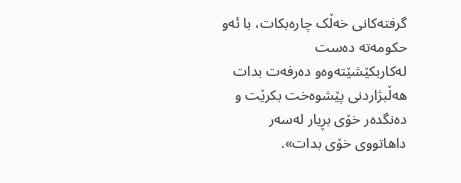گرفته‌کانى خه‌ڵک چاره‌بکات، با ئه‌و حکومه‌ته‌ ده‌ست له‌کاربکێشێته‌وه‌و ده‌رفه‌ت بدات هه‌ڵبژاردنى پێشوه‌خت بکرێت و ده‌نگده‌ر خۆى بڕیار له‌سه‌ر داهاتووى خۆى بدات».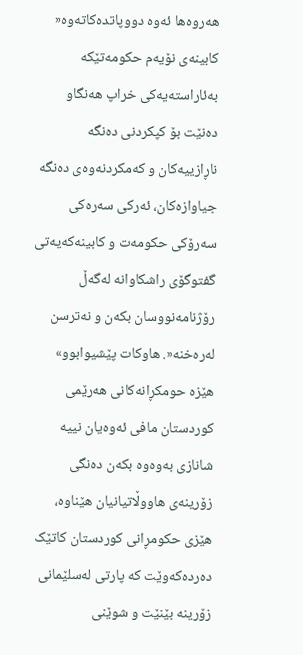هه‌روه‌ها ئه‌وه‌ دووپاتده‌کاته‌وه‌« کابینه‌ى نۆیه‌م حکومه‌تێکه‌ به‌ئاراسته‌یه‌کى خراپ هه‌نگاو ده‌نێت بۆ کپکردنى ده‌نگه‌ ناڕازییه‌کان و که‌مکردنه‌وه‌ی ده‌نگه‌ جیاوازه‌کان، ئه‌رکى سه‌ره‌کى سه‌رۆکى حکومه‌ت و کابینه‌که‌یه‌تى گفتوگۆى راشکاوانه‌ له‌گه‌ڵ رۆژنامه‌نووسان بکه‌ن و نه‌ترسن له‌ره‌خنه‌«. هاوکات پێشیوابوو» هێزه‌ حومکڕانه‌کانى هه‌رێمى کوردستان مافى ئه‌وه‌یان نییه‌ شانازى به‌وه‌وه‌ بکه‌ن ده‌نگى زۆرینه‌ى هاووڵاتیانیان هێناوه‌، هێزى حکومڕانى کوردستان کاتێک ده‌رده‌که‌وێت که‌ پارتى له‌سلێمانى زۆرینه‌ بێنێت و شوێنى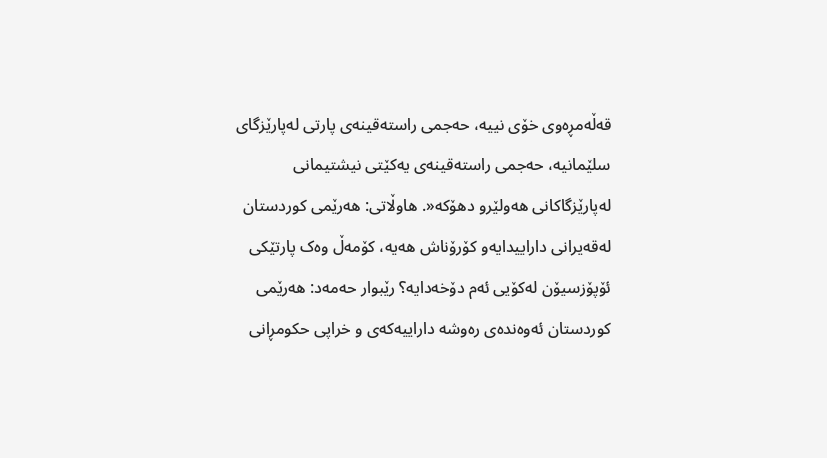قه‌ڵه‌مڕه‌وى خۆى نییه‌، حه‌جمى راسته‌قینه‌ى پارتى له‌پارێزگاى سلێمانیه‌، حه‌جمى راسته‌قینه‌ى یه‌کێتى نیشتیمانى له‌پارێزگاکانى هه‌ولێرو دهۆکه‌«. هاوڵاتى: هه‌رێمى کوردستان له‌قه‌یرانى داراییدایه‌و کۆرۆناش هه‌یه‌، کۆمه‌ڵ وه‌ک پارتێکى ئۆپۆزسیۆن له‌کۆیی ئه‌م دۆخه‌دایه‌؟ رێبوار حه‌مه‌د: هه‌رێمى کوردستان ئه‌وه‌نده‌ى ره‌وشه‌ داراییه‌که‌ى و خراپى حکومڕانى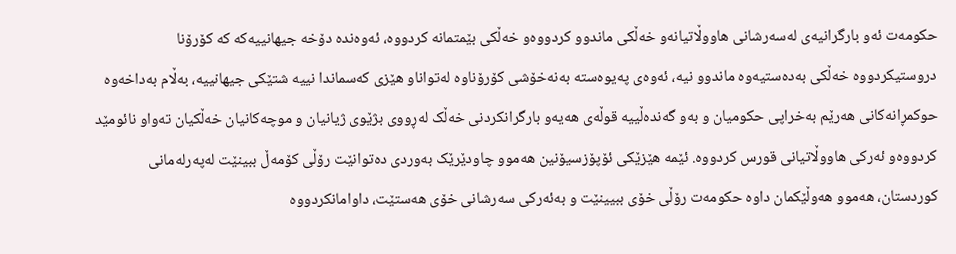حکومه‌ت ئه‌و بارگرانیه‌ى له‌سه‌رشانى هاووڵاتیانه‌و خه‌ڵکى ماندوو کردووه‌و خه‌ڵکى بێمتمانه‌ کردووه‌، ئه‌وه‌نده‌ دۆخه‌ جیهانییه‌که‌ که‌ کۆرۆنا دروستیکردووه‌ خه‌ڵکى به‌ده‌ستیه‌وه‌ ماندوو نیه‌، ئه‌وه‌ى په‌یوه‌سته‌ به‌نه‌خۆشى کۆرۆناوه‌ له‌تواناو هێزى که‌سماندا نییه‌ شتێکى جیهانییه‌، به‌ڵام به‌داخه‌وه‌ حوکمڕانه‌کانى هه‌رێم به‌خراپى حکومیان و به‌و گه‌نده‌ڵییه‌ قوڵه‌ى هه‌یه‌و بارگرانکردنى خه‌ڵک له‌ڕووى بژێوى ژیانیان و موچه‌کانیان خه‌ڵکیان ته‌واو نائومێد کردووه‌و ئه‌رکى هاووڵاتیانی قورس کردووه‌. ئێمه‌ هێزێکى ئۆپۆزسیۆنین هه‌موو چاودێرێک به‌وردى ده‌توانێت رۆڵى کۆمه‌ڵ ببینێت له‌په‌رله‌مانى کوردستان، هه‌موو هه‌وڵێکمان داوه‌ حکومه‌ت رۆڵى خۆى ببیینێت و به‌ئه‌رکى سه‌رشانى خۆى هه‌ستێت، داوامانکردووه‌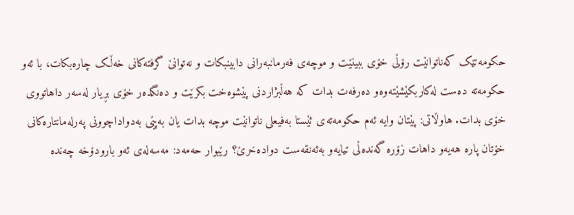حکومه‌تێک که‌ناتوانێت رۆڵى خۆى ببینێت و موچه‌ى فه‌رمانبه‌رانى دابینبکات و نه‌توانێ گرفته‌کانى خه‌ڵک چاره‌بکات، با ئه‌و حکومه‌ته‌ ده‌ست له‌کاربکێشێته‌وه‌و ده‌رفه‌ت بدات که‌ هه‌ڵبژاردنى پێشوه‌خت بکرێت و ده‌نگده‌ر خۆى بڕیار له‌سه‌ر داهاتووى خۆى بدات. هاوڵاتى: پێتان وایه‌ ئه‌م حکومه‌ته‌ى ئێستا به‌فیعلى ناتوانێت موچه‌ بدات یان به‌پێى به‌دواداچوونى په‌رله‌مانتاره‌کانى خۆتان پاره‌ هه‌یه‌و داهات زۆره‌ گه‌نده‌ڵى تیایه‌و به‌ئه‌نقه‌ست دواده‌خرێ؟ رێبوار حه‌مه‌د: مه‌سه‌له‌ى ئه‌و بارودۆخه‌ چه‌نده‌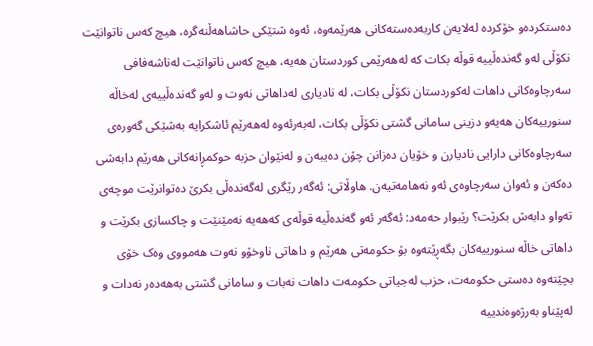ده‌ستکرده‌و خۆکرده‌ له‌لایه‌ن کاربه‌ده‌سته‌کانى هه‌رێمه‌وه‌، ئه‌وه‌ شتێکى حاشاهه‌ڵنه‌گره‌، هیچ که‌س ناتوانێت نکۆڵى له‌و گه‌نده‌ڵییه‌ قوڵه‌ بکات که‌ له‌هه‌رێمى کوردستان هه‌یه‌، هیچ که‌س ناتوانێت له‌ناشه‌فافى سه‌رچاوه‌کانى داهات له‌کوردستان نکۆڵى بکات، له‌ نادیارى له‌داهاتى نه‌وت و له‌و گه‌نده‌ڵییه‌ى له‌خاڵه‌ سنورییه‌کان هه‌یه‌و دزینى سامانى گشتى نکۆڵى بکات، له‌به‌رئه‌وه‌ له‌هه‌رێم ئاشکرایه‌ به‌شێکى گه‌وره‌ى سه‌رچاوه‌کانى دارایی نادیارن و خۆیان ده‌زانن چۆن ده‌یبه‌ن و له‌نێوان حزبه‌ حوکمڕانه‌کانى هه‌رێم دابه‌شى ده‌که‌ن و ئه‌وان سه‌رچاوه‌ى ئه‌و نه‌هامه‌تیه‌ن. هاوڵاتى: ئه‌گه‌ر رێگرى له‌گه‌نده‌ڵى بکرێ ده‌توانرێت موچه‌ى ته‌واو دابه‌ش بکرێت؟ رێبوار حه‌مه‌د: ئه‌گه‌ر ئه‌و گه‌نده‌ڵیه‌ قوڵه‌ى که‌هه‌یه‌ نه‌مێنێت و چاکسازى بکرێت و داهاتى خاڵه‌ سنورییه‌کان بگه‌ڕێته‌وه‌ بۆ حکومه‌تى هه‌رێم و داهاتى ناوخۆو نه‌وت هه‌مووى وه‌ک خۆى بچێته‌وه‌ ده‌ستى حکومه‌ت، حزب له‌جیاتى حکومه‌ت داهات نه‌بات و سامانى گشتى به‌هه‌ده‌ر نه‌دات و له‌پێناو به‌رژه‌وه‌ندییه‌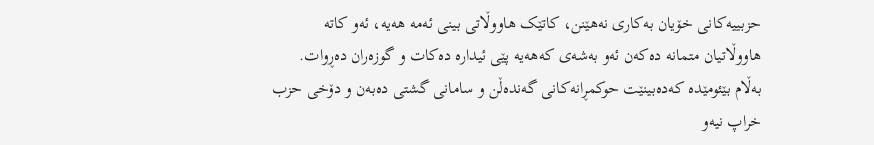حزبییه‌کانى خۆیان به‌کارى نه‌هێنن، کاتێک هاووڵاتى بینى ئه‌مه‌ هه‌یه‌، ئه‌و کاته‌ هاووڵاتیان متمانه‌ ده‌که‌ن ئه‌و به‌شه‌ى که‌هه‌یه‌ پێى ئیداره‌ ده‌کات و گوزه‌ران ده‌ڕوات. به‌ڵام بێئومێده‌ که‌ده‌بینێت حوکمڕانه‌کانى گه‌نده‌ڵن و سامانى گشتى ده‌به‌ن و دۆخى حزب خراپ نیه‌و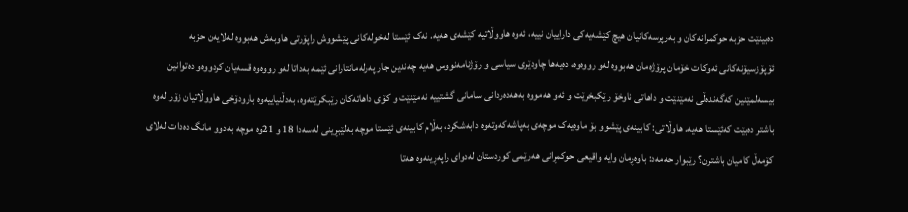ده‌بینێت حزبه‌ حوکمرانه‌کان و به‌رپرسه‌کانیان هیچ کێشه‌یه‌کی داراییان نییه‌، ئه‌وه‌ هاووڵاتیه‌ کێشه‌ى هه‌یه‌. نه‌ک ئێستا له‌خوله‌کانی پێشووش راپۆرتى هاوبه‌ش هه‌بووه‌ له‌لایه‌ن حزبه‌ ئۆپۆزسیۆنه‌کانى ئه‌وکات خۆمان پرۆژه‌مان هه‌بووه‌ له‌و رووه‌وه‌، ده‌یه‌ها چاودێرى سیاسى و رۆژنامه‌نووس هه‌یه‌ چه‌ندین جار په‌رله‌مانتارانى ئێمه‌ به‌داتا له‌و رووه‌وه‌ قسه‌یان کردووه‌و ده‌توانین بیسه‌لمێنین که‌گه‌نده‌ڵى نه‌مێنێت و داهاتى ناوخۆ رێکبخرێت و ئه‌و هه‌مووه‌ به‌هه‌ده‌ردانى سامانى گشتییه‌ نه‌مێنێت و کۆى داهاته‌کان رێبکرێته‌وه‌، به‌دڵنیاییه‌وه‌ بارودۆخى هاووڵاتیان زۆر له‌وه‌ باشتر ده‌بێت که‌ئێستا هه‌یه‌. هاوڵاتى: کابینه‌ى پێشوو بۆ ماوه‌یه‌ک موچه‌ى به‌پاشه‌که‌وته‌وه‌ دابه‌شکرد، به‌ڵام کابینه‌ى ئێستا موچه‌ به‌لێبڕینى له‌سه‌دا 18 و 21وه‌ موچه‌ به‌دوو مانگ ده‌دات له‌لاى کۆمه‌ڵ کامیان باشترن؟ رێبوار حه‌مه‌د: باوه‌ڕمان وایه‌ واقیعى حوکمڕانى هه‌رێمى کوردستان له‌دواى راپه‌ڕینه‌وه‌ هه‌تا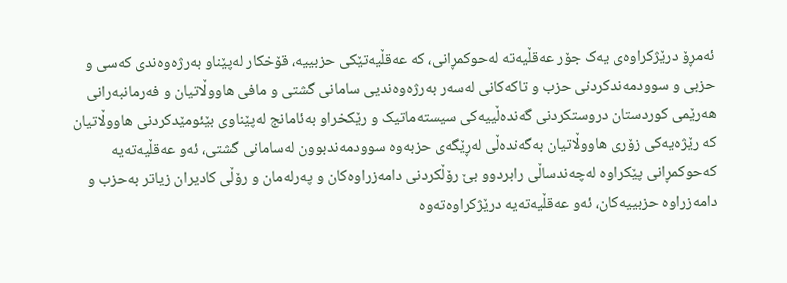ئه‌مڕۆ درێژکراوه‌ى یه‌ک جۆر عه‌قڵیه‌ته‌ له‌حوکمڕانى، که‌ عه‌قڵیه‌تێکى حزبییه‌، قۆخکار له‌پێناو به‌رژه‌وه‌ندى که‌سى و حزبى و سوودمه‌ندکردنى حزب و تاکه‌کانى له‌سه‌ر به‌رژه‌وه‌ندیى سامانى گشتى و مافى هاووڵاتیان و فه‌رمانبه‌رانى هه‌رێمى کوردستان دروستکردنى گه‌نده‌ڵییه‌کى سیسته‌ماتیک و رێکخراو به‌ئامانج له‌پێناوى بێئومێدکردنى هاووڵاتیان که‌ رێژه‌یه‌کى زۆرى هاووڵاتیان به‌گه‌نده‌ڵى له‌ڕێگه‌ى حزبه‌وه‌ سوودمه‌ندبوون له‌سامانى گشتى، ئه‌و عه‌قڵیه‌ته‌یه‌ که‌حوکمڕانى پێکراوه‌ له‌چه‌ندساڵى رابردوو بێ رۆڵکردنى دامه‌زراوه‌کان و په‌رله‌مان و رۆڵى کادیران زیاتر به‌حزب و دامه‌زراوه‌ حزبییه‌کان، ئه‌و عه‌قڵیه‌ته‌یه‌ درێژکراوه‌ته‌وه‌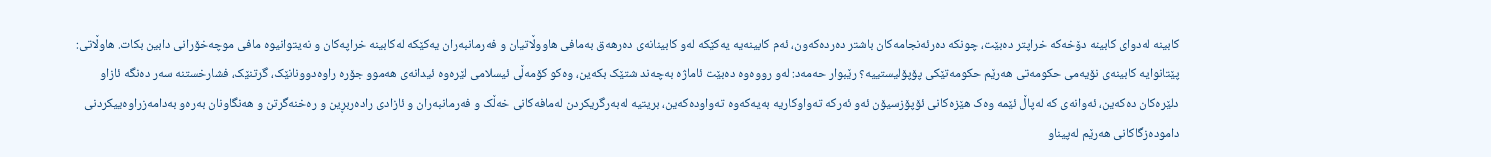کابینه‌ له‌دواى کابینه‌ دۆخه‌که‌ خراپتر ده‌بێت، چونکه‌ ده‌رئه‌نجامه‌کان باشتر ده‌رده‌که‌ون، ئه‌م کابینه‌یه‌ یه‌کێکه‌ له‌و کابینانه‌ى ده‌رهه‌ق به‌مافى هاووڵاتیان و فه‌رمانبه‌ران یه‌کێکه‌ له‌کابینه‌ خراپه‌کان و نه‌یتوانیوه‌ مافى موچه‌خۆرانى دابین بکات. هاوڵاتى: پێتانوایه‌ کابینه‌ى نۆیه‌مى حکومه‌تى هه‌رێم حکومه‌تێکى پۆپۆلیستییه‌؟ رێبوار حه‌مه‌د: له‌و رووه‌وه‌ ده‌بێت ئاماژه‌ به‌چه‌ند شتێک بکه‌ین، وه‌کو کۆمه‌ڵى ئیسلامى لێره‌وه‌ ئیدانه‌ى هه‌موو جۆره‌ راوه‌دوونانێک، گرتنێک، فشارخستنه‌ سه‌ر ده‌نگه‌ ئازاو دلێره‌کان ده‌که‌ین، ئه‌وانه‌ى که‌ له‌پاڵ ئێمه‌ وه‌ک هێزه‌کانى ئۆپۆزسیۆن ئه‌و ئه‌رکه‌ ته‌واوکاریه‌ به‌یه‌که‌وه‌ ته‌واوده‌که‌ین، بریتیه‌ له‌به‌رگریکردن له‌مافه‌کانى خه‌ڵک و فه‌رمانبه‌ران و ئازادى راده‌ربڕین و ره‌خنه‌گرتن و هه‌نگاونان به‌ره‌و به‌دامه‌زراوه‌ییکردنى داموده‌زگاکانى هه‌رێم له‌پیناو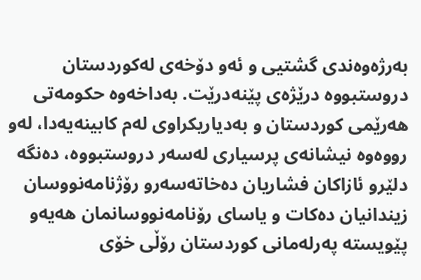به‌رژه‌وه‌ندى گشتیى و ئه‌و دۆخه‌ى له‌کوردستان دروستبووه‌ درێژه‌ى پێنه‌درێت. به‌داخه‌وه‌ حکومه‌تى هه‌رێمى کوردستان و به‌دیاریکراوى له‌م کابینه‌یه‌دا، له‌و رووه‌وه‌ نیشانه‌ى پرسیارى له‌سه‌ر دروستبووه‌، ده‌نگه‌ دلێرو ئازاکان فشاریان ده‌خاته‌سه‌رو رۆژنامه‌نووسان زیندانیان ده‌کات و یاساى رۆنامه‌نووسانمان هه‌یه‌و پێویسته‌ په‌رله‌مانى کوردستان رۆڵى خۆى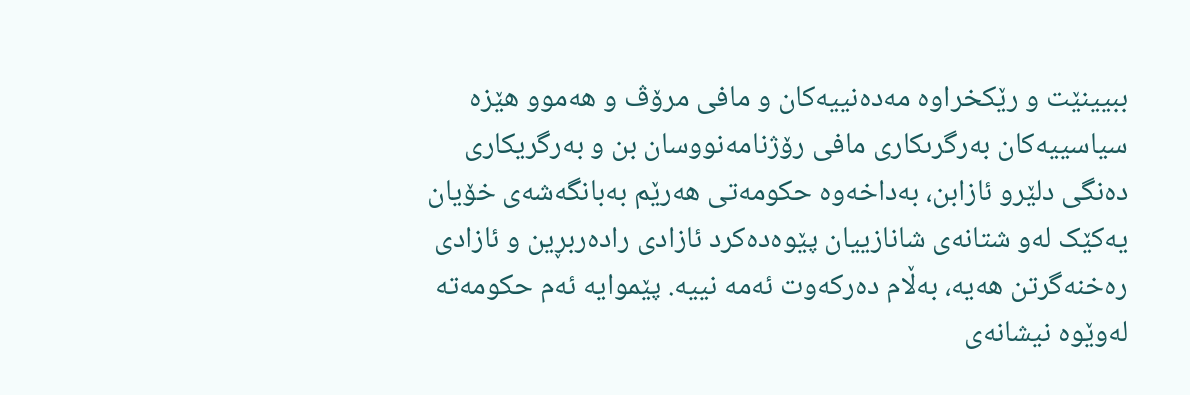ببیینێت و رێکخراوه‌ مه‌ده‌نییه‌کان و مافى مرۆڤ و هه‌موو هێزه‌ سیاسییه‌کان به‌رگرىکارى مافى رۆژنامه‌نووسان بن و به‌رگریکارى ده‌نگى دلێرو ئازابن، به‌داخه‌وه‌ حکومه‌تى هه‌رێم به‌بانگه‌شه‌ى خۆیان یه‌کێک له‌و شتانه‌ى شانازییان پێوه‌ده‌کرد ئازادى راده‌ربڕین و ئازادى ره‌خنه‌گرتن هه‌یه‌، به‌ڵام ده‌رکه‌وت ئه‌مه‌ نییه‌. پێموایه‌ ئه‌م حکومه‌ته‌ له‌وێوه‌ نیشانه‌ى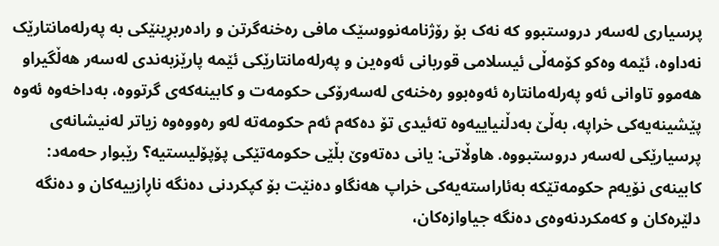پرسیارى له‌سه‌ر دروستبوو که‌ نه‌ک بۆ رۆژنامه‌نووسێک مافى ره‌خنه‌گرتن و راده‌ربڕینێکى به‌ په‌رله‌مانتارێک نه‌داوه‌، ئێمه‌ وه‌کو کۆمه‌ڵى ئیسلامى قوربانى ئه‌وه‌ین و په‌رله‌مانتارێکى ئێمه‌ پارێزبه‌ندى له‌سه‌ر هه‌ڵگیراو هه‌موو تاوانى ئه‌و په‌رله‌مانتاره‌ ئه‌وه‌بوو ره‌خنه‌ى له‌سه‌رۆکى حکومه‌ت و کابینه‌که‌ى گرتووه‌، به‌داخه‌وه‌ ئه‌وه‌ پێشینه‌یه‌کى خراپه‌، به‌ڵێ به‌دڵنیاییه‌وه‌ ته‌ئیدى تۆ ده‌که‌م ئه‌م حکومه‌ته‌ له‌و ره‌ووه‌وه‌ زیاتر له‌نیشانه‌ى پرسیارێکى له‌سه‌ر دروستبووه‌. هاوڵاتى: یانى ده‌ته‌وێ بڵێى حکومه‌تێکى پۆپۆلیستیه‌؟ رێبوار حه‌مه‌د: کابینه‌ى نۆیه‌م حکومه‌تێکه‌ به‌ئاراسته‌یه‌کى خراپ هه‌نگاو ده‌نێت بۆ کپکردنى ده‌نگه‌ ناڕازییه‌کان و ده‌نگه‌ دلێره‌کان و که‌مکردنه‌وه‌ی ده‌نگه‌ جیاوازه‌کان،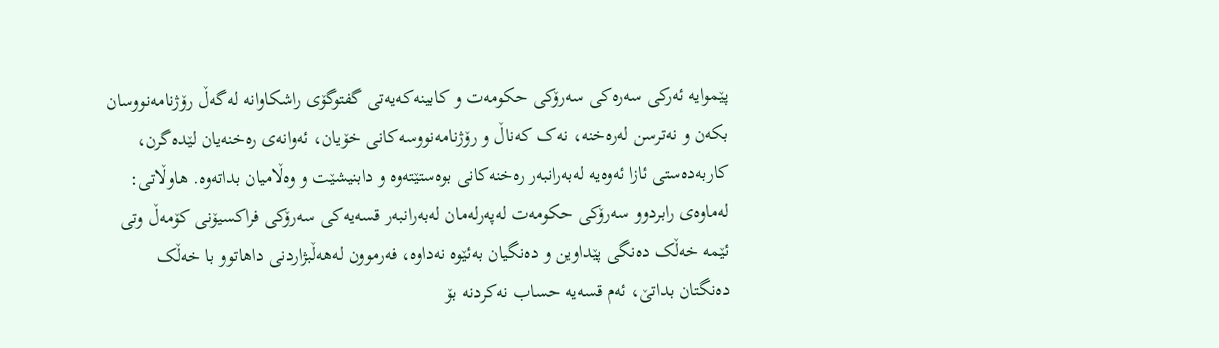پێموایه‌ ئه‌رکى سه‌ره‌کى سه‌رۆکى حکومه‌ت و کابینه‌که‌یه‌تى گفتوگۆى راشکاوانه‌ له‌گه‌ڵ رۆژنامه‌نووسان بکه‌ن و نه‌ترسن له‌ره‌خنه‌، نه‌ک که‌ناڵ و رۆژنامه‌نووسه‌کانى خۆیان، ئه‌وانه‌ى ره‌خنه‌یان لێده‌گرن، کاربه‌ده‌ستى ئازا ئه‌وه‌یه‌ له‌به‌رانبه‌ر ره‌خنه‌کانى بوه‌ستێته‌وه‌ و دابنیشێت و وه‌ڵامیان بداته‌وه‌. هاوڵاتى: له‌ماوه‌ى رابردوو سه‌رۆکى حکومه‌ت له‌په‌رله‌مان له‌به‌رانبه‌ر قسه‌یه‌کى سه‌رۆکى فراکسیۆنى کۆمه‌ڵ وتى ئێمه‌ خه‌ڵک ده‌نگى پێداوین و ده‌نگیان به‌ئێوه‌ نه‌داوه‌، فه‌رموون له‌هه‌ڵبژاردنى داهاتوو با خه‌ڵک ده‌نگتان بداتێ، ئه‌م قسه‌یه‌ حساب نه‌کردنه‌ بۆ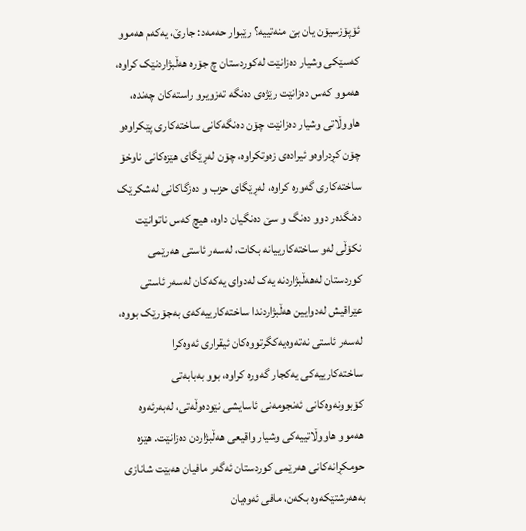ئۆپۆزسیۆن یان بێ منه‌تییه‌؟ رێبوار حه‌مه‌د: جارێ، یه‌که‌م هه‌موو که‌سێکى وشیار ده‌زانێت له‌کوردستان چ جۆره‌ هه‌ڵبژاردنێک کراوه‌، هه‌موو که‌س ده‌زانێت رێژه‌ى ده‌نگه‌ ته‌زویرو راسته‌کان چه‌نده‌، هاووڵاتى وشیار ده‌زانێت چۆن ده‌نگه‌کانى ساخته‌کارى پێکراوه‌و چۆن کڕدراوه‌و ئیراده‌ى زه‌وتکراوه‌، چۆن له‌ڕێگاى هێزه‌کانى ناوخۆ ساخته‌کارى گه‌وره‌ کراوه‌، له‌ڕێگاى حزب و ده‌زگاکانى له‌شکرێک ده‌نگده‌ر دوو ده‌نگ و سێ ده‌نگیان داوه‌، هیچ که‌س ناتوانێت نکۆڵى له‌و ساخته‌کارییانه‌ بکات، له‌سه‌ر ئاستى هه‌رێمى کوردستان له‌هه‌ڵبژاردنه‌ یه‌ک له‌دواى یه‌که‌کان له‌سه‌ر ئاستى عێراقیش له‌دوایین هه‌ڵبژاردندا ساخته‌کارییه‌که‌ى به‌جۆرێک بووه‌، له‌سه‌ر ئاستى نه‌ته‌وه‌یه‌کگرتووه‌کان ئیقرارى ئه‌وه‌کرا ساخته‌کارییه‌کى یه‌کجار گه‌وره‌ کراوه‌، بوو به‌بابه‌تى کۆبوونه‌وه‌کانى ئه‌نجومه‌نى ئاسایشى نێوده‌وڵه‌تى، له‌به‌رئه‌وه‌ هه‌موو هاووڵاتییه‌کى وشیار واقیعى هه‌ڵبژاردن ده‌زانێت. هێزه‌ حومکڕانه‌کانى هه‌رێمى کوردستان ئه‌گه‌ر مافیان هه‌بێت شانازى به‌هه‌رشتێکه‌وه‌ بکه‌ن، مافى ئه‌وه‌یان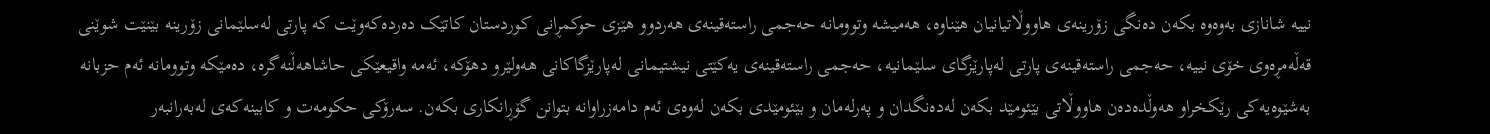نییه‌ شانازى به‌وه‌وە بکه‌ن ده‌نگى زۆرینه‌ى هاووڵاتیانیان هێناوه‌، هه‌میشه‌ وتوومانە حه‌جمى راسته‌قینه‌ى هه‌ردوو هێزى حوکمڕانى کوردستان کاتێک ده‌رده‌که‌وێت که‌ پارتى له‌سلێمانى زۆرینه‌ بێنێت شوێنى قه‌ڵه‌مڕه‌وى خۆى نییه‌، حه‌جمى راسته‌قینه‌ى پارتى له‌پارێزگاى سلێمانیه‌، حه‌جمى راسته‌قینه‌ى یه‌کێتى نیشتیمانى له‌پارێزگاکانى هه‌ولێرو دهۆکه‌، ئه‌مه‌ واقیعێکى حاشاهه‌ڵنه‌گره‌، ده‌مێکه‌ وتوومانه‌ ئه‌م حزبانه‌ به‌شێوه‌یه‌کى رێکخراو هه‌وڵده‌ده‌ن هاووڵاتى بێئومێد بکه‌ن له‌ده‌نگدان و په‌رله‌مان و بێئومێدى بکه‌ن له‌وه‌ى ئه‌م دامه‌زراوانه‌ بتوانن گۆڕانکارى بکه‌ن. سه‌رۆکى حکومه‌ت و کابینه‌که‌ى له‌به‌رانبه‌ر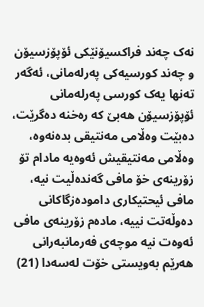نه‌ک چه‌ند فراکسیۆنێکى ئۆپۆزسیۆن و چه‌ند کورسیه‌کى په‌رله‌مانى، ئه‌گه‌ر ته‌نها یه‌ک کورسى په‌رله‌مانى ئۆپۆزسیۆن هه‌بێ که‌ ره‌خنه‌ ده‌گرێت، ده‌بێت وه‌ڵامى مه‌نتیقى بده‌نه‌وه‌، وه‌ڵامى مه‌نتیقیش ئه‌وه‌یه‌ مادام تۆ زۆرینه‌ى خۆ مافى گه‌نده‌ڵیت نیه‌، مافى ئیحتیکارى داموده‌زگاکانى ده‌وڵه‌تت نییه‌، ماده‌م زۆرینه‌ى مافى ئه‌وه‌ت نیه‌ موچه‌ى فه‌رمانبه‌رانى هه‌رێم به‌ویستى خۆت له‌سه‌دا (21)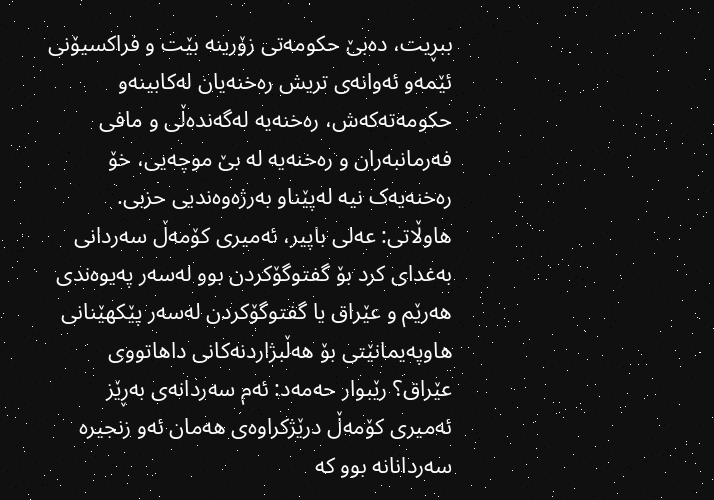ببڕیت، ده‌بێ حکومه‌تى زۆرینه‌ بێت و فراکسیۆنى ئێمه‌و ئه‌وانه‌ى تریش ره‌خنه‌یان له‌کابینه‌و حکومه‌ته‌که‌ش، ره‌خنه‌یه‌ له‌گه‌نده‌ڵى و مافى فه‌رمانبه‌ران و ره‌خنه‌یه‌ له‌ بێ موچه‌یی، خۆ ره‌خنه‌یه‌ک نیه‌ له‌پێناو به‌رژه‌وه‌ندیى حزبی. هاوڵاتى: عه‌لى باپیر، ئه‌میرى کۆمه‌ڵ سه‌ردانى به‌غدای کرد بۆ گفتوگۆکردن بوو له‌سه‌ر په‌یوه‌ندى هه‌رێم و عێراق یا گفتوگۆکردن له‌سه‌ر پێکهێنانى هاوپه‌یمانێتى بۆ هه‌ڵبژاردنه‌کانى داهاتووى عێراق؟ رێبوار حه‌مه‌د: ئه‌م سه‌ردانه‌ى به‌ڕێز ئه‌میرى کۆمه‌ڵ درێژکراوه‌ى هه‌مان ئه‌و زنجیره‌ سه‌ردانانه‌ بوو که‌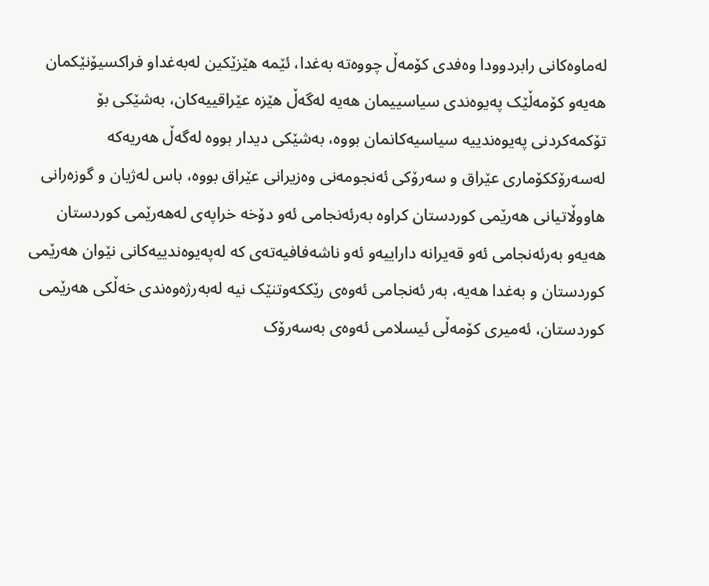له‌ماوه‌کانى رابردوودا وه‌فدى کۆمه‌ڵ چووه‌ته‌ به‌غدا، ئێمه‌ هێزێکین له‌به‌غداو فراکسیۆنێکمان هه‌یه‌و کۆمه‌ڵێک په‌یوه‌ندى سیاسییمان هه‌یه‌ له‌گه‌ڵ هێزه‌ عێراقییه‌کان، به‌شێکى بۆ تۆکمه‌کردنى په‌یوه‌ندییه‌ سیاسیه‌کانمان بووه‌، به‌شێکى دیدار بووه‌ له‌گه‌ڵ هه‌ریه‌که‌ له‌سه‌رۆککۆمارى عێراق و سه‌رۆکى ئه‌نجومه‌نى وه‌زیرانى عێراق بووه‌، باس له‌ژیان و گوزه‌رانى هاووڵاتیانى هه‌رێمى کوردستان کراوه‌ به‌رئه‌نجامى ئه‌و دۆخه‌ خراپه‌ى له‌هه‌رێمى کوردستان هه‌یه‌و به‌رئه‌نجامى ئه‌و قه‌یرانه‌ داراییه‌و ئه‌و ناشه‌فافیه‌ته‌ى که‌ له‌په‌یوه‌ندییه‌کانى نێوان هه‌رێمى کوردستان و به‌غدا هه‌یه‌، به‌ر ئه‌نجامى ئه‌وه‌ى رێککه‌وتنێک نیه‌ له‌به‌رژه‌وه‌ندى خه‌ڵکى هه‌رێمى کوردستان، ئه‌میرى کۆمه‌ڵى ئیسلامى ئه‌وه‌ى به‌سه‌رۆک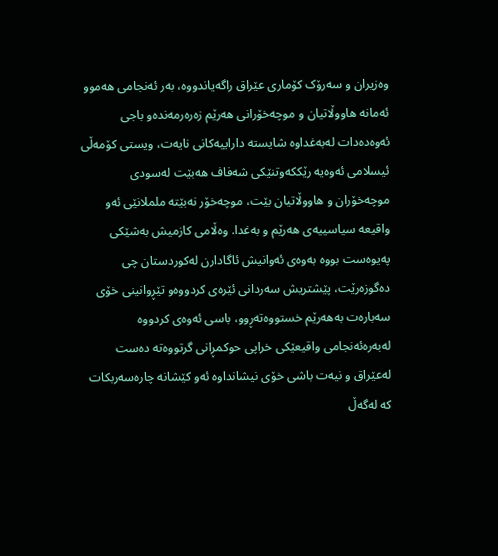وه‌زیران و سه‌رۆک کۆمارى عێراق راگه‌یاندووه‌، به‌ر ئه‌نجامى هه‌موو ئه‌مانه‌ هاووڵاتیان و موچه‌خۆرانى هه‌رێم زه‌ره‌رمه‌نده‌و باجى ئه‌وه‌ده‌دات له‌به‌غداوه‌ شایسته‌ داراییه‌کانى نایه‌ت، ویستى کۆمه‌ڵى ئیسلامى ئه‌وه‌یه‌ رێککه‌وتنێکى شه‌فاف هه‌بێت له‌سودى موچه‌خۆران و هاووڵاتیان بێت، موچه‌خۆر نه‌بێته‌ ململانێى ئه‌و واقیعه‌ سیاسییه‌ى هه‌رێم و به‌غدا. وه‌ڵامى کازمیش به‌شێکى په‌یوه‌ست بووه‌ به‌وه‌ى ئه‌وانیش ئاگادارن له‌کوردستان چى ده‌گوزه‌رێت، پێشتریش سه‌ردانى ئێره‌ى کردووه‌و تێڕوانینى خۆى سه‌باره‌ت به‌هه‌رێم خستووه‌ته‌ڕوو، باسى ئه‌وه‌ی کردووه‌ له‌به‌ره‌ئه‌نجامى واقیعێکى خراپى حوکمڕانى گرتووه‌ته‌ ده‌ست له‌عێراق و نیه‌ت باشى خۆى نیشانداوه‌ ئه‌و کێشانه‌ چاره‌سه‌ربکات که‌ له‌گه‌ڵ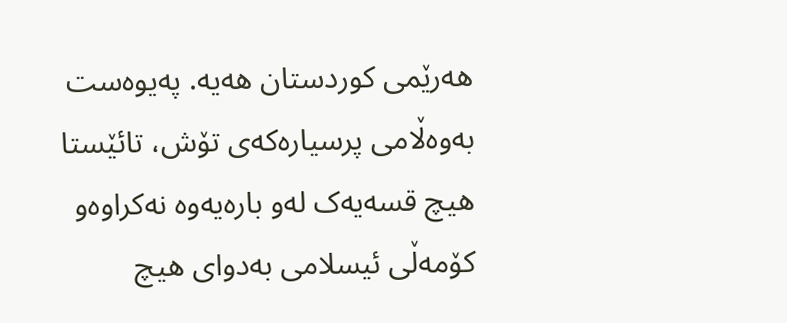هه‌رێمى کوردستان هه‌یه‌. په‌یوه‌ست به‌وه‌ڵامى پرسیاره‌که‌ى تۆش، تائێستا هیچ قسه‌یه‌ک له‌و باره‌یه‌وه‌ نه‌کراوه‌و کۆمه‌ڵى ئیسلامى به‌دواى هیچ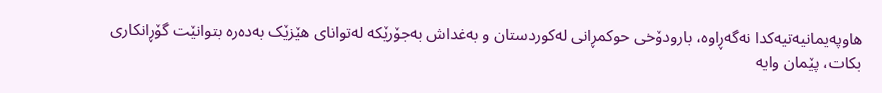هاوپه‌یمانیه‌تیه‌کدا نه‌گه‌ڕاوه‌، بارودۆخى حوکمڕانى له‌کوردستان و به‌غداش به‌جۆرێکه‌ له‌تواناى هێزێک به‌ده‌ره‌ بتوانێت گۆڕانکارى بکات، پێمان وایه‌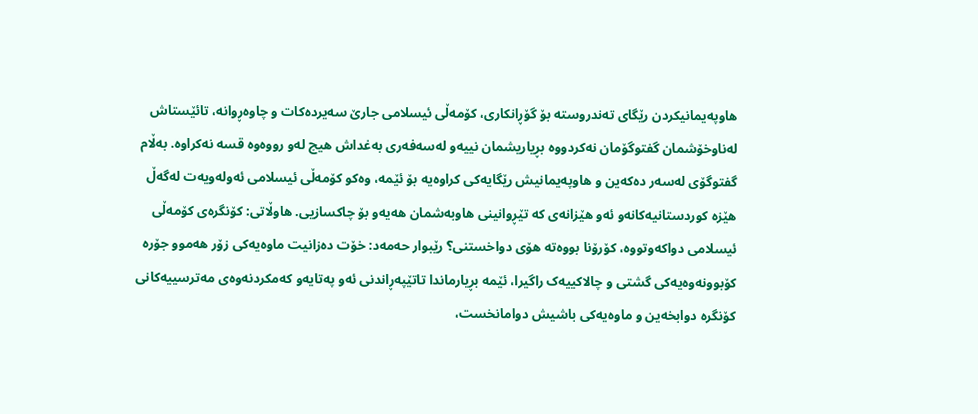هاوپه‌یمانیکردن رێگاى ته‌ندروسته‌ بۆ گۆڕانکارى، کۆمه‌ڵى ئیسلامى جارێ سه‌یرده‌کات و چاوه‌ڕوانه‌، تائێستاش له‌ناوخۆشمان گفتوگۆمان نه‌کردووه‌ بڕیاریشمان نییه‌و له‌سه‌فه‌رى به‌غداش هیچ له‌و رووه‌وه‌ قسه‌ نه‌کراوه‌. به‌ڵام گفتوگۆى له‌سه‌ر ده‌که‌ین و هاوپه‌یمانیش رێگایه‌کى کراوه‌یه‌ بۆ ئێمه‌، وه‌کو کۆمه‌ڵى ئیسلامى ئه‌وله‌ویه‌ت له‌گه‌ڵ هێزه‌ کوردستانیه‌کانه‌و ئه‌و هێزانه‌ى که‌ تێڕوانینى هاوبه‌شمان هه‌یه‌و بۆ چاکسازیى. هاوڵاتى: کۆنگره‌ى کۆمه‌ڵى ئیسلامى دواکه‌وتووه‌، کۆرۆنا بووەته‌ هۆى دواخستنى؟ رێبوار حه‌مه‌د: خۆت ده‌زانیت ماوه‌یه‌کى زۆر هه‌موو جۆره‌ کۆبوونه‌وه‌یه‌کى گشتى و چالاکییه‌ک راگیرا، ئێمه‌ بڕیارماندا تاتێپه‌ڕاندنى ئه‌و په‌تایه‌و که‌مکردنه‌وه‌ى مه‌ترسییه‌کانى کۆنگره‌ دوابخه‌ین و ماوەیه‌کى باشیش دوامانخست،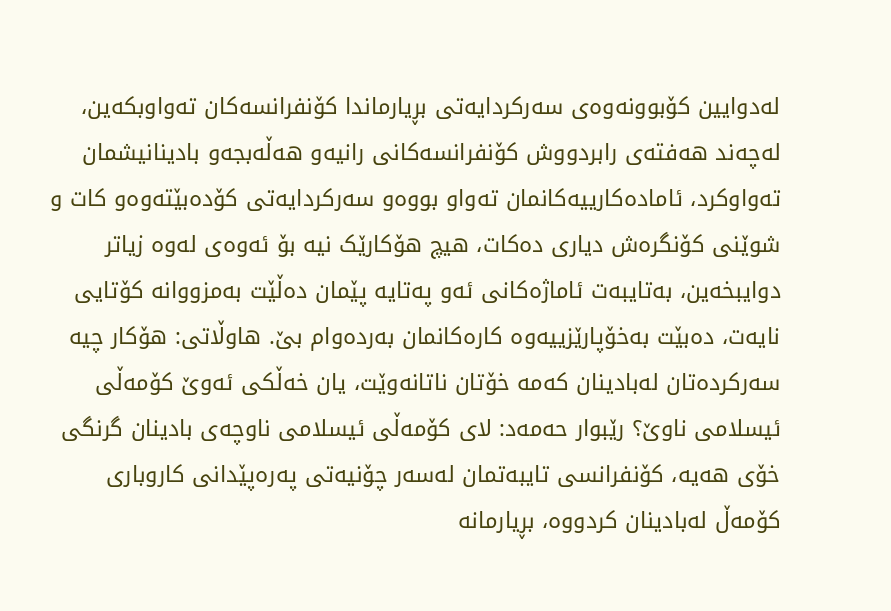له‌دوایین کۆبوونه‌وه‌ى سه‌رکردایه‌تى بڕیارماندا کۆنفرانسه‌کان ته‌واوبکه‌ین، له‌چه‌ند هه‌فته‌ى رابردووش کۆنفرانسه‌کانى رانیه‌و هه‌ڵه‌بجه‌و بادینانیشمان ته‌واوکرد، ئاماده‌کارییه‌کانمان ته‌واو بووه‌و سه‌رکردایه‌تى کۆده‌بێته‌وه‌و کات و شوێنى کۆنگره‌ش دیاری ده‌کات، هیچ هۆکارێک نیه‌ بۆ ئه‌وه‌ى له‌وه‌ زیاتر دوایبخه‌ین، به‌تایبه‌ت ئاماژه‌کانى ئه‌و په‌تایه‌ پێمان ده‌ڵێت به‌مزووانه‌ کۆتایی نایه‌ت، ده‌بێت به‌خۆپارێزییه‌وه‌ کاره‌کانمان به‌رده‌وام بێ. هاوڵاتى: هۆکار چیه‌ سه‌رکرده‌تان له‌بادینان که‌مه‌ خۆتان ناتانه‌وێت، یان خه‌ڵکى ئه‌وێ کۆمه‌ڵى ئیسلامى ناوێ؟ رێبوار حه‌مه‌د: لاى کۆمه‌ڵى ئیسلامى ناوچه‌ى بادینان گرنگى خۆى هه‌یه‌، کۆنفرانسى تایبه‌تمان له‌سه‌ر چۆنیه‌تى په‌ره‌پێدانى کاروبارى کۆمه‌ڵ له‌بادینان کردووه‌، بڕیارمانه‌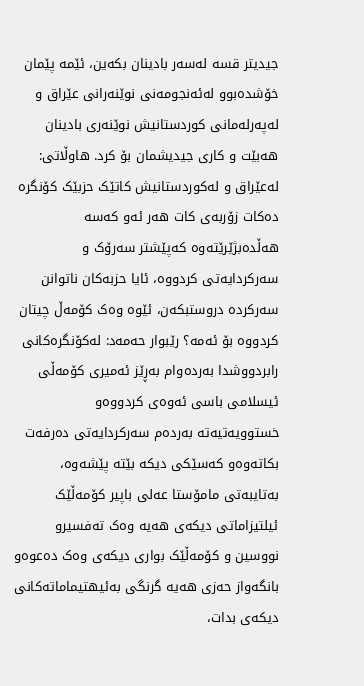جیدیتر قسه‌ له‌سه‌ر بادینان بکه‌ین، ئێمه‌ پێمان خۆشده‌بوو له‌ئه‌نجومه‌نى نوێنه‌رانى عێراق و له‌په‌رله‌مانى کوردستانیش نوێنه‌رى بادینان هه‌بێت و کارى جیدیشمان بۆ کرد. هاوڵاتى: له‌عێراق و له‌کوردستانیش کاتێک حزبێک کۆنگره‌ ده‌کات زۆربه‌ى کات هه‌ر ئه‌و که‌سه‌ هه‌ڵده‌بژێرێته‌وه‌ که‌پێشتر سه‌رۆک و سه‌رکردایه‌تى کردووه‌، ئایا حزبه‌کان ناتوانن سه‌رکرده‌ دروستبکه‌ن، ئێوه‌ وه‌ک کۆمه‌ڵ چیتان کردووه‌ بۆ ئه‌مه‌؟ رێبوار حه‌مه‌د: له‌کۆنگره‌کانى رابردووشدا به‌رده‌وام به‌ڕێز ئه‌میرى کۆمه‌ڵى ئیسلامى باسى ئه‌وه‌ی کردووه‌و خستوویه‌تیه‌ته‌ به‌رده‌م سه‌رکردایه‌تى ده‌رفه‌ت بکاته‌وه‌و که‌سێکى دیکه‌ بێته‌ پێشه‌وه‌، به‌تایبه‌تى مامۆستا عه‌لى باپیر کۆمه‌ڵێک ئیلتیزاماتى دیکه‌ى هه‌یه‌ وه‌ک ته‌فسیرو نووسین و کۆمه‌ڵێک بوارى دیکه‌ى وه‌ک ده‌عوه‌و بانگه‌واز حه‌زى هه‌یه‌ گرنگى به‌ئیهتیماماته‌کانى دیکه‌ى بدات،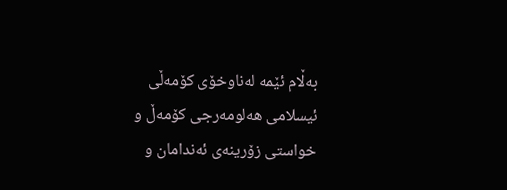به‌ڵام ئێمه‌ له‌ناوخۆى کۆمه‌ڵى ئیسلامى هه‌لومه‌رجى کۆمه‌ڵ و خواستى زۆرینه‌ى ئه‌ندامان و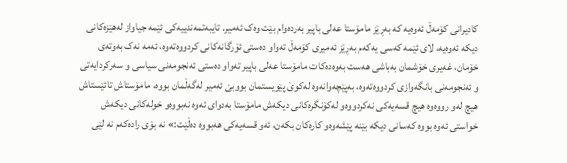کادیرانى کۆمه‌ڵ ئه‌وه‌یه‌ که‌ به‌ڕێز مامۆستا عه‌لى باپیر به‌رده‌وام بێت وه‌ک ئه‌میر. تایبه‌تمه‌ندییه‌کى ئێمه‌ جیاواز له‌هێزه‌کانى دیکه‌ ئه‌وه‌یه‌، لاى ئێمه‌ که‌سى یه‌که‌م به‌ڕێز ئه‌میرى کۆمه‌ڵ ته‌واو ده‌ستى ئۆرگانه‌کانى کردووه‌ته‌وه‌، ئه‌مه‌ نه‌ک به‌وته‌ى خۆمان، غه‌یرى خۆشمان به‌باشى هه‌ست به‌وه‌ده‌کات مامۆستا عه‌لى باپیر ته‌واو ده‌ستى ئه‌نجومه‌نى سیاسى و سه‌رکردایه‌تى و ئه‌نجومه‌نى بانگه‌وازى کردووه‌ته‌وه‌، به‌پێچه‌وانه‌وه‌ له‌کوێ پێویستمان بووبێ ئه‌میر له‌گه‌ڵمان بووه‌، مامۆستاش تائێستاش هیچ له‌و رووه‌وه‌ هیچ قسه‌یه‌کى نه‌کردووه‌و له‌کۆنگره‌کانى دیکه‌ش مامۆستا به‌دواى ئه‌وه‌ نه‌بووه‌و خوله‌کانى دیکه‌ش خواستى ئه‌وه‌ بووه‌ که‌سانى دیکه‌ بێنه‌ پێشه‌وه‌و کاره‌کان بکه‌ن، ئه‌و قسه‌یه‌کى هه‌بووه‌ ده‌ڵێت:» نه‌ بۆى راده‌که‌م نه‌ لێى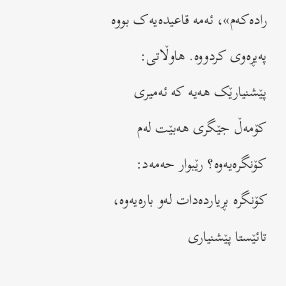راده‌که‌م»، ئه‌مه‌ قاعیده‌یه‌ک بووه‌ په‌یڕه‌وى کردووه‌. هاوڵاتى: پێشنیارێک هه‌یه‌ که‌ ئه‌میرى کۆمه‌ڵ جێگرى هه‌بێت له‌م کۆنگره‌یه‌وه‌؟ رێبوار حه‌مه‌د: کۆنگره‌ بڕیارده‌دات له‌و باره‌یه‌وه‌، تائێستا پێشنیارى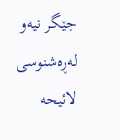جێگر نیه‌و له‌ڕه‌شنوسى لائیحه‌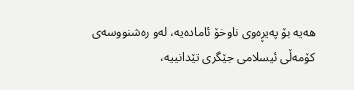هه‌یه‌ بۆ په‌یڕه‌وى ناوخۆ ئاماده‌یه‌، له‌و ره‌شنووسه‌ى کۆمه‌ڵى ئیسلامى جێگرى تێدانییه‌،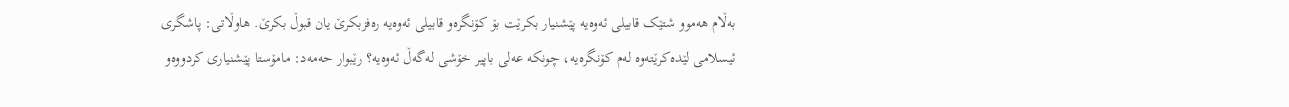به‌ڵام هه‌موو شتێک قابیلى ئه‌وه‌یه‌ پێشنیار بکرێت بۆ کۆنگره‌و قابیلى ئه‌وه‌یه‌ ره‌فزبکرێ یان قبوڵ بکرێ. هاوڵاتى: پاشگرى ئیسلامى لێده‌کرێته‌وه‌ له‌م کۆنگره‌یه‌، چونکه‌ عەلی باپیر خۆشى له‌گه‌ڵ ئه‌وه‌یه‌؟ رێبوار حه‌مه‌د: مامۆستا پێشنیارى کردووه‌و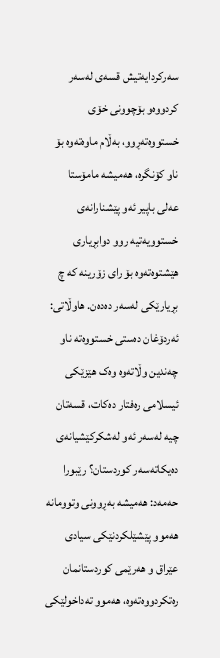سه‌رکردایه‌تیش قسه‌ى له‌سه‌ر کردووه‌و بۆچوونى خۆى خستووه‌ته‌ڕوو، به‌ڵام ماوه‌ته‌وه‌ بۆ ناو کۆنگره‌، هه‌میشه‌ مامۆستا عه‌لى باپیر ئه‌و پێشنارانه‌ى خستوویه‌تیه‌ روو دوابڕیارى هێشتوه‌ته‌وه‌ بۆ راى زۆرینه‌ که‌ چ بڕیارێکى له‌سه‌ر ده‌ده‌ن. هاوڵاتى: ئه‌ردۆغان ده‌ستى خستووەته‌ ناو چه‌ندین وڵاته‌وه‌ وه‌ک هێزێکى ئیسلامى ره‌فتار ده‌کات، قسه‌تان چیه‌ له‌سه‌ر ئه‌و له‌شکرکێشیانه‌ى ده‌یکاته‌سه‌ر کوردستان؟ رێبورا حه‌مه‌د: هه‌میشه‌ به‌ڕوونى وتوومانه‌ هه‌موو پێشێلکردنێکى سیادى عێراق و هه‌رێمى کوردستانمان ره‌تکردووه‌ته‌وه‌، هه‌موو ته‌داخولێکى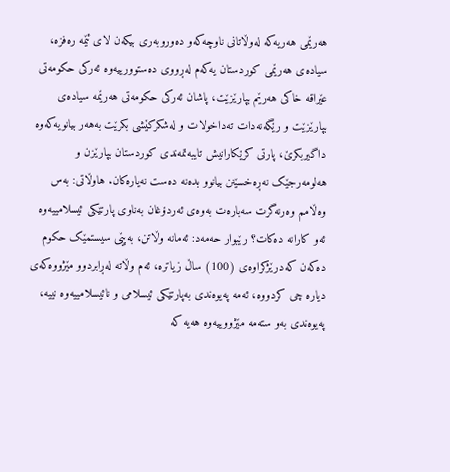هه‌رێمى هه‌ریه‌که‌ له‌وڵاتانى ناوچه‌که‌و ده‌وروبه‌رى بیکه‌ن لاى ئێمه‌ ره‌فزه‌، سیاده‌ى هه‌رێمى کوردستان یه‌که‌م له‌ڕووى ده‌ستوورییه‌وه‌ ئه‌رکى حکومه‌تى عێراقه‌ خاکى هه‌رێم بپارێزێت، پاشان ئه‌رکى حکومه‌تى هه‌رێمه‌ سیاده‌ى بپارێزێت و رێگه‌نه‌دات ته‌داخولات و له‌شکرکێشى بکرێت به‌هه‌ر بیانویه‌که‌وه‌ داگیربکرێ، پارتى کرێکارانیش تایبه‌تمه‌ندى کوردستان بپارێزن و هه‌لومه‌رجێک نه‌ڕه‌خسێنن بیانوو بده‌نه‌ ده‌ست نه‌یاره‌کان. هاوڵاتى: به‌س وه‌ڵامم وه‌رنه‌گرت سه‌باره‌ت به‌وه‌ى ئه‌ردۆغان به‌ناوى پارتێکى ئیسلامییه‌وه‌ ئه‌و کارانه‌ ده‌کات؟ رێبوار حه‌مه‌د: ئه‌مانه‌ وڵاتن، به‌پێى سیستمێک حکوم ده‌که‌ن که‌درێژکراوه‌ى (100) ساڵ زیاتره‌، ئه‌م وڵاته‌ له‌ڕابردوو مێژووه‌که‌ى دیاره‌ چى کردووه‌، ئه‌مه‌ په‌یوه‌ندى به‌پارتێکى ئیسلامى و نائیسلامییه‌وه‌ نییه‌، په‌یوه‌ندى به‌و سته‌مه‌ مێژووییه‌وه‌ هه‌یه‌ که‌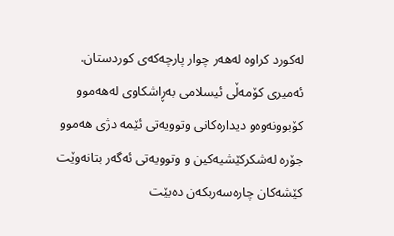له‌کورد کراوه‌ له‌هه‌ر چوار پارچه‌که‌ى کوردستان. ئه‌میرى کۆمه‌ڵى ئیسلامى به‌ڕاشکاوى له‌هه‌موو کۆبوونه‌وه‌و دیداره‌کانى وتوویه‌تى ئێمه‌ دژى هه‌موو جۆره‌ له‌شکرکێشیه‌کین و وتوویه‌تى ئه‌گه‌ر بتانه‌وێت کێشه‌کان چاره‌سه‌ربکه‌ن ده‌بێت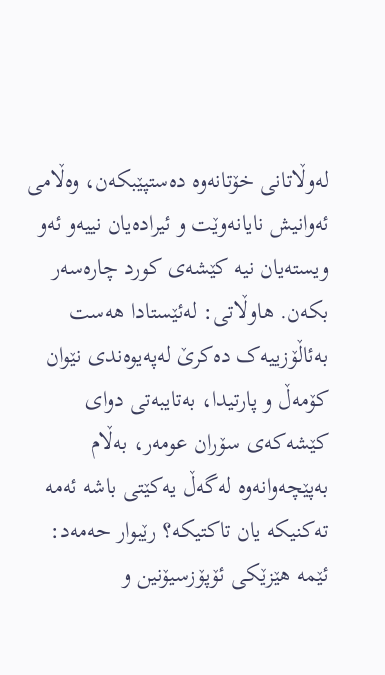له‌وڵاتانى خۆتانه‌وه‌ ده‌ستپێبکه‌ن، وه‌ڵامى ئه‌وانیش نایانه‌وێت و ئیراده‌یان نییه‌و ئه‌و ویسته‌یان نیه‌ کێشه‌ى کورد چاره‌سه‌ر بکه‌ن. هاوڵاتى: له‌ئێستادا هه‌ست به‌ئاڵۆزییه‌ک ده‌کرێ له‌په‌یوه‌ندى نێوان کۆمه‌ڵ و پارتیدا، به‌تایبه‌تى دواى کێشه‌که‌ى سۆران عومه‌ر، به‌ڵام به‌پێچه‌وانه‌وه‌ له‌گه‌ڵ یه‌کێتى باشه‌ ئه‌مه‌ ته‌کنیکه‌ یان تاکتیکه‌؟ رێبوار حه‌مه‌د: ئێمه‌ هێزێکى ئۆپۆزسیۆنین و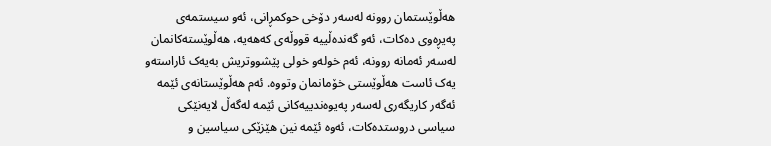هه‌ڵوێستمان روونه‌ له‌سه‌ر دۆخى حوکمڕانى، ئه‌و سیستمه‌ى په‌یڕه‌وى ده‌کات، ئه‌و گه‌نده‌ڵییه‌ قووڵه‌ى که‌هه‌یه‌، هه‌ڵوێسته‌کانمان له‌سه‌ر ئه‌مانه‌ روونه‌، ئه‌م خوله‌و خولى پێشووتریش به‌یه‌ک ئاراسته‌و یه‌ک ئاست هه‌ڵوێستى خۆمانمان وتووه‌. ئه‌م هه‌ڵوێستانه‌ى ئێمه‌ ئه‌گه‌ر کاریگه‌رى له‌سه‌ر په‌یوه‌ندییه‌کانى ئێمه‌ له‌گه‌ڵ لایه‌نێکى سیاسى دروستده‌کات، ئه‌وه‌ ئێمه‌ نین هێزێکى سیاسین و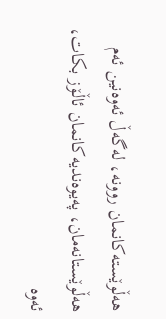هه‌ڵوێسته‌کانمان روونه‌، له‌گه‌ڵ ئه‌وه‌نین ئه‌م هه‌ڵوێستانه‌مان، په‌یوه‌ندیه‌کانمان ئاڵۆز بکات، ئه‌وه‌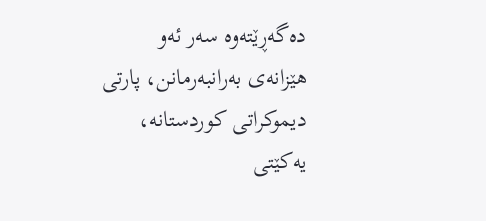ده‌گه‌ڕێته‌وه‌ سه‌ر ئه‌و هێزانه‌ى به‌رانبه‌رمانن، پارتى دیموکراتى کوردستانه‌، یه‌کێتى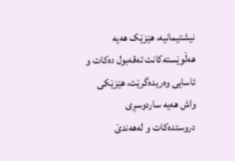نیشتیمانیه‌، هێزێک هه‌یه‌ هه‌ڵوێسته‌کانت ته‌قه‌بول ده‌کات و ئاسایی وه‌ریده‌گرێت، هێزێکى واش هه‌یه‌ ساردوسڕى دروستده‌کات و له‌هه‌ندێ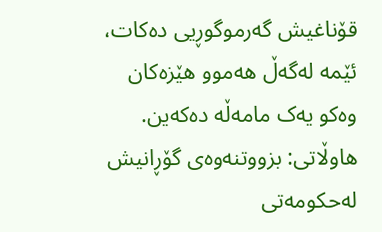قۆناغیش گه‌رموگوڕیى ده‌کات، ئێمه‌ له‌گه‌ڵ هه‌موو هێزه‌کان وه‌کو یه‌ک مامه‌ڵه‌ ده‌که‌ین. هاوڵاتى: بزووتنه‌وه‌ى گۆڕانیش له‌حکومه‌تى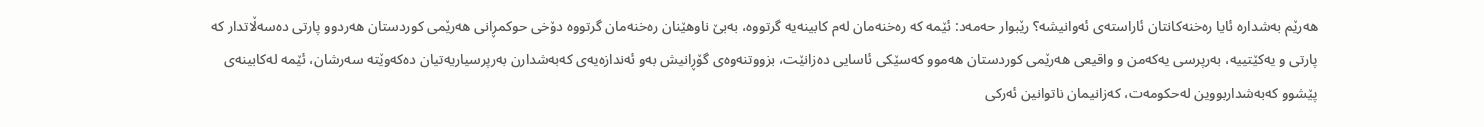هه‌رێم به‌شداره‌ ئایا ره‌خنه‌کانتان ئاراسته‌ى ئه‌وانیشه‌؟ رێبوار حه‌مه‌د: ئێمه‌ که‌ ره‌خنه‌مان له‌م کابینه‌یه‌ گرتووه‌، به‌بێ ناوهێنان ره‌خنه‌مان گرتووه‌ دۆخى حوکمڕانى هه‌رێمى کوردستان هه‌ردوو پارتى ده‌سه‌ڵاتدار که‌ پارتى و یه‌کێتییه‌، به‌رپرسى یه‌که‌من و واقیعى هه‌رێمى کوردستان هه‌موو که‌سێکى ئاسایی ده‌زانێت، بزووتنه‌وه‌ى گۆڕانیش به‌و ئه‌ندازه‌یه‌ى که‌به‌شدارن به‌رپرسیاریه‌تیان ده‌که‌وێته‌ سه‌رشان، ئێمه‌ له‌کابینه‌ى پێشوو که‌به‌شداربووین له‌حکومه‌ت، که‌زانیمان ناتوانین ئه‌رکى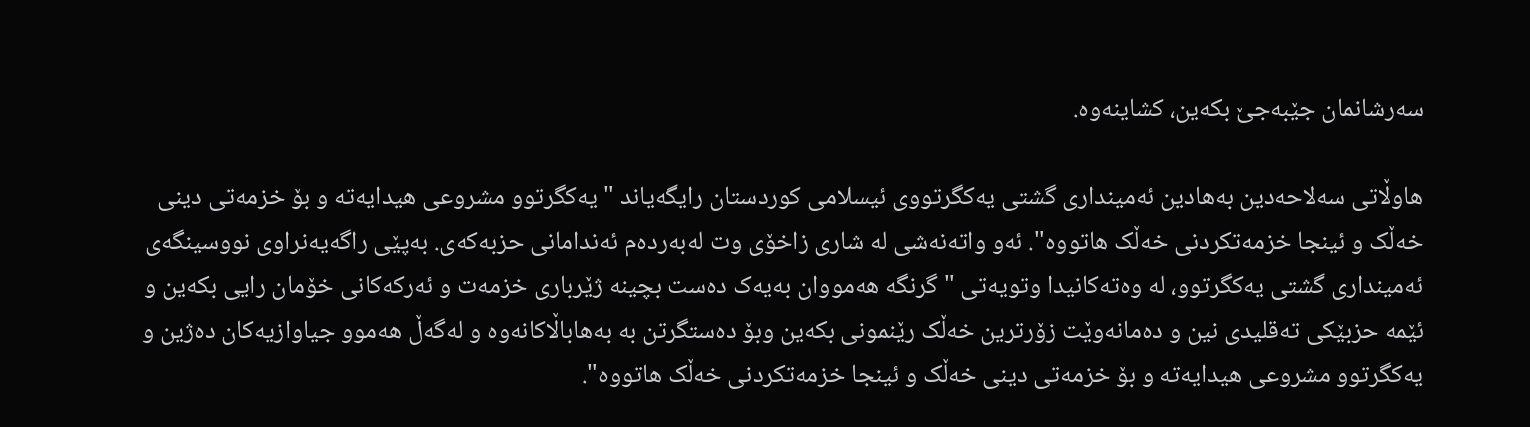سه‌رشانمان جێبه‌جێ بکه‌ین، کشاینه‌وه‌.

ھاوڵاتی سەلاحەدین بەھادین ئەمینداری گشتی یەکگرتووی ئیسلامی کوردستان رایگەیاند "یەکگرتوو مشروعی هیدایەتە و بۆ خزمەتی دینی خەڵک و ئینجا خزمەتکردنی خەڵک هاتووە". ئەو واتەنەشی له‌ شاری زاخۆی وت لەبەردەم ئەندامانی حزبەکەی. بەپێی راگەیەنراوی نووسینگەی ئەمینداری گشتی یەکگرتوو، لە وەتەکانیدا وتویەتی "گرنگە هەمووان بەیەک دەست بچینە ژێرباری خزمەت و ئەرکەکانی خۆمان رایی بکەین و ئێمە حزبێکی تەقلیدی نین و دەمانەوێت زۆرترین خەڵک رێنمونی بکەین وبۆ دەستگرتن بە بەهاباڵاکانەوە و لەگەڵ هەموو جیاوازیەکان دەژین و یەکگرتوو مشروعی هیدایەتە و بۆ خزمەتی دینی خەڵک و ئینجا خزمەتکردنی خەڵک هاتووە".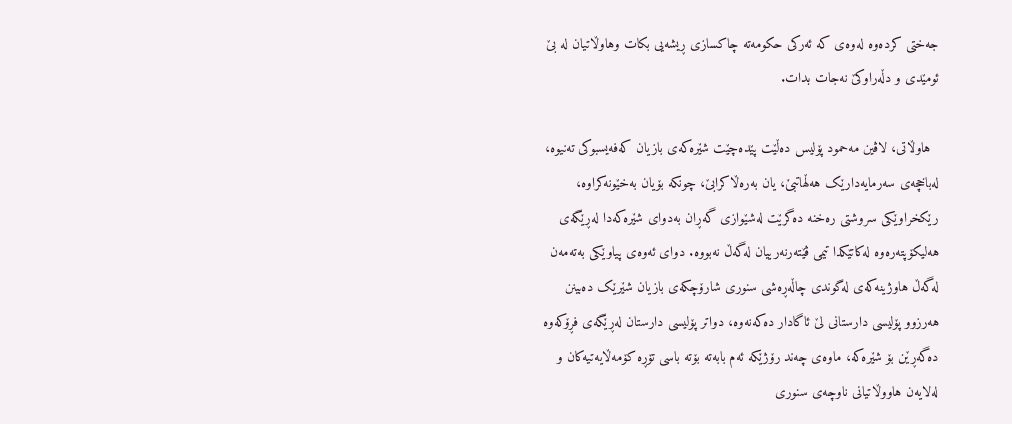جه‌ختى کرده‌وه‌ له‌وه‌ى که‌ ئه‌رکى حکومه‌ته‌ چاکسازى ڕیشه‌یى بکات وهاوڵاتیان لە بێ ئومێدی و دڵەراوکێ نەجات بدات.

  هاوڵاتی، لاڤین مەحمود پۆلیس دەڵێت پێدەچێت شێرەکەی بازیان کەفەیسبوکی تەنیوە، لەباخچەی سەرمایەدارێک هەڵهاتبێ، یان بەرەڵاکرابێ، چونکە بۆیان بەخێونەکراوە، رێکخراوێکی سروشتی رەخنە دەگرێت لەشێوازی گەڕان بەدوای شێرەکەدا لەڕێگەی هەلیکۆپتەرەوە لەکاتێکدا تیمی ڤێتەرنەرییان لەگەڵ نەبووە. دوای ئەوەی پیاوێکی بەتەمەن لەگەڵ هاوژینەکەی لەگوندی چاڵەڕەشی سنوری شارۆچکەی بازیان شێرێک دەبینن هەرزوو پۆلیسی دارستانی لێ ئاگادار دەکەنەوە، دواتر پۆلیسی دارستان لەڕێگەی فڕۆکەوە دەگەڕێن بۆ شێرەکە، ماوەی چەند رۆژێکە ئەم بابەتە بۆتە باسی تۆڕە کۆمەڵایەتیەکان و لەلایەن هاووڵاتیانی ناوچەی سنوری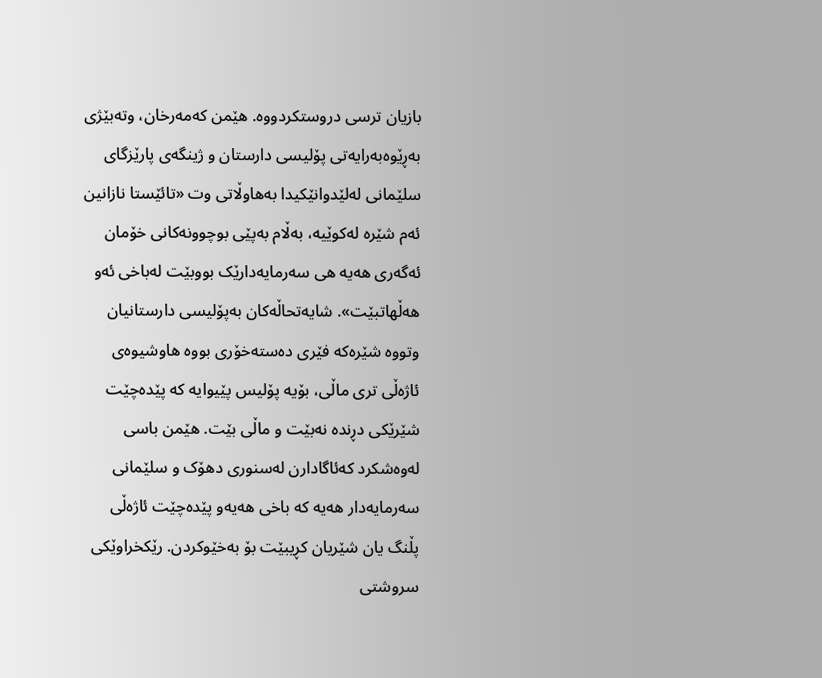بازیان ترسی دروستکردووە. هێمن کەمەرخان، وتەبێژی بەڕێوەبەرایەتی پۆلیسی دارستان و ژینگەی پارێزگای سلێمانی لەلێدوانێکیدا بە‌هاوڵاتی وت «تائێستا نازانین ئەم شێرە لەکوێیە، بەڵام بەپێی بوچوونەکانی خۆمان ئەگەری هەیە هی سەرمایەدارێک بووبێت لەباخی ئەو هەڵهاتبێت». شایەتحاڵەکان بەپۆلیسی دارستانیان وتووە شێرەکە فێری دەستەخۆری بووە هاوشیوەی ئاژەڵی تری ماڵی، بۆیە پۆلیس پێیوایە کە پێدەچێت شێرێکی دڕندە نەبێت و ماڵی بێت. هێمن باسی لەوەشکرد کەئاگادارن لەسنوری دهۆک و سلێمانی سەرمایەدار هەیە کە باخی هەیەو پێدەچێت ئاژەڵی پڵنگ یان شێریان کڕیبێت بۆ بەخێوکردن. رێکخراوێکی سروشتی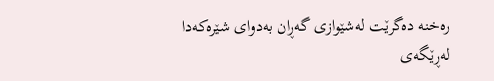رەخنە دەگرێت لەشێوازی گەڕان بەدوای شێرەکەدا لەڕێگەی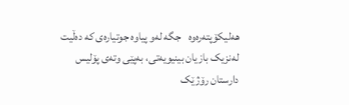هەلیکۆپتەرەوە   جگە لەو پیاوە جوتیارەی کە دەڵیت لەنزیک بازیان بینیویەتی، بەپێی وتەی پۆلیس دارستان رۆژێک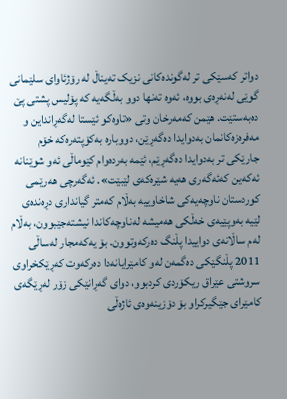دواتر کەسێکی تر لەگوندەکانی نزیک تەیناڵ لە رۆژئاوای سلێمانی گوێی لەنەڕەی بووە، ئەوە تەنها دوو بەڵگەیە کە پۆلیس پشتی پێ دەبەستێت. هێمن کەمەرخان وتی «تاوەکو ئێستا لەگەڕانداین و مەفرەزەکانمان بەدوایدا دەگەڕێن، دووبارە بەکۆپتەرەکە خۆم جارێکی تر بەدوایدا دەگەڕێم، ئێمە بەردەوام کێوماڵی ئەو شوێنانە ئەکەین کەئەگەری هەیە شێرەکەی لێبێت». ئەگەرچی هەرێمی کوردستان ناوچەیەکی شاخاوییە بەڵام کەمتر گیانداری دڕەندەی لێیە بەوپێیەی خەڵکی هەمیشە لەناوچەکاندا نیشتەجێبوون، بەڵام لەم ساڵانەی دواییدا پڵنگ دەرکەوتوون. بۆ یەکەمجار لەساڵی 2011 پڵنگێکی دەگمەن لەو کامێرایانەدا دەرکەوت کەڕێکخراوی سروشتی عێراق ریکۆردی کردبوو، دوای گەڕانێکی زۆر لەڕێگەی کامێرای جێگیرکراو بۆ دۆزینەوەی ئاژەڵی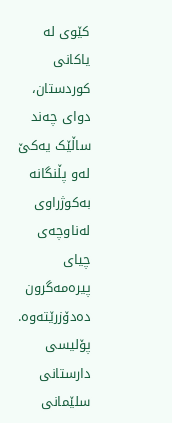کێوی لە یاکانی کوردستان، دوای چەند ساڵێک یەکێ لەو پڵنگانە بەکوژراوی لەناوچەی چیای پیرەمەگرون دەدۆزرێتەوە. پۆلیسی دارستانی سلێمانی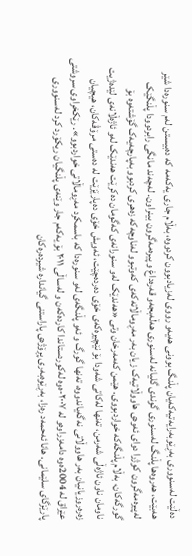دەڵێت لەسنووری بەڕێوبەرایەتیەکەیان پڵنگ بوونی هەیەو رووی لەزیادبوون کردووە، بەڵام جاری یەکەمە کە دەبیستن لەم سنورەدا شێر هەبێت، هەروەها پڵنگ لەسنوری گوندی گلیانە لەسنوری هەڵەبجەو قەرەداغ و پیرەمەگرون بینراون. لەچەند مانگی رابردوودا پڵنگێک لەپیرەمەگرون کوژرا دوای ئەوەی هاووڵاتیەک زیان بەر مەڕوماڵاتەکەی کەوتبوو لەناوچەکە زەهری کردبوو بەپارچەیەک گۆشتەوە بۆ گورگەکان، بەڵام پڵنگەکە خواردبووی. هێمن کەمەرخان وتی «هەندێک لەو سنورانەی کەگومان دەکرێت هەندێک لەو ئاژەڵانەی لێدەژیت ناومان ناون ئاژەڵی شەرمن، تەنها لەکاتی شەودا بۆ نێچیرەکەی خۆی دەردەچێت، ئەویش خۆی دەپارێزێت لە دەستی مرۆڤەکان، هیچیان زەرەروزیانیان بەر هاووڵاتی نەگەیاندووە، تەنها گورگ و ئەو پڵنگەی لەو سنورەدا کە باسمکرد مەڕوماڵاتی خواردبوو». رێکخراوی سروشتی عێراق لە 2004ەوە دامەزراوەو لە ٢٠٠٧-ەوە لەکوردستاندا کاردەکەن و لەساڵی ٢٠١١ بۆ یەکەم جار وێنەی پڵنگیان ریکۆرد کرد لەسنووری پارێزگای سلێمانی. هانا ئەحمەد رەزا، بەڕێوەبەری پڕۆژەی پاراستنی گیاندارە شیردەرەکان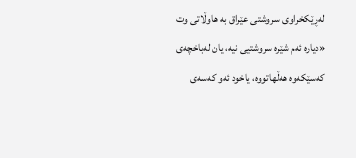لەڕێکخراوی سروشتی عێراق بە ‌هاوڵاتی وت «دیارە ئەم شێرە سروشتیی نیە، یان لەباخچەی کەسێکەوە هەڵهاتووە، یاخود ئەو کەسەی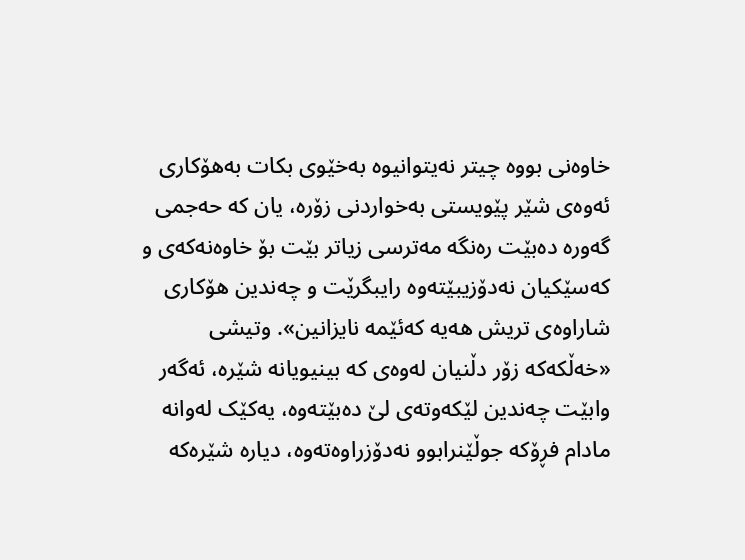خاوەنی بووە چیتر نەیتوانیوە بەخێوی بکات بەهۆکاری ئەوەی شێر پێویستی بەخواردنی زۆرە، یان کە حەجمی گەورە دەبێت رەنگە مەترسی زیاتر بێت بۆ خاوەنەکەی و کەسێکیان نەدۆزیبێتەوە رایبگرێت و چەندین هۆکاری شاراوەی تریش هەیە کەئێمە نایزانین». وتیشی «خەڵکەکە زۆر دڵنیان لەوەی کە بینیویانە شێرە، ئەگەر وابێت چەندین لێکەوتەی لێ دەبێتەوە، یەکێک لەوانە مادام فڕۆکە جوڵێنرابوو نەدۆزراوەتەوە، دیارە شێرەکە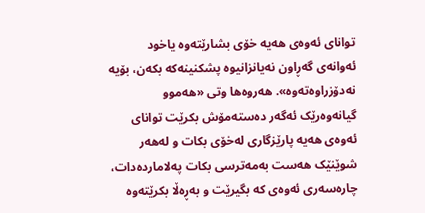توانای ئەوەی هەیە خۆی بشارێتەوە یاخود ئەوانەی گەڕاون نەیانزانیوە پشکنینەکە بکەن، بۆیە نەدۆزراوەتەوە». هەروەها وتی «هەموو گیانەوەرێک ئەگەر دەستەمۆش بکرێت توانای ئەوەی هەیە پارێزگاری لەخۆی بکات و لەهەر شوێنێک هەست بەمەترسی بکات پەلاماردەدات، چارەسەری ئەوەی کە بگیرێت و بەڕەڵا بکرێتەوە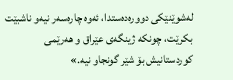لەشوێنێکی دوورەدەستدا، ئەوە چارەسەر نیەو ناشبێت بکرێت، چونکە ژینگەی عێراق و هەرێمی کوردستانیش بۆ شێر گونجاو نیە.»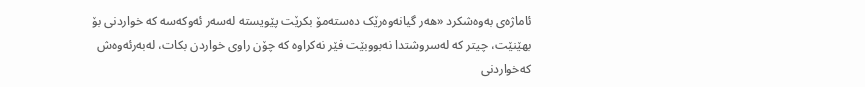ئاماژەی بەوەشکرد «هەر گیانەوەرێک دەستەمۆ بکرێت پێویستە لەسەر ئەوکەسە کە خواردنی بۆ بهێنێت، چیتر کە لەسروشتدا نەبووبێت فێر نەکراوە کە چۆن راوی خواردن بکات، لەبەرئەوەش کەخواردنی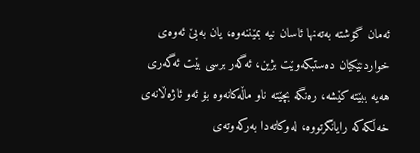ئەمان گۆشتە بەتەنها ئاسان نیە بمێننەوە، یان بەبێ ئەوەی خواردنێکیان دەستبکەوێت بژین، ئەگەر برسی بێت ئەگەری هەیە ببێتە کێشە، رەنگە بچێتە ناو ماڵەکانەوە بۆ ئەو ئاژەڵانەی خەڵکەکە رایانگرتووە، لەوکاتەدا بەرکەوتەی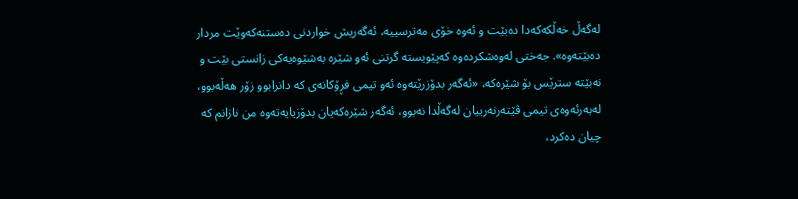لەگەڵ خەڵکەکەدا دەبێت و ئەوە خۆی مەترسییە، ئەگەریش خواردنی دەستنەکەوێت مردار دەبێتەوە». جەختی لەوەشکردەوە کەپێویستە گرتنی ئەو شێرە بەشێوەیەکی زانستی بێت و نەبێتە سترێس بۆ شێرەکە، «ئەگەر بدۆزرێتەوە ئەو تیمی فڕۆکانەی کە دانرابوو زۆر هەڵەبوو، لەبەرئەوەی تیمی ڤێتەرنەرییان لەگەڵدا نەبوو، ئەگەر شێرەکەیان بدۆزیایەتەوە من نازانم کە چیان دەکرد،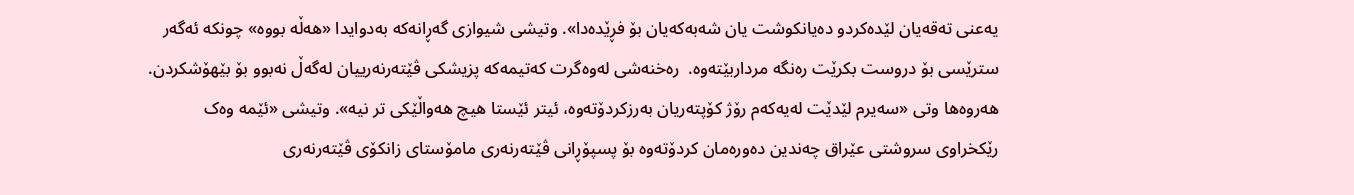یەعنی تەقەیان لێدەکردو دەیانکوشت یان شەبەکەیان بۆ فڕێدەدا». وتیشی شیوازی گەڕانەکە بەدوایدا «هەڵە بووە» چونکە ئەگەر سترێسی بۆ دروست بکرێت رەنگە مرداربێتەوە.  رەخنەشی لەوەگرت کەتیمەکە پزیشکی ڤێتەرنەرییان لەگەڵ نەبوو بۆ بێهۆشکردن. هەروەها وتی «سەیرم لێدێت لەیەکەم رۆژ کۆپتەریان بەرزکردۆتەوە، ئیتر ئێستا هیچ هەواڵێکی تر نیە». وتیشی «ئێمە وەک رێکخراوی سروشتی عێراق چەندین دەورەمان کردۆتەوە بۆ پسپۆڕانی ڤێتەرنەری مامۆستای زانکۆی ڤێتەرنەری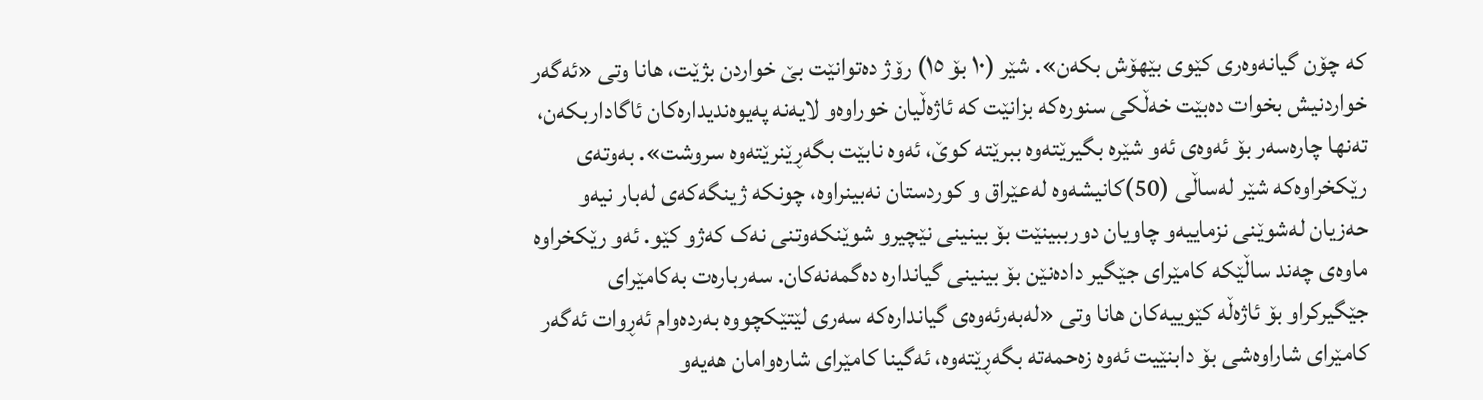کە چۆن گیانەوەری کێوی بێهۆش بکەن». شێر (١٠ بۆ ١٥) رۆژ دەتوانێت بێ خواردن بژێت، هانا وتی «ئەگەر خواردنیش بخوات دەبێت خەڵکی سنورەکە بزانێت کە ئاژەڵیان خوراوەو لایەنە پەیوەندیدارەکان ئاگاداربکەن، تەنها چارەسەر بۆ ئەوەی ئەو شێرە بگیرێتەوە ببرێتە کوێ، ئەوە نابێت بگەڕێنرێتەوە سروشت». بەوتەی رێکخراوەکە شێر لەساڵی (50)کانیشەوە لەعێراق و کوردستان نەبینراوە، چونکە ژینگەکەی لەبار نیەو حەزیان لەشوێنی نزماییەو چاویان دورببینێت بۆ بینینی نێچیرو شوێنکەوتنی نەک کەژو کێو. ئەو رێکخراوە ماوەی چەند ساڵێکە کامێرای جێگیر دادەنێن بۆ بینینی گیاندارە دەگمەنەکان. سەربارەت بەکامێرای جێگیرکراو بۆ ئاژەڵە کێوییەکان هانا وتی «لەبەرئەوەی گیاندارەکە سەری لێتێکچووە بەردەوام ئەڕوات ئەگەر کامێرای شاراوەشی بۆ دابنێیت ئەوە زەحمەتە بگەڕێتەوە، ئەگینا کامێرای شارەوامان هەیەو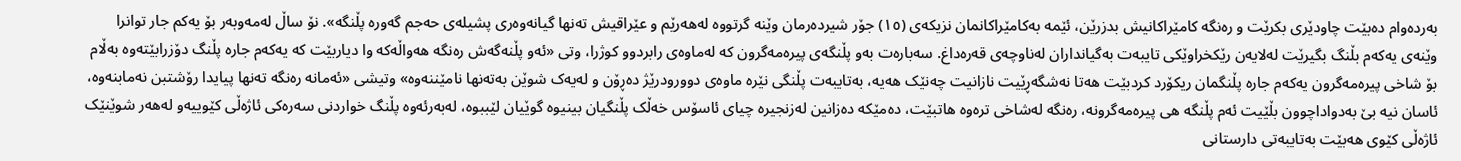بەردەوام دەبێت چاودێری بکرێت و رەنگە کامێراکانیش بدزرێن، ئێمە بەکامێراکانمان نزیکەی (١٥) جۆر شیردەرمان وێنە گرتووە لەهەرێم و عێراقیش تەنها گیانەوەری پشیلەی حەجم گەورە پڵنگە». نۆ ساڵ لەمەوبەر بۆ یەکم جار توانرا وێنەی یەکەم بڵنگ بگیرێت لەلایەن رێکخراوێکی تایبەت بەگیانداران لەناوچەی قەرەداغ. سەبارەت بەو پڵنگەی پیرەمەگرون کە لەماوەی رابردوو کوژرا، وتی «ئەو پڵنەگەش رەنگە هەواڵەکە وا دیاربێت کە یەکەم جارە پڵنگ دۆزرابێتەوە بەڵام بۆ شاخی پیرەمەگرون یەکەم جارە پڵنگمان ریکۆرد کردبێت هەتا نەشگەڕێیت نازانیت چەنێک هەیە، بەتایبەت پڵنگی نێرە ماوەی دوورودرێژ دەڕۆن و لەیەک شوێن بەتەنها نامێننەوە» وتیشی «ئەمانە رەنگە تەنها پیایدا رۆشتبن نەمابنەوە، ئاسان نیە بێ بەدواداچوون بڵێیت ئەم پڵنگە هی پیرەمەگرونە، رەنگە لەشاخی ترەوە هاتبێت، دەمێکە دەزانین لەزنجیرە چیای ئاسۆس خەڵک پڵنگیان بینیوە گوێیان لێببوە، لەبەرئەوە پڵنگ خواردنی سەرەکی ئاژەڵی کێوییەو لەهەر شوێنێک ئاژەڵی کێوی هەبێت بەتایبەتی دارستانی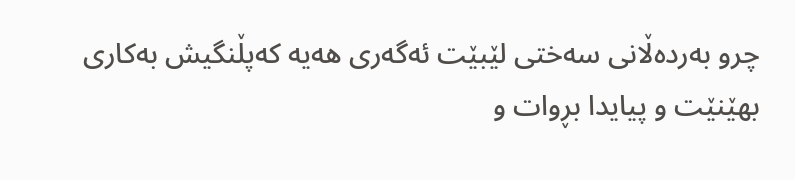چرو بەردەڵانی سەختی لێبێت ئەگەری هەیە کەپڵنگیش بەکاری بهێنێت و پیایدا بڕوات و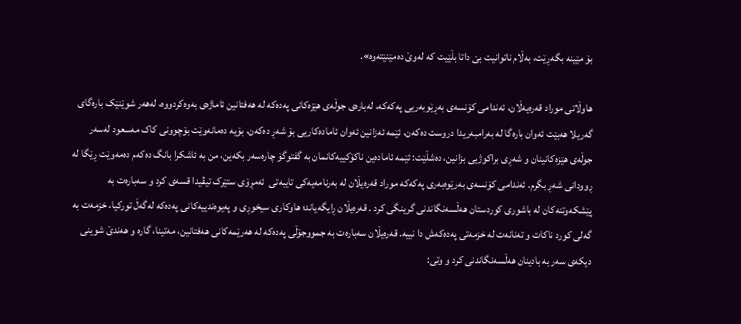بۆ مێینە بگەڕێت، بەڵام ناتوانیت بێ داتا بڵێیت کە لەوێ دەمێنێتەوە».

ھاوڵاتی موراد قەرەیەڵان، ئەندامی کۆنسەی بەڕێوبەریی پەکەکە، لەبارەی جوڵەی هێزەکانی پەدەکە لە هەفتانین ئاماژەی بەوەکردووە، لەهەر شوێنێک بارەگای گەریلا هەبێت ئەوان بارەگا لە بەرامبەریدا دروست دەکەن، ئێمە ئەزانین ئەوان ئامادەکاریی بۆ شەڕ دەکەن، بۆیە دەمانەوێت بۆچوونی کاک مەسعود لەسەر جوڵەی هێزەکانینان و شەڕی براکوژیی بزانین، دەشڵێت: ئێمە ئامادەین ناکۆکییەکانمان بە گفتوگۆ چارەسەر بکەین، من بە ئاشکرا بانگ دەکەم دەمەوێت ڕێگا لە ڕوودانی شەڕ بگرم. ئەندامی کۆنسەی بەرێوەبەری پەکەکە موراد قەرەیڵان لە بەرنامەیەکی تایبەتی  ئەمڕۆی ستێرک تیڤیدا قسەی کرد و سەبارەت بە پێشکەوتنەکان لە باشوری کوردستان هەڵسەنگاندنی گرینگی کرد . قەرەیڵان ڕایگەیاند؛ هاوکاری سیخوڕی و پەیوەندییەکانی پەدەکە لەگەڵ تورکیا، خزمەت بە گەلی کورد ناکات و تەنانەت لە خزمەتی پەدەکەش دا نییە. قەرەیڵان سەبارەت بە جمووجۆڵی پەدەکە لە هەرێمەکانی هەفتانین، مەتینا، گارە و هەندێ شوینی دیکەی سەر بە بادینان هەڵسەنگاندنی کرد و وتی: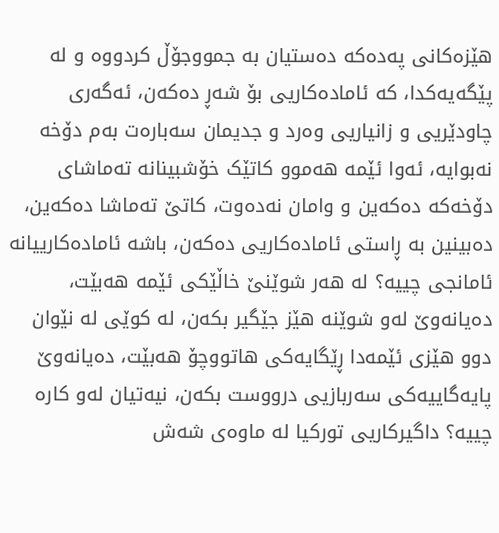هێزەکانی پەدەکە دەستیان بە جمووجۆڵ کردووە و لە پێگەیەکدا، کە ئامادەکاریی بۆ شەڕ دەکەن، ئەگەری چاودێریی و زانیاریی وەرد و جدیمان سەبارەت بەم دۆخە نەبوایە، ئەوا ئێمە هەموو کاتێک خۆشبینانە تەماشای دۆخەکە دەکەین و وامان نەدەوت، کاتێ تەماشا دەکەین، دەبینین بە ڕاستی ئامادەکاریی دەکەن، باشە ئامادەکارییانە ئامانجی چییە؟ لە هەر شوێنێ خاڵێکی ئێمە هەبێت، دەیانەوێ لەو شوێنە هێز جێگیر بکەن، لە کوێی لە نێوان دوو هێزی ئێمەدا ڕێگایەکی هاتووچۆ هەبێت، دەیانەوێ پایەگاییەکی سەربازیی درووست بکەن، نیەتیان لەو کارە چییە؟ داگیرکاریی تورکیا لە ماوەی شەش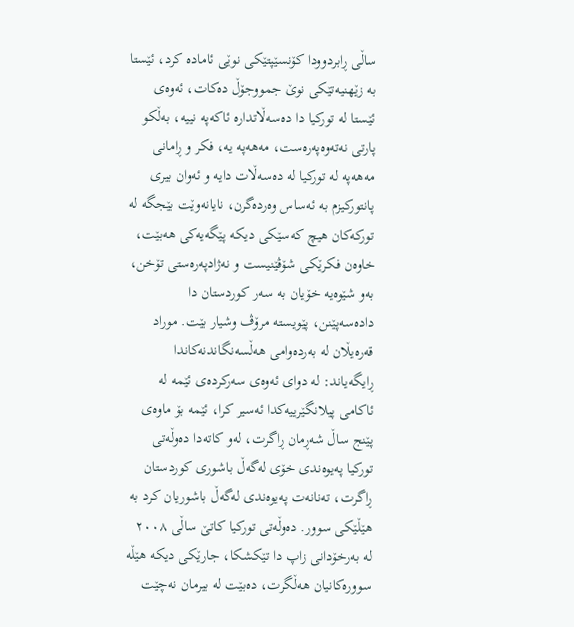ساڵی ڕابردوودا کۆنسێپتێکی نوێی ئامادە کرد، ئێستا بە زێهنیەتێکی نوێ جمووجۆڵ دەکات، ئەوەی ئێستا لە تورکیا دا دەسەڵاتدارە ئاکەپە نییە، بەڵکو پارتی نەتەوەپەرەست، مەهەپە یە، فکر و ڕامانی مەهەپە لە تورکیا لە دەسەڵات دایە و ئەوان بیری پانتورکیزم بە ئەساس وەردەگرن، نایانەوێت بێجگە لە تورکەکان هیچ کەسێکی دیکە پێگەیەکی هەبێت، خاوەن فکرێکی شۆڤێنیست و نەژادپەرەستی تۆخن، بەو شێوەیە خۆیان بە سەر کوردستان دا دادەسەپێنن، پێویستە مرۆڤ وشیار بێت. موراد قەرەیڵان لە بەردەوامی هەڵسەنگاندنەکاندا ڕایگەیاند: لە دوای ئەوەی سەرکردەی ئێمە لە ئاکامی پیلانگێرییەکدا ئەسیر کرا، ئێمە بۆ ماوەی پێنج ساڵ شەڕمان ڕاگرت، لەو کاتەدا دەوڵەتی تورکیا پەیوەندی خۆی لەگەڵ باشوری کوردستان ڕاگرت، تەنانەت پەیوەندی لەگەڵ باشوریان کرد بە هێڵێکی سوور. دەوڵەتی تورکیا کاتێ ساڵی ٢٠٠٨ لە بەرخۆدانی زاپ دا تێکشکا، جارێکی دیکە هێڵە سوورەکانیان هەڵگرت، دەبێت لە بیرمان نەچێت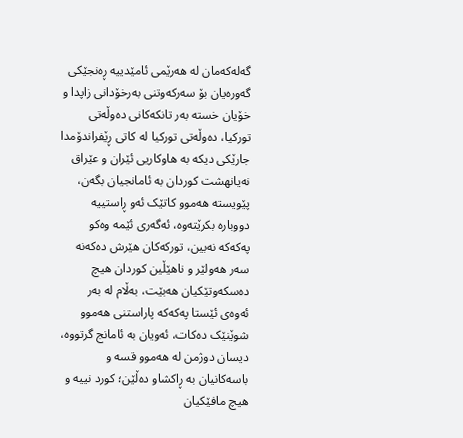گەلەکەمان لە هەرێمی ئامێدییە ڕەنجێکی گەورەیان بۆ سەرکەوتنی بەرخۆدانی زاپدا و خۆیان خستە بەر تانکەکانی دەوڵەتی تورکیا، دەوڵەتی تورکیا لە کاتی ڕێفراندۆمدا جارێکی دیکە بە هاوکاریی ئێران و عێراق نەیانهشت کوردان بە ئامانجیان بگەن، پێویستە هەموو کاتێک ئەو ڕاستییە دووبارە بکرێتەوە، ئەگەری ئێمە وەکو پەکەکە نەبین، تورکەکان هێرش دەکەنە سەر هەولێر و ناهێڵین کوردان هیچ دەسکەوتێکیان هەبێت، بەڵام لە بەر ئەوەی ئێستا پەکەکە پاراستنی هەموو شوێنێک دەکات، ئەویان بە ئامانج گرتووە، دیسان دوژمن لە هەموو قسە و باسەکانیان بە ڕاکشاو دەڵێن؛ کورد نییە و هیچ مافێکیان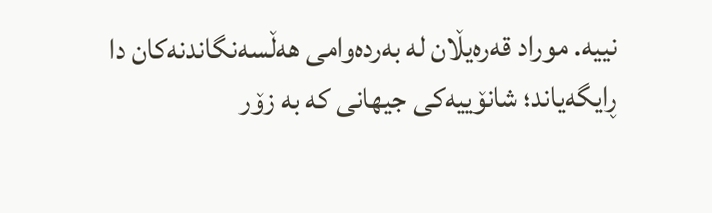نییە. موراد قەرەیڵان لە بەردەوامی هەڵسەنگاندنەکان دا ڕایگەیاند؛ شانۆییەکی جیهانی کە بە زۆر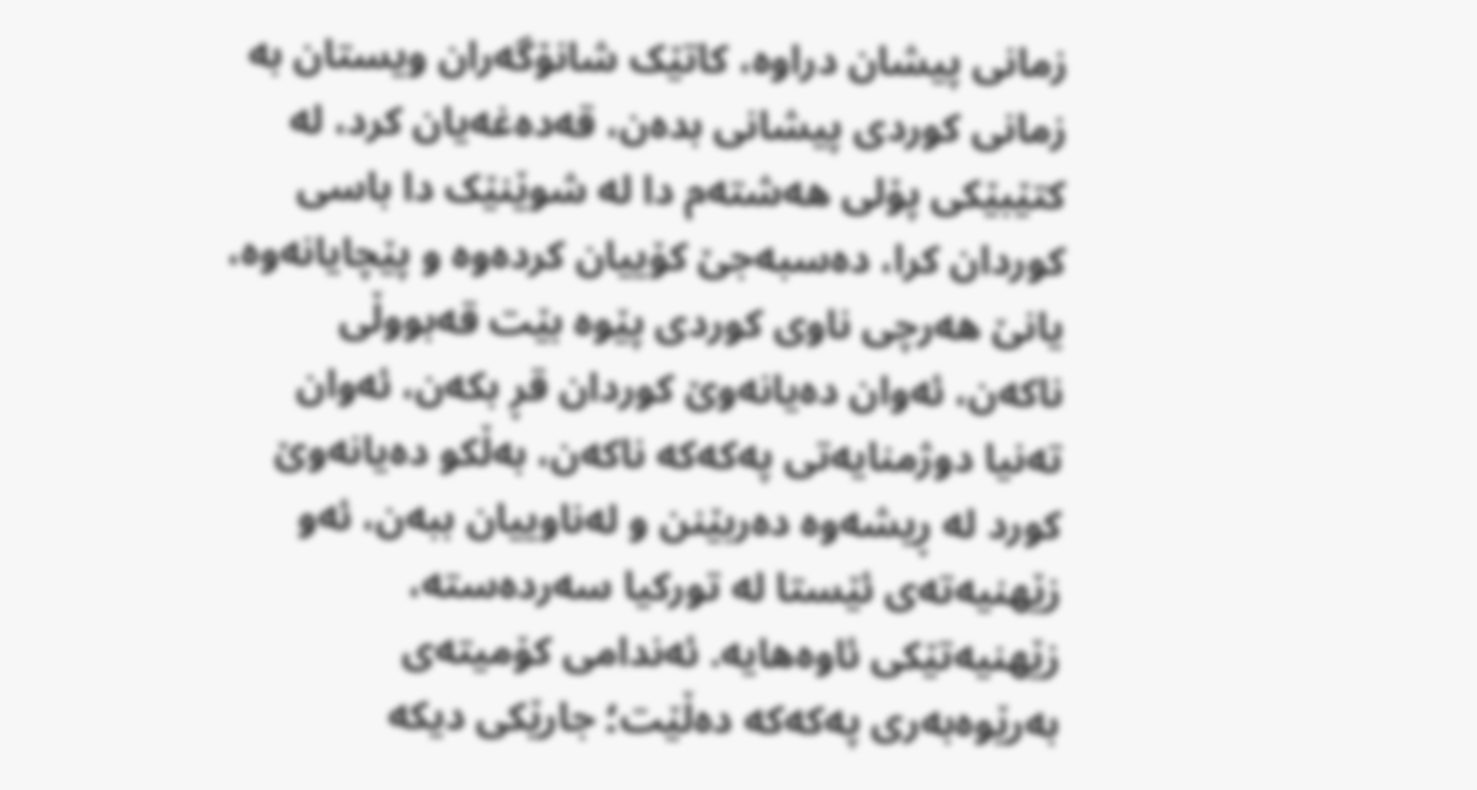زمانی پیشان دراوە، کاتێک شانۆگەران ویستان بە زمانی کوردی پیشانی بدەن، قەدەغەیان کرد، لە کتێبێکی پۆلی هەشتەم دا لە شوێنێک دا باسی کوردان کرا، دەسبەجێ کۆییان کردەوە و پێچایانەوە، یانێ هەرچی ناوی کوردی پێوە بێت قەبووڵی ناکەن، ئەوان دەیانەوێ کوردان قڕ بکەن، ئەوان تەنیا دوژمنایەتی پەکەکە ناکەن، بەڵکو دەیانەوێ کورد لە ڕیشەوە دەربێنن و لەناوییان ببەن، ئەو زێهنیەتەی ئێستا لە تورکیا سەردەستە، زێهنیەتێکی ئاوەهایە. ئەندامی کۆمیتەی بەرێوەبەری پەکەکە دەڵێت؛ جارێکی دیکە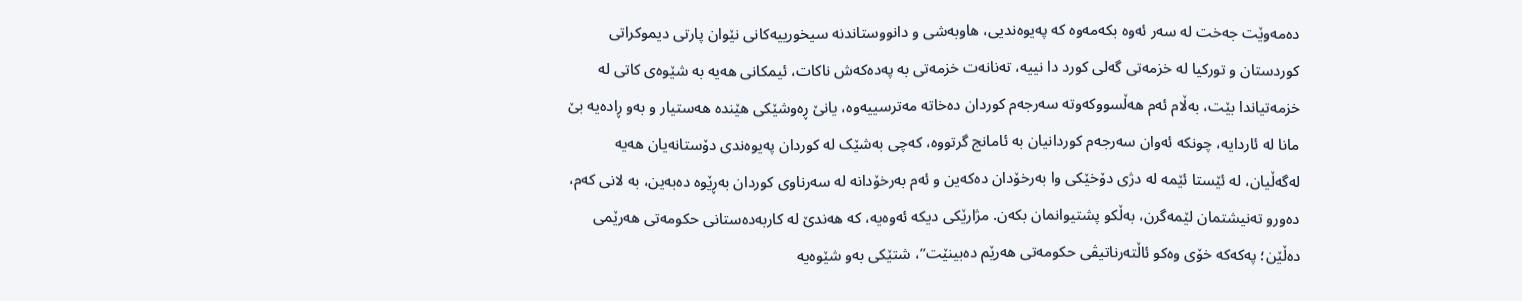دەمەوێت جەخت لە سەر ئەوە بکەمەوە کە پەیوەندیی، هاوبەشی و دانووستاندنە سیخورییەکانی نێوان پارتی دیموکراتی کوردستان و تورکیا لە خزمەتی گەلی کورد دا نییە، تەنانەت خزمەتی بە پەدەکەش ناکات، ئیمکانی هەیە بە شێوەی کاتی لە خزمەتیاندا بێت، بەڵام ئەم هەڵسووکەوتە سەرجەم کوردان دەخاتە مەترسییەوە، یانێ ڕەوشێکی هێندە هەستیار و بەو ڕادەیە بێ مانا لە ئاردایە، چونکە ئەوان سەرجەم کوردانیان بە ئامانج گرتووە، کەچی بەشێک لە کوردان پەیوەندی دۆستانەیان هەیە لەگەڵیان، لە ئێستا ئێمە لە دژی دۆخێکی وا بەرخۆدان دەکەین و ئەم بەرخۆدانە لە سەرناوی کوردان بەڕێوە دەبەین، بە لانی کەم، دەورو تەنیشتمان لێمەگرن، بەڵکو پشتیوانمان بکەن. مژارێکی دیکە ئەوەیە، کە هەندێ لە کاربەدەستانی حکومەتی هەرێمی دەڵێن؛ پەکەکە خۆی وەکو ئاڵتەرناتیڤی حکومەتی هەرێم دەبینێت”، شتێکی بەو شێوەیە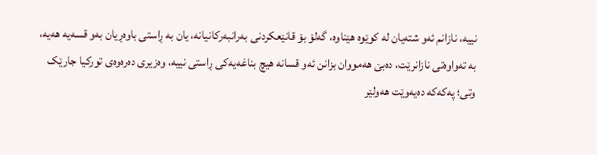نییە، نازانم ئەو شتەیان لە کوێوە هێناوە، گەلۆ بۆ قانێعکردنی بەرانبەرکانیانە، یان بە ڕاستی باوەڕیان بەو قسەیە هەیە، بە تەواوەتی نازانرێت، دەبێ هەمووان بزانن ئەو قسانە هیچ بناغەیەکی ڕاستی نییە، وەزیری دەرەوەی تورکیا جارێک وتی؛ پەکەکە دەیەوێت هەولێر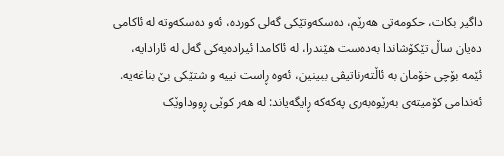داگیر بکات، حکومەتی هەرێم، دەسکەوتێکی گەلی کوردە، ئەو دەسکەوتە لە ئاکامی دەیان ساڵ تێکۆشاندا بەدەست هێندرا، لە ئاکامدا ئیرادەیەکی گەل لە ئارادایە، ئێمە بۆچی خۆمان بە ئاڵتەرناتیڤی ببینین، ئەوە ڕاست نییە و شتێکی بێ بناغەیە. ئەندامی کۆمیتەی بەرێوەبەری پەکەکە ڕایگەیاند: لە هەر کوێی ڕووداوێک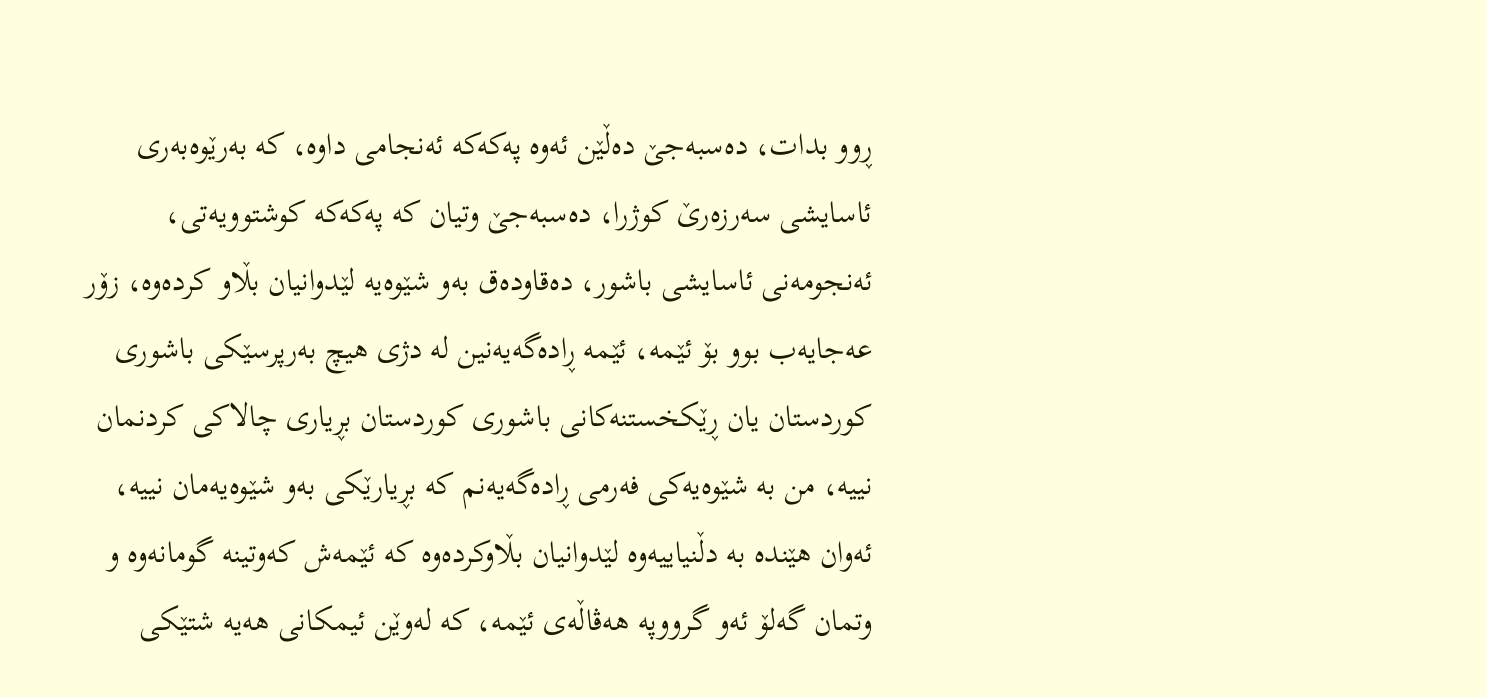ڕوو بدات، دەسبەجێ دەڵێن ئەوە پەکەکە ئەنجامی داوە، کە بەرێوەبەری ئاسایشی سەرزەرێ کوژرا، دەسبەجێ وتیان کە پەکەکە کوشتوویەتی، ئەنجومەنی ئاسایشی باشور، دەقاودەق بەو شێوەیە لێدوانیان بڵاو کردەوە، زۆر عەجایەب بوو بۆ ئێمە، ئێمە ڕادەگەیەنین لە دژی هیچ بەرپرسێکی باشوری کوردستان یان ڕێکخستنەکانی باشوری کوردستان بڕیاری چالاکی کردنمان نییە، من بە شێوەیەکی فەرمی ڕادەگەیەنم کە بڕیارێکی بەو شێوەیەمان نییە، ئەوان هێندە بە دڵنیاییەوە لێدوانیان بڵاوکردەوە کە ئێمەش کەوتینە گومانەوە و وتمان گەلۆ ئەو گرووپە هەڤاڵەی ئێمە، کە لەوێن ئیمکانی هەیە شتێکی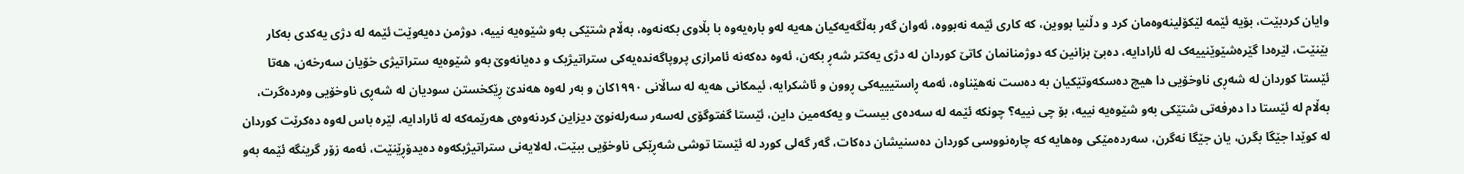وایان کردبێت، بۆیە ئێمە لێکۆلینەوەمان کرد و دڵنیا بووین، کە کاری ئێمە نەبووە، ئەوان گەر بەڵگەیەکیان هەیە لەو بارەیەوە با بڵاوی بکەنەوە، بەڵام شتێکی بەو شێوەیە نییە، دوژمن دەیەوێت ئێمە لە دژی یەکدی بەکار بێنێت، لێرەدا گێرەشێوێنییەک لە ئارادایە، دەبێ بزانین کە دوژمنانمان کاتێ کوردان لە دژی یەکتر شەڕ بکەن، ئەوە دەکەنە ئامرازی پروپاگەندەیەکی ستراتیژیک و دەیانەوێ بەو شێوەیە ستراتیژی خۆیان سەرخەن، هەتا ئێستا کوردان لە شەڕی ناوخۆیی دا هیچ دەسکەوتێکیان بە دەست نەهێناوە، ئەمە ڕاستیییەکی ڕوون و ئاشکرایە، ئیمکانی هەیە لە ساڵانی ١٩٩٠کان و بەر لەوە هەندێ ڕێکخستن سودیان لە شەڕی ناوخۆیی وەردەگرت، بەڵام لە ئێستا دا دەرفەتی شتێکی بەو شێوەیە نییە، بۆ چی نییە؟ چونکە ئێمە لە سەدەی بیست و یەکەمین داین، ئێستا گفتوگۆی لەسەر سەرلەنوێ دیزاین کردنەوەی هەرێمەکە لە ئارادایە، لێرە باس لەوە دەکرێت کوردان لە کوێدا جێگا بگرن، یان جێگا نەگرن، سەردەمێکی وەهایە کە چارەنووسی کوردان دەسنیشان دەکات، گەر گەلی کورد لە ئێستا توشی شەڕێکی ناوخۆیی ببێت، لەلایەنی ستراتیژیکەوە دەیدۆڕێنێت، ئەمە زۆر گرینگە ئێمە بەو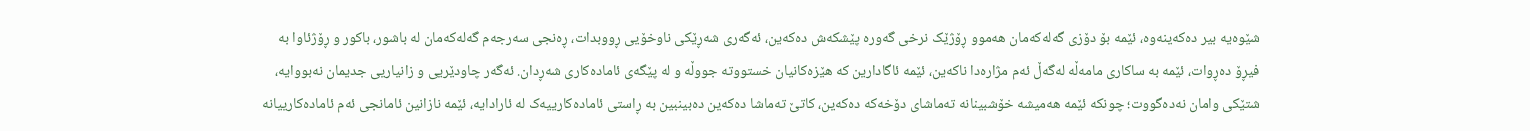شێوەیە بیر دەکەینەوە، ئێمە بۆ دۆزی گەلەکەمان هەموو ڕۆژێک نرخی گەورە پێشکەش دەکەین، ئەگەری شەڕێکی ناوخۆیی ڕووبدات، ڕەنجی سەرجەم گەلەکەمان لە باشور، باکور و ڕۆژئاوا بە فیڕۆ دەڕوات، ئێمە بە ساکاری مامەڵە لەگەڵ ئەم مژارەدا ناکەین، ئێمە ئاگادارین کە هێزەکانیان خستووتە جووڵە و لە پێگەی ئامادەکاری شەڕدان. ئەگەر چاودێریی و زانیاریی جدیمان نەبووایە، شتێکی وامان نەدەگووت؛ چونکە ئێمە هەمیشە خۆشبینانە تەماشای دۆخەکە دەکەین، کاتێ تەماشا دەکەین دەبینبین بە ڕاستی ئامادەکارییەک لە ئارادایە، ئێمە نازانین ئامانجی ئەم ئامادەکارییانە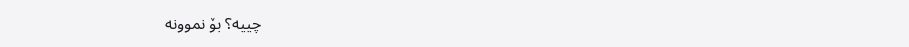چییە؟ بۆ نموونە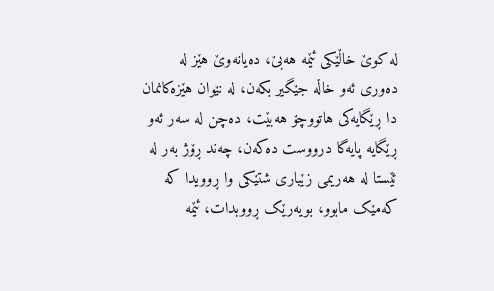لە کوێ خاڵێکی ئێمە هەبێ، دەیانەوێ هێز لە دەوری ئەو خاڵە جێگیر بکەن، لە نێوان هێزەکانمان دا ڕێگایەکی هاتووچۆ هەبێت، دەچن لە سەر ئەو ڕێگایە پایەگا درووست دەکەن، چەند ڕۆژ بەر لە ئێستا لە هەریمی زێباری شتێکی وا ڕوویدا کە کەمێک مابوو، بویەرێک ڕووبدات، ئێمە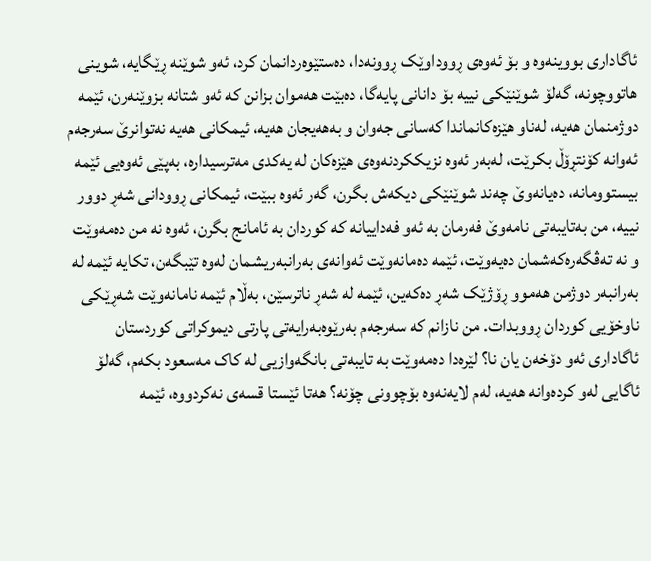ئاگاداری بووینەوە و بۆ ئەوەی ڕووداوێک ڕوونەدا، دەستێوەردانمان کرد، ئەو شوێنە ڕێگایە، شوینی هاتووچونە، گەلۆ شوێنێکی نییە بۆ دانانی پایەگا، دەبێت هەموان بزانن کە ئەو شتانە بزوێنەرن، ئێمە دوژمنمان هەیە، لەناو هێزەکانماندا کەسانی جەوان و بەهەیجان هەیە، ئیمکانی هەیە نەتوانرێ سەرجەم ئەوانە کۆنتڕۆڵ بکرێت، لەبەر ئەوە نزیککردنەوەی هێزەکان لە یەکدی مەترسیدارە، بەپێی ئەوەیی ئێمە بیستوومانە، دەیانەوێ چەند شوێنێکی دیکەش بگرن، گەر ئەوە ببێت، ئیمکانی ڕوودانی شەڕ دوور نییە، من بەتایبەتی نامەوێ فەرمان بە ئەو فەداییانە کە کوردان بە ئامانج بگرن، ئەوە نە من دەمەوێت و نە تەڤگەرەکەشمان دەیەوێت، ئێمە دەمانەوێت ئەوانەی بەرانبەریشمان لەوە تێبگەن، تکایە ئێمە لە بەرانبەر دوژمن هەموو ڕۆژێک شەڕ دەکەین، ئێمە لە شەڕ ناترسێن، بەڵام ئێمە نامانەوێت شەڕێکی ناوخۆیی کوردان ڕووبدات. من نازانم کە سەرجەم بەرێوەبەرایەتی پارتی دیموکراتی کوردستان ئاگاداری ئەو دۆخەن یان نا؟ لێرەدا دەمەوێت بە تایبەتی بانگەوازیی لە کاک مەسعود بکەم، گەلۆ ئاگایی لەو کردەوانە هەیە، لەم لایەنەوە بۆچوونی چۆنە؟ هەتا ئێستا قسەی نەکردووە، ئێمە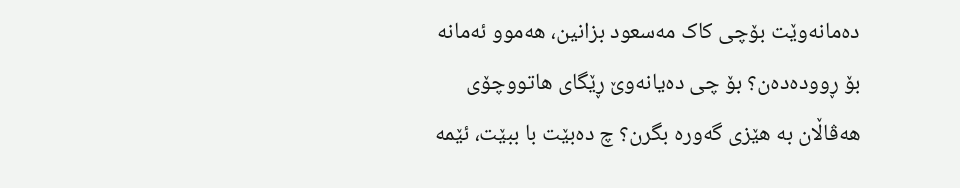دەمانەوێت بۆچی کاک مەسعود بزانین، هەموو ئەمانە بۆ ڕوودەدەن؟ بۆ چی دەیانەوێ ڕێگای هاتووچۆی هەڤاڵان بە هێزی گەورە بگرن؟ چ دەبێت با ببێت، ئێمە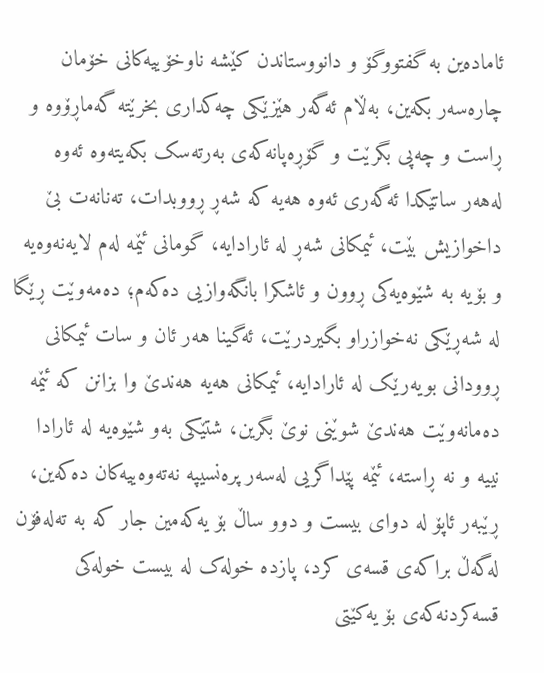ئامادەین بە گفتووگۆ و دانووستاندن کێشە ناوخۆییەکانی خۆمان چارەسەر بکەین، بەڵام ئەگەر هێزێکی چەکداری بخرێتە گەماڕۆوە و ڕاست و چەپی بگرێت و گۆڕەپانەکەی بەرتەسک بکەیتەوە ئەوە لەهەر ساتێکدا ئەگەری ئەوە هەیە کە شەڕ ڕووبدات، تەنانەت بێ داخوازیش بێت، ئیمکانی شەڕ لە ئارادایە، گومانی ئێمە لەم لایەنەوەیە و بۆیە بە شێوەیەکی ڕوون و ئاشکرا بانگەوازیی دەکەم؛ دەمەوێت ڕێگا لە شەڕێکی نەخوازراو بگیردرێت، ئەگینا هەر ئان و سات ئیمکانی ڕوودانی بویەرێک لە ئارادایە، ئیمکانی هەیە هەندێ وا بزانن کە ئێمە دەمانەوێت هەندێ شوێنی نوێ بگرین، شتێکی بەو شێوەیە لە ئارادا نییە و نە ڕاستە، ئێمە پێداگریی لەسەر پرەنسیپە نەتەوەییەکان دەکەین، ڕێبەر ئاپۆ لە دوای بیست و دوو ساڵ بۆ یەکەمین جار کە بە تەلەفۆن لەگەڵ براکەی قسەی کرد، پازدە خولەک لە بیست خولەکی قسەکردنەکەی بۆ یەکێتی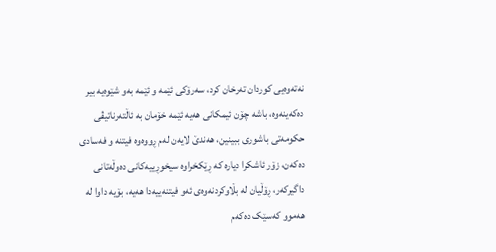نەتەوەیی کوردان تەرخان کرد، سەرۆکی ئێمە و ئێمە بەو شێوەیە بیر دەکەینەوە، باشە چۆن ئیمکانی هەیە ئێمە خۆمان بە ئاڵتەرناتیڤی حکومەتی باشوری ببینین، هەندێ لایەن لەم ڕووەوە فیتنە و فەسادی دەکەن، زۆر ئاشکرا دیارە کە ڕێکخراوە سیخوڕییەکانی دەوڵەتانی داگیرکەر، ڕۆڵیان لە بڵاوکردنەوەی ئەو فیتنەییەدا هەیە، بۆیە داوا لە هەموو کەسێک دەکەم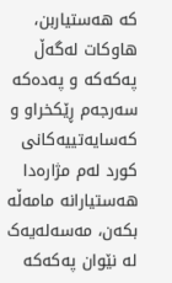کە هەستیاربن، هاوکات لەگەڵ پەکەکە و پەدەکە سەرجەم ڕێکخراو و کەسایەتییەکانی کورد لەم مژارەدا هەستیارانە مامەڵە بکەن، مەسەلەیەک لە نێوان پەکەکە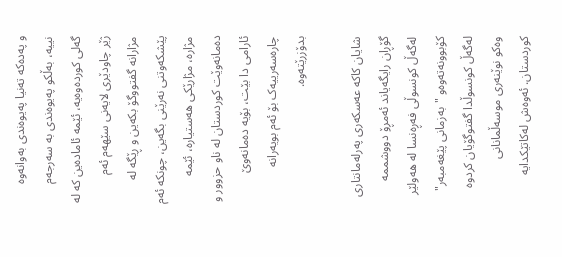و پەدەکە تەنیا پەیوەندی بەوانەوە نییە، بەڵکو پەیوەندی بە سەرجەم گەلی کوردەوەیە، ئێمە ئامادەین کە لە ژێر چاودێری لایەنی سێهەم ئەم مژارانە گفتووگۆ بکەین و ڕێگە لە پێشکەوتنی نەرێنی بگەین، چونکە ئەم مژارە، مژارێکی هەستیارە، ئێمە دەمانەوێت کوردستان لە ناو حزوور و ئارامی دا بێت، بۆیە دەمانەوێ چارەسەرییەک بۆ ئەم بویەرانە بدۆزرێتەوە.

شایان کاکە عەسکەری پەرلەمانتاری گۆڕان رایگەیاند ئەمڕۆ دووشممە لەگەڵ کونسوڵی فەڕەنسا لە ھەولێر کۆبوونەتەوەو "بەزمانی پێغەمبەر" لەگەڵ کونسوڵدا گفتوگۆیان کردوە وەکو نوێنەری موسەڵمانانی کوردستان. ئەوەش لەکاتێکدایە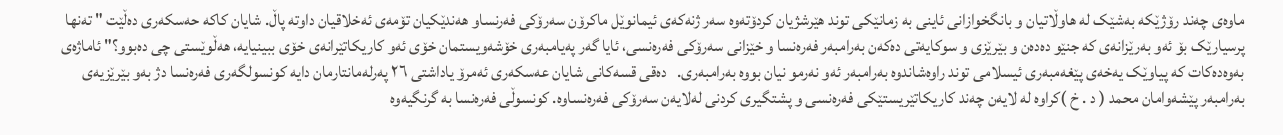ماوەی چەند رۆژێکە بەشێک لە ھاوڵاتیان و بانگخوازانی ئاینی بە زمانێکی توند ھێرشژیان کردۆتەوە سەر ژنەکەی ئیمانوێل ماکرۆن سەرۆکی فەرنساو ھەندێکیان تۆمەی ئەخلاقیان داوتە پاڵ. شایان کاکە حەسکەری دەڵێت " تەنھا پرسیارێک بۆ ئەو بەرێزانەی کە جنێو دەدەن و بێرێزی و سوکایەتی دەکەن بەرامبەر فەرەنسا و خێزانی سەرۆکی فەرەنسی، ئایا گەر پەیامبەری خۆشەویستمان خۆی ئەو کاریکاتێرانەی خۆی ببینیایە، ھەڵوێستی چی دەبوو؟" ئاماژەی بەوەدەکات کە پیاوێک یەخەی پێغەمبەری ئیسلامی توند راوەشاندوە بەرامبەر ئەو نەرمو نیان بووە بەرامبەری.   دەقی قسەکانی شایان عەسکەری ئەمرۆ یاداشتی ٢٦ پەرلەمانتارمان دایە کونسولگەری فەرەنسا دژ بەو بێرێزیەی بەرامبەر پێشەوامان محمد ( د . خ )کراوە لە لایەن چەند کاریکاتێریستێکی فەرەنسی و پشتگیری کردنی لەلایەن سەرۆکی فەرەنساوە. کونسوڵی فەرەنسا بە گرنگیەوە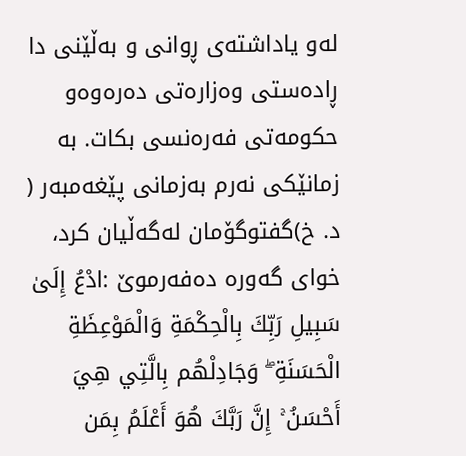لەو یاداشتەی ڕوانی و بەڵێنی دا ڕادەستی وەزارەتی دەرەوەو حکومەتی فەرەنسی بکات. بە زمانێکی نەرم بەزمانی پێغەمبەر ( د. خ)گفتوگۆمان لەگەڵیان کرد، خوای گەورە دەفەرموێ :ادْعُ إِلَىٰ سَبِيلِ رَبِّكَ بِالْحِكْمَةِ وَالْمَوْعِظَةِ الْحَسَنَةِ ۖ وَجَادِلْهُم بِالَّتِي هِيَ أَحْسَنُ ۚ إِنَّ رَبَّكَ هُوَ أَعْلَمُ بِمَن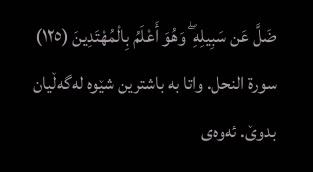ضَلَّ عَن سَبِيلِهِ ۖ وَهُوَ أَعْلَمُ بِالْمُهْتَدِينَ (١٢٥) سورة النحل. واتا بە باشترین شێوە لەگەڵیان بدوێ. ئەوەی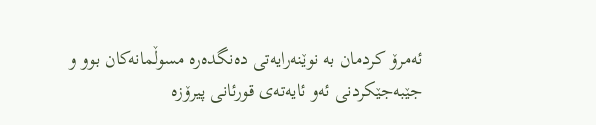ئەمرۆ کردمان بە نوێنەرایەتی دەنگدەرە مسوڵمانەکان بوو و جێبەجێکردنی ئەو ئایەتەی قورئانی پیرۆزە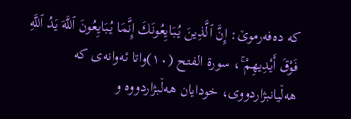کە دەفەرموێ: إِنَّ ٱلَّذِينَ يُبَايِعُونَكَ إِنَّمَا يُبَايِعُونَ ٱللَّهَ يَدُ ٱللَّهِ فَوْقَ أَيْدِيهِمْ ۚ، سورة الفتح (١٠)واتا ئەوانەی کە ھەڵیانبژاردووی، خودایان ھەڵبژاردووە و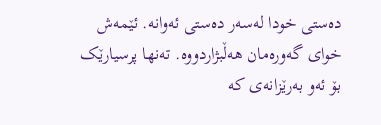دەستی خودا لەسەر دەستی ئەوانە. ئێمەش خوای گەورەمان ھەڵبژاردووە. تەنھا پرسیارێک بۆ ئەو بەرێزانەی کە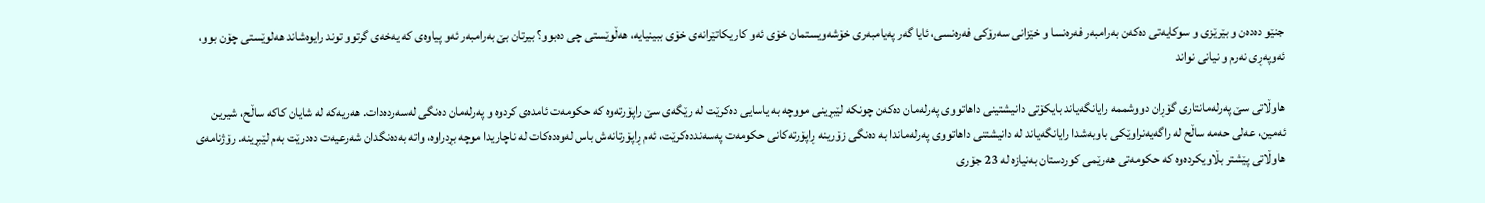جنێو دەدەن و بێرێزی و سوکایەتی دەکەن بەرامبەر فەرەنسا و خێزانی سەرۆکی فەرەنسی، ئایا گەر پەیامبەری خۆشەویستمان خۆی ئەو کاریکاتێرانەی خۆی ببینیایە، ھەڵوێستی چی دەبوو؟ بیرتان بێ بەرامبەر ئەو پیاوەی کە یەخەی گرتوو توند رایوەشاند ھەلوێستی چۆن بوو، ئەوپەڕی نەرم و نیانی نواند

ھاوڵاتی سێ پەرلەمانتاری گۆڕان دووشممە رایانگەیاند بایکۆتی دانیشتینی داھاتووی پەرلەمان دەکەن چونکە لێبڕینی مووچە بە یاسایی دەکرێت لە رێگەی سێ راپۆرتەوە کە حکومەت ئامدەی کردوە و پەرلەمان دەنگی لەسەردەدات. ھەریەکە لە شایان کاکە ساڵح، شیرین ئەمین، عەلی حەمە ساڵح لە راگەیەنراوێکی باوبەشدا رایانگەیاند لە دانیشتنی داھاتووی پەرلەماندا بە دەنگی زۆرینە ڕاپۆرتەکانی حکومەت پەسەنددەکرێت، ئەم ڕاپۆرتانەش باس لەوەدەکات لە ناچاریدا موچە بڕدراوە، واتە بەدەنگدان شەرعیەت دەدرێت بەم لێبڕینە. رۆژنامەی ھاوڵاتی پێشتر بڵاویکردەوە کە حکومەتی ھەرێمی کوردستان بەنیازە لە 23 جۆری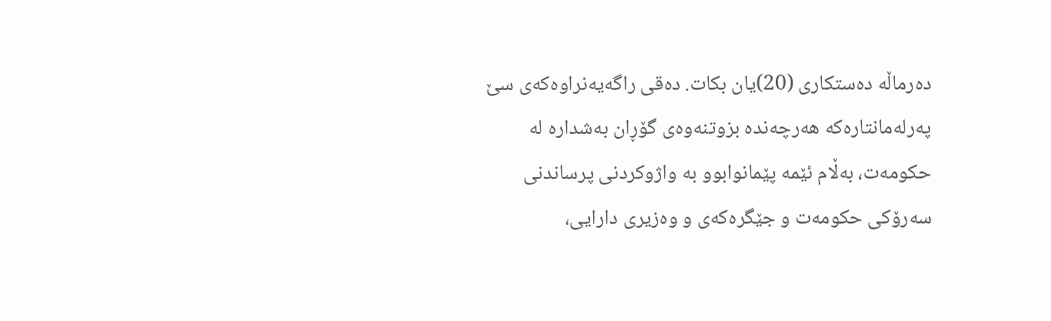دەرماڵە دەستکاری (20)یان بکات. دەقی راگەیەنراوەکەی سێ پەرلەمانتارەکە ھەرچەندە بزوتنەوەی گۆڕان بەشدارە لە حکومەت، بەڵام ئێمە پێمانوابوو بە واژوکردنی پرساندنی سەرۆکی حکومەت و جێگرەکەی و وەزیری دارایی،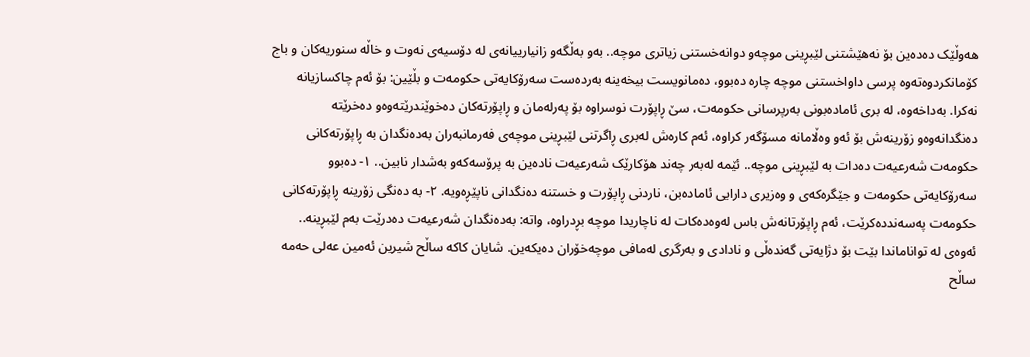ھەوڵێک دەدەین بۆ نەھێشتنی لێبڕینی موچەو دوانەخستنی زیاتری موچە.. بەو بەڵگەو زانیارییانەی لە دۆسیەی نەوت و خاڵە سنوریەکان و باج کۆمانکردوەتەوە پرسی داواخستنی موچە چارە دەبوو، دەمانویست بیخەینە بەردەست سەرۆکایەتی حکومەت و بڵێین: بۆ ئەم چاکسازیانە نەکرا. بەداخەوە، لە بری ئامادەبونی بەرپرسانی حکومەت، سێ ڕاپۆرت نوسراوە بۆ پەرلەمان و ڕاپۆرتەکان دەخوێندرێتەوەو دەخرێتە دەنگدانەوەو زۆرینەش بۆ ئەو وەڵامانە مسۆگەر کراوە، ئەم کارەش لەبری ڕاگرتنی لێبڕینی موچەی فەرمانبەران بەدەنگدان بە ڕاپۆرتەکانی حکومەت شەرعیەت دەدات بە لێبڕینی موچە.. ئێمە لەبەر چەند ھۆکارێک شەرعیەت نادەین بە پرۆسەکەو بەشدار نابین.. ١- دەبوو سەرۆکایەتی حکومەت و جێگرەکەی و وەزیری دارایی ئامادەبن، ناردنی ڕاپۆرت و خستنە دەنگدانی ناپێڕەویە. ٢- بە دەنگی زۆرینە ڕاپۆرتەکانی حکومەت پەسەنددەکرێت، ئەم ڕاپۆرتانەش باس لەوەدەکات لە ناچاریدا موچە بڕدراوە، واتە: بەدەنگدان شەرعیەت دەدرێت بەم لێبڕینە.. ئەوەی لە تواناماندا بێت بۆ دژایەتی گەندەڵی و نادادی و بەرگری لەمافی موچەخۆران دەیکەین. شایان کاکە ساڵح شیرین ئەمین عەلی حەمە ساڵح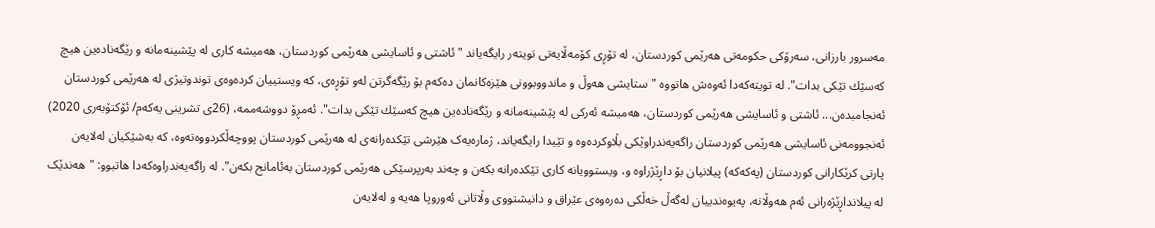مه‌سرور بارزانی، سه‌رۆكی حكومه‌تی هه‌رێمی كوردستان، له‌ تۆڕی كۆمه‌ڵایه‌تی تویته‌ر رایگه‌یاند "ئاشتی و ئاسایشی هه‌رێمی كوردستان، هه‌میشه‌ كاری له‌ پێشینه‌مانه‌ و رێگه‌ناده‌ین هیچ كه‌سێك تێكی بدات". له‌ تویته‌كه‌دا ئه‌وه‌ش هاتووه‌ "ستایشی هه‌وڵ و ماندووبوونی هێزه‌كانمان ده‌كه‌م بۆ رێگه‌گرتن له‌و تۆڕه‌ی، كه‌ ویستییان كرده‌وه‌ی توندوتیژی له‌ هه‌رێمی كوردستان ئه‌نجامبده‌ن... ئاشتی و ئاسایشی هه‌رێمی كوردستان، هه‌میشه‌ ئه‌ركی له‌ پێشینه‌مانه‌ و رێگه‌ناده‌ین هیچ كه‌سێك تێكی بدات". ئه‌مڕۆ دووشەممە، (26ی تشرینی یه‌كه‌م/ ئۆكتۆبه‌ری 2020) ئەنجوومەنی ئاسایشی هەرێمی کوردستان راگه‌یه‌ندراوێكی بڵاوكرده‌وه‌ و تێیدا رایگه‌یاند، ژمارەیەک هێرشی تێکدەرانەی لە هەرێمی کوردستان پووچەڵکردووەتەوە، کە بەشێکیان لەلایەن پارتی کرێکارانی کوردستان (پەکەکە) پیلانیان بۆ داڕێژراوە و، ویستوویانە کاری تێکدەرانە بکەن و چەند بەرپرسێکی هەرێمی کوردستان بەئامانج بکەن". له‌ راگه‌یه‌ندراوه‌كه‌دا هاتبوو: "هەندێک لە پیلانداڕێژەرانی ئەم هەوڵانە، پەیوەندییان لەگەڵ خەڵکی دەرەوەی عێراق و دانیشتووی وڵاتانی ئەوروپا هەیە و لەلایەن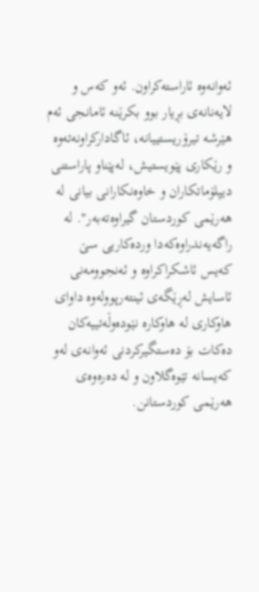ئەوانەوە ئاراستەکراون. ئەو کەس و لایەنانەی بڕیار بوو بکرێنە ئامانجی ئەم هێرشە تیرۆریستیيانە، ئاگادارکراونەتەوە و رێکاری پێویستیش، لەپێناو پاراستنی دیپلۆماتکاران و خاوەنکارانی بیانی لە هەرێمی کوردستان گیراوەتەبەر". لە راگەیەندراوەکەدا وردەکاریی سێ کەیس ئاشکراکراوە و ئەنجوومەنی ئاسایش لەڕێگەی ئینتەرپوولەوە داوای هاوکاری لە هاوکارە نێودەوڵەتییەکان دەکات بۆ دەستگیرکردنی ئەوانەی لەو کەیسانە تێوەگلاون و لە دەرەوەی هەرێمی کوردستانن.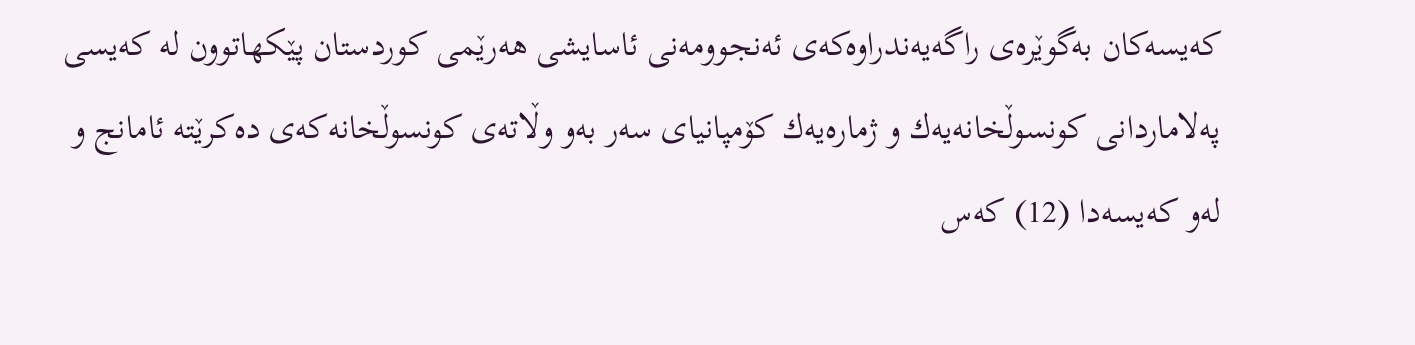کەیسەکان بەگوێره‌ی راگەیەندراوەکەی ئەنجوومەنی ئاسایشی هەرێمی کوردستان پێكهاتوون له‌ كه‌یسی په‌لاماردانی كونسوڵخانه‌یه‌ك و ژماره‌یه‌ك كۆمپانیای سه‌ر به‌و وڵاته‌ی كونسوڵخانه‌كه‌ی ده‌كرێته‌ ئامانج و له‌و كه‌یسه‌دا (12) كه‌س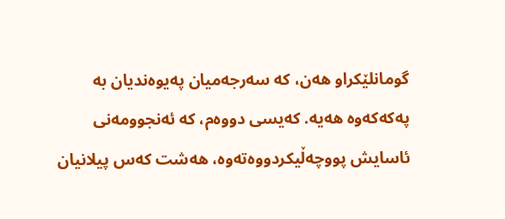گومانلێكراو هه‌ن، كه‌ سه‌رجه‌میان په‌یوه‌ندیان به‌ په‌كه‌كه‌وه‌ هه‌یه‌. كه‌یسی دووه‌م، كه‌ ئه‌نجوومه‌نی ئاسایش پووچه‌ڵیكردووه‌ته‌وه‌، هه‌شت كه‌س پیلانیان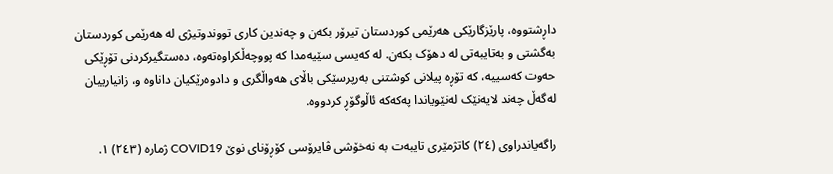داڕشتووه‌، پارێزگارێکی هەرێمی کوردستان تیرۆر بکەن و چەندین کاری تووندوتیژی لە هەرێمی کوردستان بەگشتی و بەتایبەتی لە دهۆک بکەن. له‌ كه‌یسی سێیه‌مدا كه‌ پووچه‌ڵكراوه‌ته‌وه‌، ده‌ستگیركردنی تۆڕێكی حه‌وت كه‌سییه‌، كه‌ تۆڕە پیلانی کوشتنی بەرپرسێکی باڵای هەواڵگری و دادوەرێکیان داناوە و، زانیارییان لەگەڵ چەند لایەنێک لەنێویاندا پەکەکە ئاڵوگۆڕ کردووە.

راگەیاندراوی (٢٤) کاتژمێری تایبەت بە نەخۆشی ڤایرۆسی کۆڕۆنای نوێ COVID19 ژمارە (٢٤٣) ١.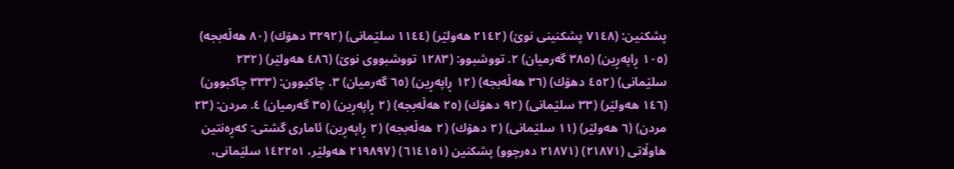پشکنین: (٧١٤٨ پشکنینی نوێ) (٢١٤٢ هەولێر) (١١٤٤ سلێمانی) (٣٢٩٢ دهۆك) (٨٠ هەڵەبجە) (١٠٥ ڕاپەڕین) (٣٨٥ گەرمیان) ٢. تووشبوو: (١٢٨٣ تووشبووی نوێ) (٤٨٦ هەولێر) (٢٣٢ سلێمانی) (٤٥٢ دهۆك) (٣٦ هەڵەبجە) (١٢ ڕاپەڕین) (٦٥ گەرمیان) ٣. چاکبوون: (٣٣٣ چاکبوون) (١٤٦ هەولێر) (٣٣ سلێمانی) (٩٢ دهۆك) (٢٥ هەڵەبجە) (٢ ڕاپەڕین) (٣٥ گەرمیان) ٤. مردن: (٢٣ مردن) (٦ هەولێر) (١١ سلێمانی) (٢ دهۆك) (٢ هەڵەبجە) (٢ ڕاپەڕین) ئاماری گشتی: کەڕەنتین هاوڵاتی (٢١٨٧١) (٢١٨٧١ دەرچوو) پشکنین (٦١٤١٥١) (٢١٩٨٩٧ هەولێر، ١٤٢٢٥١ سلێمانی،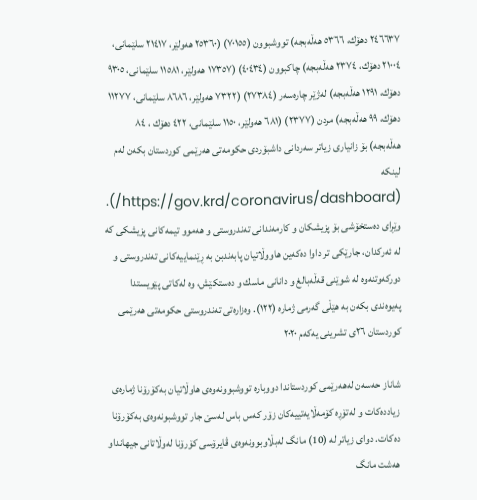٢٤٦٦٣٧ دهۆك، ٥٣٦٦ هەڵەبجە) تووشبوون (٧٠١٥٥) (٢٥٣٦٠ هەولێر، ٢١٤١٧ سلێمانی، ٢١٠٠٤ دهۆك، ٢٣٧٤ هەڵەبجە) چاکبوون (٤٠٤٣٤) (١٧٣٥٧ هەولێر، ١١٥٨١ سلێمانی، ٩٣٠٥ دهۆك، ١٢٩١ هەڵەبجە) لەژێر چارەسەر (٢٧٣٨٤) (٧٣٢٢ هەولێر، ٨٦٨٦ سلێمانی، ١١٢٧٧ دهۆك، ٩٩ هەڵەبجە) مردن (٢٣٧٧) (٦٨١ هەولێر، ١١٥٠ سلێمانی، ٤٢٢ دهۆك ، ٨٤ هەڵەبجە) بۆ زانیاری زیاتر سەردانی داشبۆردی حکومەتی هەرێمی کوردستان بکەن لەم لینکە (https://gov.krd/coronavirus/dashboard/). وێڕای دەستخۆشی بۆ پزیشکان و کارمەندانی تەندروستی و هەموو تیمەکانی پزیشکی کە لە ئەرکدان، جارێکی تر داوا دەکەین هاووڵاتیان پابەندبن بە ڕێنماییەکانی تەندروستی و دورکەوتنەوە لە شوێنی قەڵەبالغ و دانانی ماسك و دەستکێش، وە لەکاتی پێویستدا پەیوەندی بکەن بە هێڵی گەرمی ژمارە (١٢٢). وەزارەتی تەندروستی حکومەتی هەرێمی کوردستان ٢٦ی تشرینی یەکەم ٢٠٢٠

شاناز حه‌سه‌ن له‌هه‌رێمى کوردستاندا دووباره‌ تووشبوونه‌وه‌ى هاوڵاتیان به‌کۆرۆنا ژماره‌ى زیادده‌کات و له‌تۆڕه‌ کۆمه‌ڵایه‌تییه‌کان زۆر که‌س باس له‌سێ جار تووشبونه‌وه‌ى به‌کۆرۆنا ده‌کات. دواى زیاتر لە (10) مانگ له‌بڵاوبوونه‌وه‌ى ڤایرۆسى کۆرۆنا له‌وڵاتانى جیهانداو ھەشت مانگ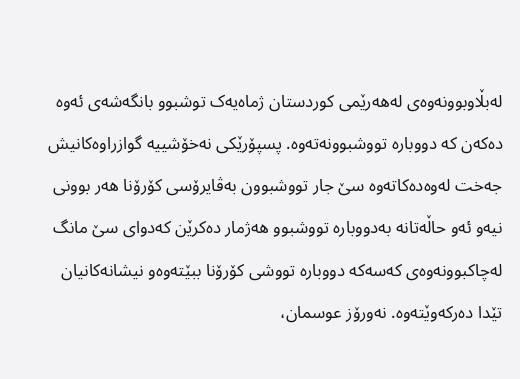لەبڵاوبوونەوەی لەھەرێمی کوردستان ژماەیەک توشبوو بانگەشەی ئەوە دەکەن کە دووباره‌ تووشبوونەتەوە. پسپۆرێکى نه‌خۆشییه‌ گوازراوه‌کانیش جه‌خت له‌وه‌ده‌کاته‌وه‌ سێ جار تووشبوون به‌ڤایرۆسى کۆرۆنا هه‌ر بوونى نیه‌و ئه‌و حاڵه‌تانه‌ به‌دووباره‌ تووشبوو هه‌ژمار ده‌کرێن که‌دواى سێ مانگ له‌چاکبوونه‌وه‌ى که‌سه‌که‌ دووباره‌ تووشى کۆرۆنا ببێته‌وه‌و نیشانەکانیان تێدا دەرکەوێتەوە. نه‌ورۆز عوسمان،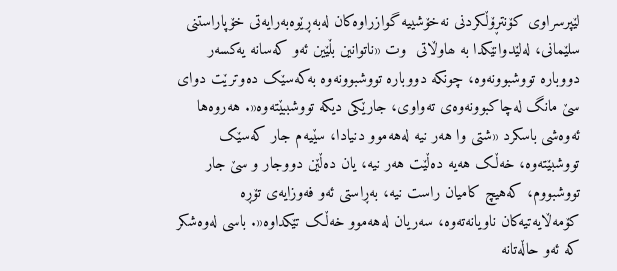لێپرسراوى کۆنتڕۆڵکردنى نه‌خۆشییه‌ گوازراوه‌کان له‌به‌ڕێوه‌به‌رایه‌تى خۆپاراستنى سلێمانى، له‌لێدوانێکدا به ‌‌ھاوڵاتی  وت «ناتوانین بڵێین ئه‌و که‌سانه‌ یه‌کسه‌ر دووباره‌ تووشبوونه‌وه‌، چونکه‌ دووباره‌ تووشبوونه‌وه‌ به‌که‌سێک ده‌وترێت دواى سێ مانگ له‌چاکبوونه‌وه‌ى ته‌واوى، جارێکى دیکه‌ تووشببێته‌وه‌«. هه‌روه‌ها ئه‌وه‌شى باسکرد «شتى وا هه‌ر نیه‌ له‌هه‌موو دنیادا، سێیه‌م جار که‌سێک تووشبێته‌وه‌، خه‌ڵک هه‌یه‌ ده‌ڵێت هه‌ر نیه‌، یان ده‌ڵێن دووجار و سێ جار تووشبووم، که‌هیچ کامیان راست نیه‌، به‌ڕاستى ئه‌و فه‌وزایه‌ى تۆڕه‌ کۆمه‌ڵایه‌تیه‌کان ناویانه‌ته‌وه‌، سه‌ریان له‌هه‌موو خه‌ڵک تێکداوه‌«. باسی لەوەشکر کە ئه‌و حاڵه‌تانه‌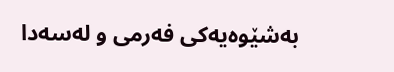به‌شێوه‌یه‌کى فه‌رمى و له‌سه‌دا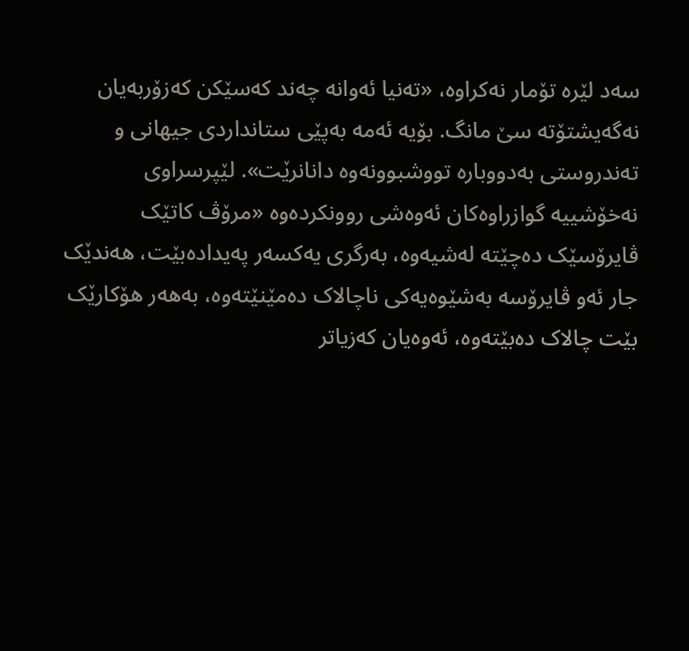سه‌د لێرە تۆمار نه‌کراوه‌، «ته‌نیا ئه‌وانه‌ چه‌ند که‌سێکن که‌زۆربه‌یان نه‌گه‌یشتۆته‌ سێ مانگ. بۆیه‌ ئه‌مه‌ به‌پێى ستانداردى جیهانى و ته‌ندروستى به‌دووباره‌ تووشبوونه‌وه‌ دانانرێت». لێپرسراوى نه‌خۆشییه‌ گوازراوه‌کان ئه‌وه‌شى روونکرده‌وه‌ «مرۆڤ کاتێک ڤایرۆسێک ده‌چێته‌ له‌شیه‌وه‌، به‌رگرى یه‌کسه‌ر په‌یداده‌بێت، هه‌ندێک جار ئه‌و ڤایرۆسه‌ به‌شێوه‌یه‌کى ناچالاک ده‌مێنێته‌وه‌، به‌هه‌ر هۆکارێک بێت چالاک ده‌بێته‌وه‌، ئه‌وه‌یان که‌زیاتر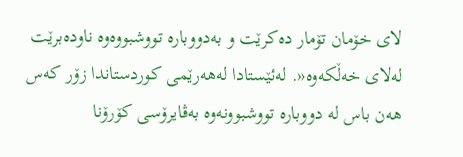لاى خۆمان تۆمار ده‌کرێت و به‌دووباره‌ تووشبووه‌وه‌ ناوده‌برێت لەلاى خه‌ڵکه‌وه‌«. له‌ئێستادا له‌هه‌رێمى کوردستاندا زۆر که‌س هه‌ن باس له‌ دووباره‌ تووشبوونه‌وه‌ به‌ڤایرۆسى کۆرۆنا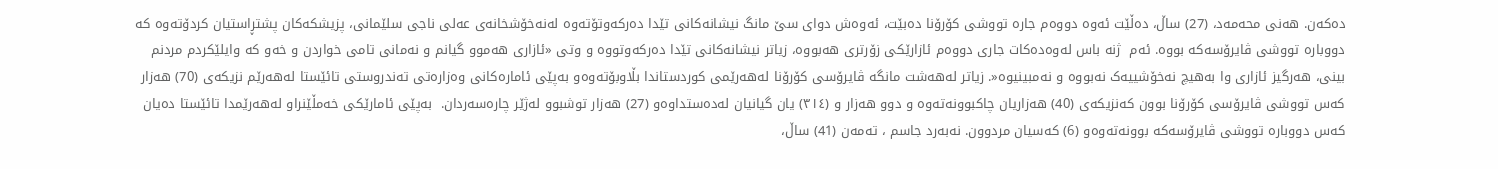ده‌که‌ن. هه‌نى محه‌مه‌د، (27) ساڵ، دەڵێت ئەوە دووەم جارە تووشى کۆرۆنا دەبێت، ئەوەش دواى سێ مانگ نیشانەکانی تێدا دەرکەوتۆتەوە له‌نه‌خۆشخانه‌ى عه‌لى ناجی سلێمانی، پزیشکه‌کان پشتڕاستیان کردۆته‌وه‌ که‌ دووباره‌ تووشى ڤایرۆسه‌که‌ بووه‌. ئه‌م  ژنه‌ باس له‌وه‌ده‌کات جارى دووه‌م ئازارێکى زۆرترى هه‌بووه‌، زیاتر نیشانه‌کانى تێدا ده‌رکه‌وتووه‌ و وتى «ئازارى هه‌موو گیانم و نه‌مانى تامى خواردن و خه‌و که‌ وایلێکردم مردنم بینى، هه‌رگیز ئازارى وا به‌هیچ نه‌خۆشییه‌ک نه‌بووه‌ و نه‌مبینیوه‌«. زیاتر لەھەشت مانگه‌ ڤایرۆسى کۆرۆنا له‌هه‌رێمى کوردستاندا بڵاوبۆته‌وه‌و ‌به‌پێى ئاماره‌کانى وه‌زاره‌تى ته‌ندروستى تائێستا له‌هه‌رێم نزیکەی (70) ھەزار که‌س تووشى ڤایرۆسى کۆرۆنا بوون که‌نزیکەی (40) هه‌زاریان چاکبوونه‌ته‌وه‌ و دوو هه‌زار و (٣١٤) یان گیانیان له‌ده‌ستداوه‌و (27) هه‌زار توشبوو له‌ژێر چاره‌سه‌ردان.  به‌پێى ئامارێکى خه‌مڵێنراو له‌هه‌رێمدا تائێستا دەیان کەس دووباره‌ تووشى ڤایرۆسه‌که‌ بوونه‌ته‌وه‌و (6) که‌سیان مردوون. نه‌به‌رد جاسم ، ته‌مه‌ن (41) ساڵ،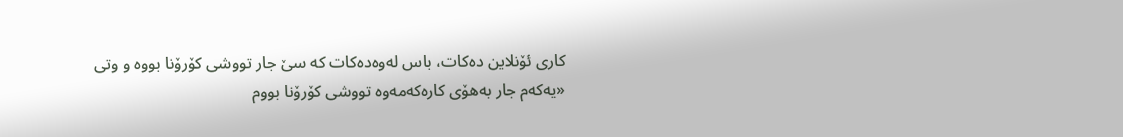کارى ئۆنلاین ده‌کات، باس له‌وه‌ده‌کات که‌ سێ جار تووشى کۆرۆنا بووه‌ و وتی «یه‌که‌م جار به‌هۆى کاره‌که‌مه‌وه‌ تووشى کۆرۆنا بووم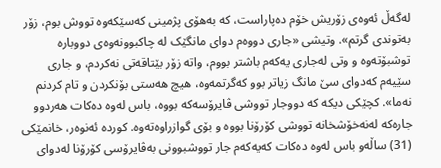له‌گه‌ڵ ئه‌وه‌ى زۆریش خۆم ده‌پاراست، که‌ به‌هۆى پژمینى که‌سێکه‌وه‌ تووش بوم، زۆر به‌توندى گرتم». وتیشی «جارى دووه‌م دواى مانگێک له‌ چاکبوونه‌وه‌ى دووباره‌ توشبۆته‌وه‌ و وتى له‌جارى یه‌که‌م باشتر بووم، واته‌ زۆر بێتاقه‌تى نه‌کردم، و جارى سێیه‌م که‌دواى سێ مانگ زیاتر بوو که‌گرتمه‌وه‌، هیچ هه‌ستى بۆنکردن و تام کردنم نه‌ما». کچێکى دیکه‌ که‌ دووجار تووشى ڤایرۆسه‌که‌ بووه‌، باس له‌وه‌ ده‌کات هه‌ردوو جاره‌که‌ له‌نه‌خۆشخانه‌ تووشى کۆرۆنا بووه‌ و بۆى گوازراوه‌ته‌وه‌. کورده‌ ئه‌نوه‌ر، خانمێکى (31) ساڵه‌و باس له‌وه‌ ده‌کات که‌یه‌که‌م جار تووشبوونى به‌ڤایرۆسى کۆرۆنا له‌دواى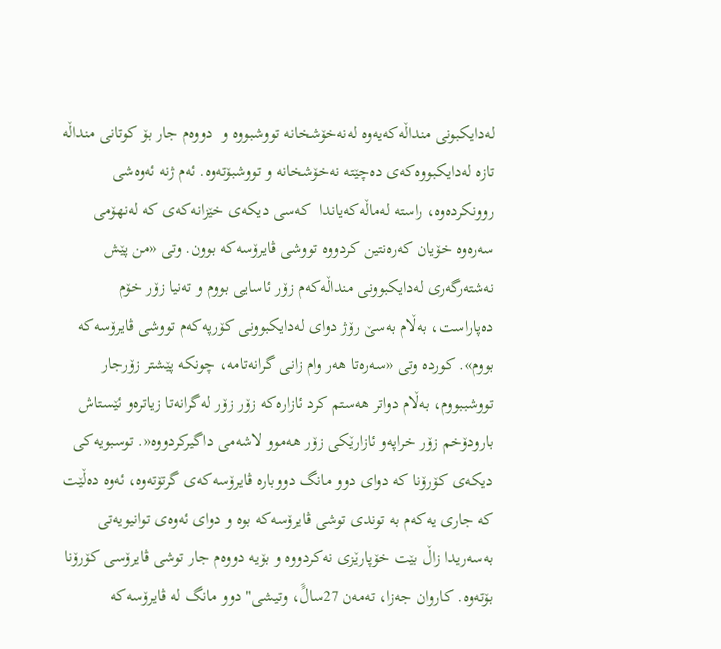له‌دایکبونى منداڵه‌که‌یه‌وه‌ له‌نه‌خۆشخانه‌ تووشبووه‌ و  دووه‌م جار بۆ کوتانى منداڵه‌ تازه‌ له‌دایکبووه‌که‌ى ده‌چێته‌ نه‌خۆشخانه‌ و تووشبۆته‌وه‌. ئه‌م ژنه‌ ئه‌وه‌شى روونکرده‌وه‌، راسته‌ له‌ماڵه‌که‌یاندا  که‌سى دیکه‌ى خێزانه‌که‌ى که‌ له‌نهۆمى سه‌ره‌وه‌ خۆیان که‌ره‌نتین کردووه‌ تووشى ڤایرۆسه‌که‌ بوون. وتى «من پێش نه‌شته‌رگه‌رى له‌دایکبوونى منداڵه‌که‌م زۆر ئاسایى بووم و ته‌نیا زۆر خۆم ده‌پاراست، به‌ڵام به‌سێ رۆژ دواى له‌دایکبوونى کۆرپه‌که‌م تووشى ڤایرۆسه‌که‌ بووم». کورده‌ وتی «سه‌ره‌تا هه‌ر وام زانى گرانه‌تامه‌، چونکه‌ پێشتر زۆرجار تووشببووم، به‌ڵام دواتر هه‌ستم کرد ئازاره‌که‌ زۆر زۆر له‌گرانه‌تا زیاتره‌و ئێستاش بارودۆخم زۆر خراپه‌و ئازارێکى زۆر هه‌موو لاشه‌مى داگیرکردووه‌«. توسبویه‌کى دیکه‌ى کۆرۆنا که‌ دواى دوو مانگ دووباره‌ ڤایرۆسه‌که‌ى گرتۆته‌وه‌، ئه‌وه‌ ده‌ڵێت که‌ جارى یه‌که‌م به‌ توندى توشى ڤایرۆسه‌که‌ بوه‌ و دواى ئه‌وه‌ى توانیویه‌تى به‌سه‌ریدا زاڵ بێت خۆپارێزى نه‌کردووه‌ و بۆیه‌ دووه‌م جار توشى ڤایرۆسى کۆرۆنا بۆته‌وه‌. کاروان جه‌زا، ته‌مه‌ن 27سالًَ، وتیشى" دوو مانگ له‌ ڤایرۆسه‌که‌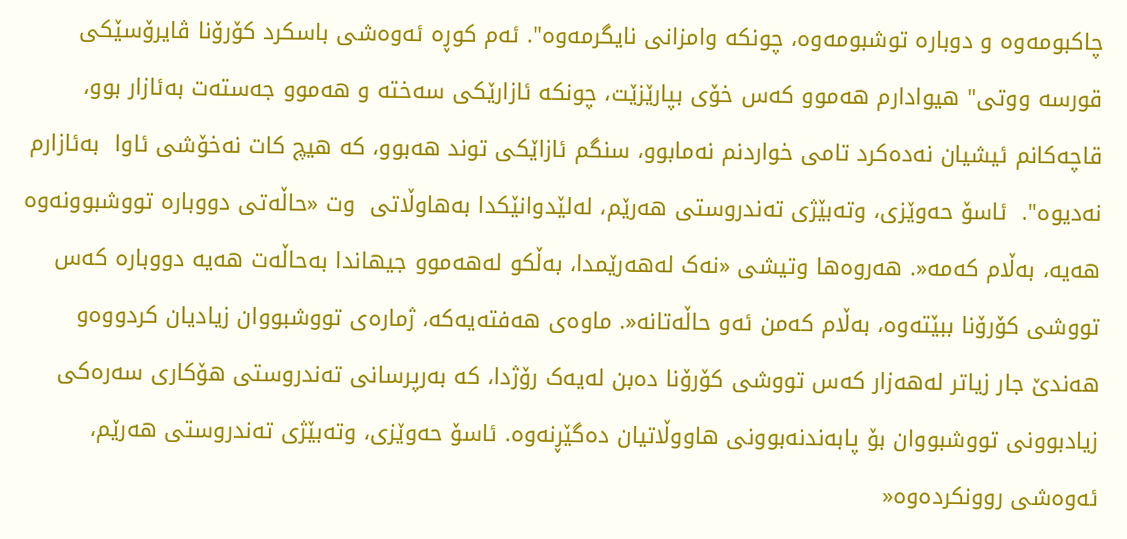چاکبومه‌وه‌ و دوباره‌ توشبومه‌وه‌، چونکه‌ وامزانى نایگرمه‌وه‌". ئه‌م کوڕه‌ ئه‌وه‌شى باسکرد کۆرۆنا ڤایرۆسێکى قورسه‌ ووتى" هیوادارم هه‌موو که‌س خۆى بپارێزێت، چونکه‌ ئازارێکى سه‌خته‌ و هه‌موو جه‌سته‌ت به‌ئازار بوو، قاچه‌کانم ئیشیان نه‌ده‌کرد تامى خواردنم نه‌مابوو، سنگم ئازاێکى توند هه‌بوو، که‌ هیچ کات نه‌خۆشى ئاوا  به‌ئازارم نه‌دیوه‌".  ئاسۆ حه‌وێزى، وته‌بێژى ته‌ندروستى هه‌رێم، له‌لێدوانێکدا به‌‌‌ھاوڵاتی  وت «حاڵه‌تى دووباره‌ تووشبوونه‌وه‌ هه‌یه‌، به‌ڵام که‌مه‌«. هه‌روه‌ها وتیشى «نه‌ک له‌هه‌رێمدا، به‌ڵکو له‌هه‌موو جیهاندا به‌حاڵه‌ت هه‌یه‌ دووباره‌ که‌س تووشى کۆرۆنا ببێته‌وه‌، به‌ڵام که‌من ئه‌و حاڵه‌تانه‌«. ماوه‌ى ھەفتەیەکە، ژمارەی تووشبووان زیادیان کردووەو ھەندێ جار زیاتر له‌هه‌زار که‌س تووشى کۆرۆنا ده‌بن لەیەک رۆژدا، که‌ به‌رپرسانى ته‌ندروستى هۆکارى سه‌ره‌کى زیادبوونى تووشبووان بۆ پابه‌ندنه‌بوونى هاووڵاتیان ده‌گێڕنه‌وه‌. ئاسۆ حه‌وێزى، وته‌بێژى ته‌ندروستى هه‌رێم، ئه‌وه‌شى روونکرده‌وه‌«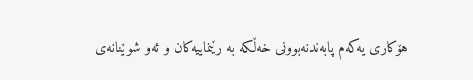هۆکارى یه‌که‌م پابه‌ندنه‌بوونى خه‌ڵکه‌ به‌ رێنماییه‌کان و ئه‌و شوێنانه‌ى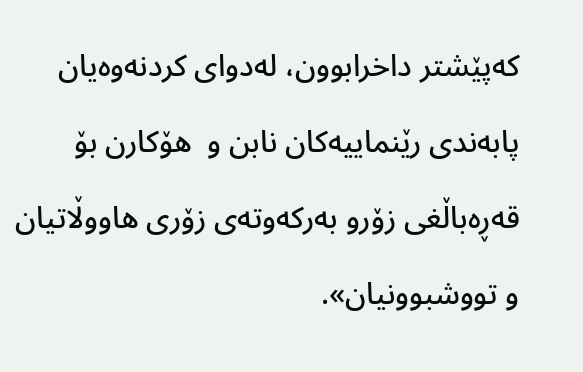که‌پێشتر داخرابوون، له‌دواى کردنه‌وه‌یان پابه‌ندى رێنماییه‌کان نابن و  هۆکارن بۆ قه‌ڕه‌باڵغى زۆرو به‌رکه‌وته‌ى زۆرى هاووڵاتیان و تووشبوونیان».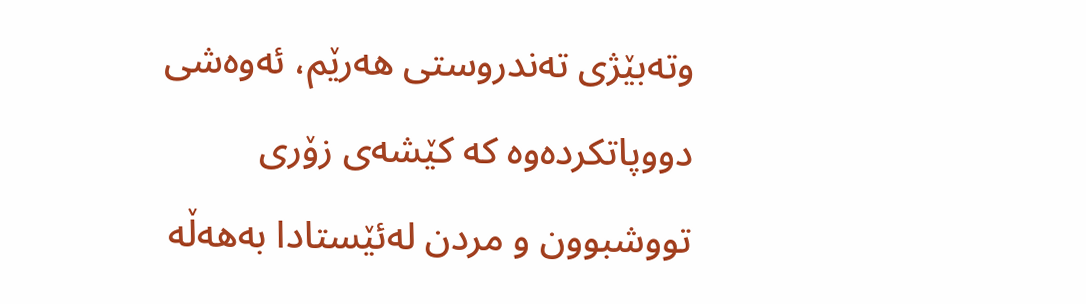وته‌بێژى ته‌ندروستى هه‌رێم، ئه‌وه‌شى دووپاتکرده‌وه‌ که‌ کێشه‌ى زۆرى تووشبوون و مردن له‌ئێستادا به‌هه‌ڵه‌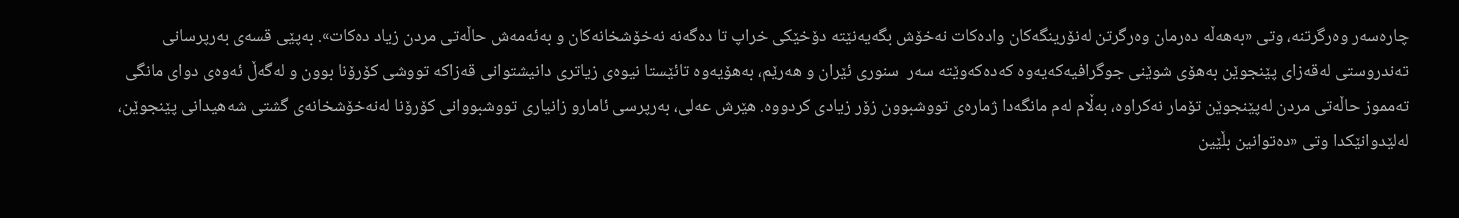چاره‌سه‌ر وه‌رگرتنه‌، وتى «به‌هه‌ڵه‌ ده‌رمان وه‌رگرتن له‌نۆرینگه‌کان واده‌کات نه‌خۆش بگه‌یه‌نێته‌ دۆخێکى خراپ تا ده‌گه‌نه‌ نه‌خۆشخانه‌کان و به‌ئه‌مه‌ش حاڵه‌تى مردن زیاد ده‌کات». بەپێی قسەی بەرپرسانی تەندروستی لەقه‌زاى پێنجوێن به‌هۆى شوێنى جوگرافیه‌که‌یه‌وه‌ که‌ده‌که‌وێته‌ سه‌ر  سنورى ئێران و هه‌رێم، به‌هۆیه‌وه‌ تائێستا نیوەی زیاتری دانیشتوانى قه‌زاکه‌ تووشى کۆرۆنا بوون و له‌گه‌ڵ ئه‌وه‌ى دواى مانگى ته‌مموز حاڵه‌تى مردن له‌پێنجوێن تۆمار نه‌کراوه‌، به‌ڵام له‌م مانگه‌دا ژماره‌ى تووشبوون زۆر زیادى کردووه‌. هێرش عه‌لی، به‌رپرسى ئامارو زانیارى تووشبووانى کۆرۆنا له‌نه‌خۆشخانه‌ى گشتى شه‌هیدانى پێنجوێن، له‌لێدوانێکدا وتى «ده‌توانین بڵێین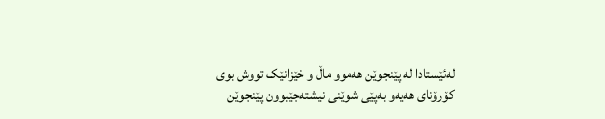له‌ئێستادا له‌ پێنجوێن هه‌موو ماڵ و خێزانێک تووش بوى کۆرۆناى هه‌یه‌و به‌پێى شوێنى نیشته‌جێبوون پێنجوێن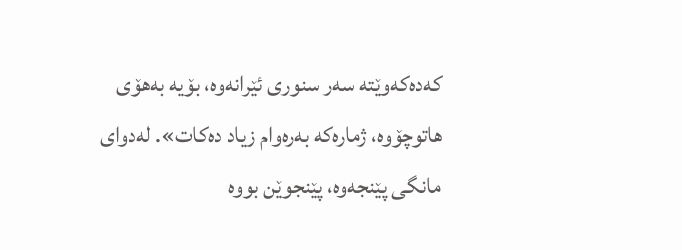که‌ده‌که‌وێته‌ سه‌ر سنورى ئێرانه‌وه‌، بۆیه‌ به‌هۆى هاتوچۆوه‌، ژماره‌که‌ به‌ره‌وام زیاد ده‌کات». له‌دواى مانگى پێنجه‌وه‌، پێنجوێن بووه‌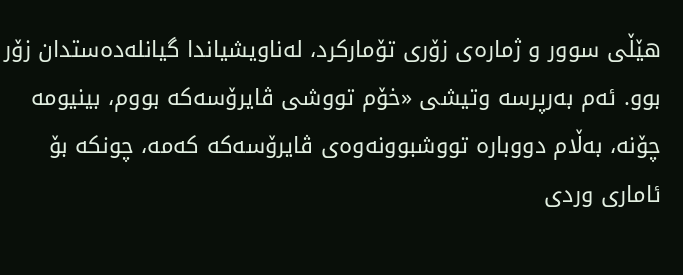هێڵى سوور و ژماره‌ى زۆرى تۆمارکرد، له‌ناویشیاندا گیانله‌ده‌ستدان زۆر بوو. ئه‌م به‌رپرسه‌ وتیشى «خۆم تووشى ڤایرۆسه‌که‌ بووم، بینیومه‌ چۆنه‌، به‌ڵام دووباره‌ تووشبوونه‌وه‌ى ڤایرۆسه‌که‌ که‌مه‌، چونکه‌ بۆ ئامارى وردى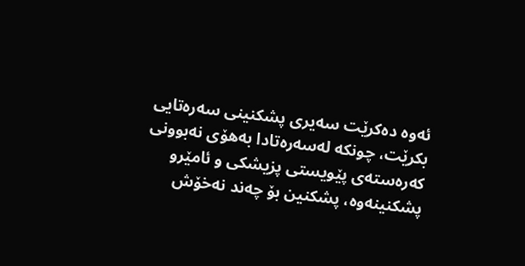ئه‌وه‌ ده‌کرێت سه‌یرى پشکنینى سه‌ره‌تایى بکرێت، چونکه‌ له‌سه‌ره‌تادا به‌هۆى نه‌بوونى که‌ره‌سته‌ى پێویستى پزیشکى و ئامێرو  پشکنینه‌وه‌، پشکنین بۆ چه‌ند نه‌خۆش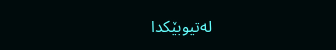له‌تیوبێکدا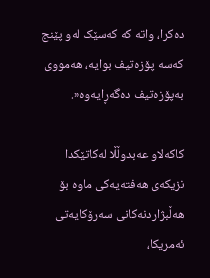ده‌کرا، واته‌ که‌ که‌سێک له‌و پێنج که‌سه‌ پۆزه‌تیف بوایه‌، هه‌مووى به‌پۆزه‌تیف ده‌گه‌ڕایه‌وه‌«.

کاکەلاو عەبدوڵڵا لەکاتێکدا نزیکەی هەفتەیەکی ماوە بۆ هەڵبژاردنەکانی سەرۆکایەتی ئەمریکا،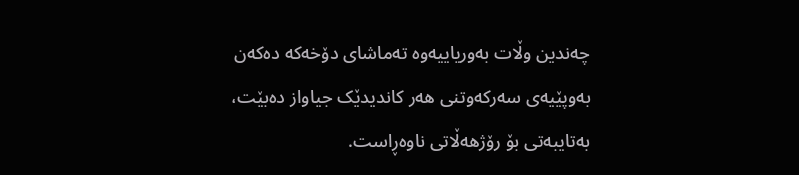چەندین وڵات بەوریاییەوە تەماشای دۆخەکە دەکەن بەوپێیەی سەرکەوتنی هەر کاندیدێک جیاواز دەبێت، بەتایبەتی بۆ رۆژهەڵاتی ناوەڕاست.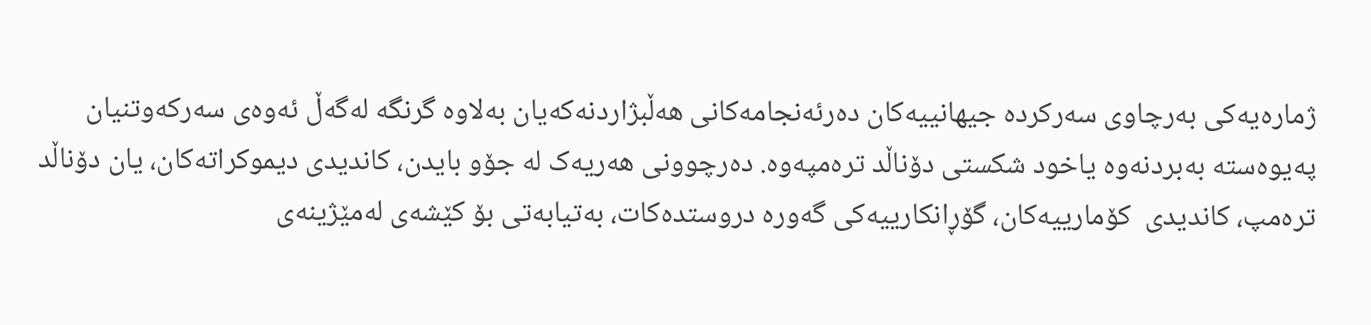ژمارەیەکی بەرچاوی سەرکردە جیهانییەکان دەرئەنجامەکانی هەڵبژاردنەکەیان بەلاوە گرنگە لەگەڵ ئەوەی سەرکەوتنیان پەیوەستە بەبردنەوە یاخود شکستی دۆناڵد ترەمپەوە. دەرچوونی هەریەک لە جۆو بایدن، کاندیدی دیموکراتەکان، یان دۆناڵد ترەمپ، کاندیدی  کۆمارییەکان، گۆڕانکارییەکی گەورە دروستدەکات، بەتیابەتی بۆ کێشەی لەمێژینەی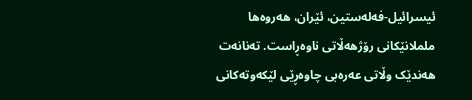ئیسرائیل-فەلەستین، ئێران، هەروەها ململانێکانی رۆژهەڵاتی ناوەڕاست. تەنانەت هەندێک وڵاتی عەرەبی چاوەڕێی لێکەوتەکانی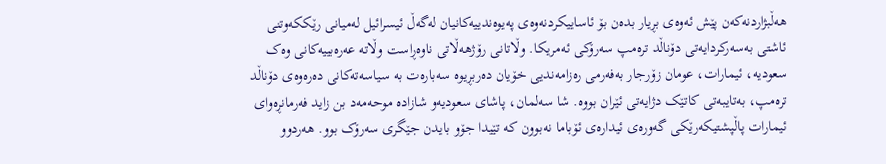هەڵبژاردنەکەن پێش ئەوەی بڕیار بدەن بۆ ئاساییکردنەوەی پەیوەندییەکانیان لەگەڵ ئیسرائیل لەمیانی رێککەوتنی ئاشتی بەسەرکردایەتی دۆناڵد ترەمپ سەرۆکی ئەمریکا. وڵاتانی رۆژهەڵاتی ناوەڕاست وڵاتە عەرەبییەکانی وەک سعودیە، ئیمارات، عومان زۆرجار بەفەرمی رەزامەندیی خۆیان دەربڕیوە سەبارەت بە سیاسەتەکانی دەرەوەی دۆناڵد ترەمپ، بەتایبەتی کاتێک دژایەتی ئێران بووە. شا سەلمان، پاشای سعودیەو شازادە موحەمەد بن زاید فەرمانڕەوای ئیمارات پاڵپشتیکەرێکی گەورەی ئیدارەی ئۆباما نەبوون کە تێیدا جۆو بایدن جێگری سەرۆک بوو. هەردوو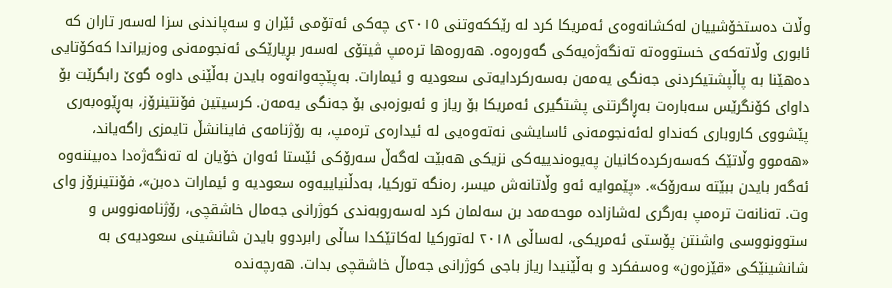وڵات دەستخۆشییان لەکشانەوەی ئەمریکا کرد لە رێککەوتنی ٢٠١٥ی چەکی ئەتۆمی ئێران و سەپاندنی سزا لەسەر تاران کە ئابوری وڵاتەکەی خستووەتە تەنگەژەیەکی گەورەوە. هەروەها ترەمپ ڤیتۆی لەسەر بڕیارێکی ئەنجومەنی وەزیراندا کەکۆتایی دەهێنا بە پاڵپشتیکردنی جەنگی یەمەن بەسەرکردایەتی سعودیە و ئیمارات. بەپێچەوانەوە بایدن بەڵێنی داوە گوێ رابگرێت بۆ داوای کۆنگرێس سەبارەت بەڕاگرتنی پشتگیری ئەمریکا بۆ ریاز و ئەبوزەبی بۆ جەنگی یەمەن. کرسیتین فۆنتینرۆز، بەڕێوەبەری پێشووی کاروباری کەنداو لەئەنجومەنی ئاسایشی نەتەوەیی لە ئیدارەی ترەمپ، بە رۆژنامەی فاینانشڵ تایمزی راگەیاند، «هەموو وڵاتێک کەسەرکردەکانیان پەیوەندییەکی نزیکی هەبێت لەگەڵ سەرۆکی ئێستا ئەوان خۆیان لە تەنگەژەدا دەبیننەوە ئەگەر بایدن ببێتە سەرۆک». «پێموایە ئەو وڵاتانەش میسر، رەنگە تورکیا، بەدڵنیاییەوە سعودیە و ئیمارات دەبن»، فۆنتینرۆز وای وت. تەنانەت ترەمپ بەرگری لەشازادە موحەمەد بن سەلمان کرد لەسەروبەندی کوژرانی جەمال خاشقچی، رۆژنامەنووس و ستوونووسی واشنتن پۆستی ئەمریکی، لەساڵی ٢٠١٨ لەتورکیا لەکاتێکدا ساڵی رابردوو بایدن شانشینی سعودیەی بە شانشینێکی «قێزەون» وەسفکرد و بەڵێنیدا ریاز باجی کوژرانی جەماڵ خاشقچی بدات. هەرچەندە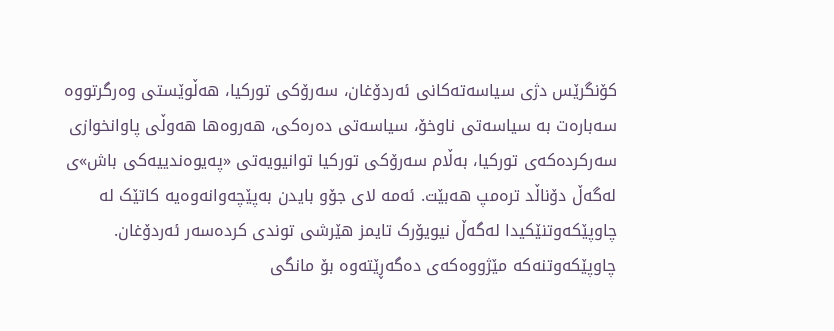کۆنگرێس دژی سیاسەتەکانی ئەردۆغان، سەرۆکی تورکیا، هەڵوێستی وەرگرتووە سەبارەت بە سیاسەتی ناوخۆ، سیاسەتی دەرەکی، هەروەها هەوڵی پاوانخوازی سەرکردەکەی تورکیا، بەڵام سەرۆکی تورکیا توانیویەتی «پەیوەندییەکی باش»ی لەگەڵ دۆناڵد ترەمپ هەبێت. ئەمە لای جۆو بایدن بەپێچەوانەوەیە کاتێک لە چاوپێکەوتنێکیدا لەگەڵ نیویۆرک تایمز هێرشی توندی کردەسەر ئەردۆغان. چاوپێکەوتنەکە مێژووەکەی دەگەڕێتەوە بۆ مانگی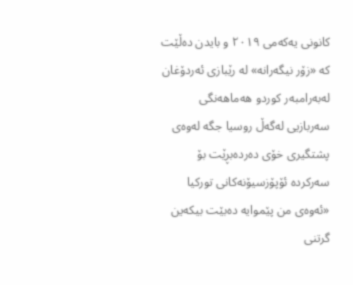کانونی یەکەمی ٢٠١٩ و بایدن دەڵێت کە «زۆر نیگەرانە» لە رێبازی ئەردۆغان لەبەرامبەر کوردو هەماهەنگی سەربازیی لەگەڵ روسیا جگە لەوەی پشتگیری خۆی دەردەبڕێت بۆ سەرکردە ئۆپۆزسیۆنەکانی تورکیا «ئەوەی من پێموایە دەبێت بیکەین گرتنی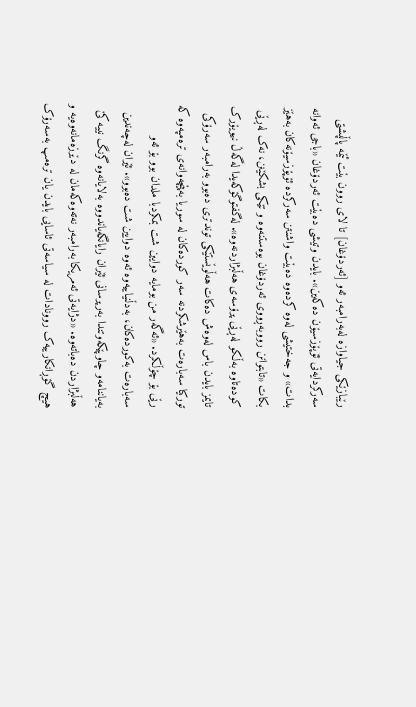رێبازێکی جیاوازە لەبەرامبەر ئەو [ئەردۆغان] تا لای روون بێت ئێمە پاڵپشتی سەرکردایەتی ئۆپۆزسیۆن دەکەین». بایدن وتیشی دەبێت ئەردۆغان «باجی ئەوانە بدات» و جەختیشی لەوە کردەوە دەبێت واشنتن سەرکردە ئۆپۆزسیۆنەکان بەهێز بکات «تابتوانن رووبەڕووی ئەردۆغان بوەستنەوە و تێکی بشکێنن، نەک لەڕێی کودەتاوە بەڵکو لەڕێی پرۆسەی هەڵبژاردنەوە». لەگفتوگۆکەیدا لەگەڵ نیویۆرک تایمز بایدن باس لەوەش دەکات هەڵوێستێکی توندتری دەبوو بەرامبەر سەرۆکی تورکیا سەبارەت بەهێرشکردنە سەر کوردەکان لە سوریا بەپێچەوانەی ترەمپەوە کە رێی بۆ چۆڵکرد. «ئەگەر من بومایە دوایین شت بمکردبا ملدان بوو بۆ ئەو سەبارەت بەکوردەکان، بەدڵنیاییەوە ئەوە دوایین شت دەبوو». ئێران لەچەندین بەیاننامەو چاوپێکەوتندا بەرپرسانی ئێران رایانگەیاندووە بەلایانەوە گرنگ نییە کێ هەڵبژاردن دەباتەوە. «دژایەتی ئەمریکا بەرامبەر نەتەوەکەمان لە دێرزەمانەوەیە و هیچ گۆڕانکارییەک روونادات لە سیاسەتی ئاسایی بایدن یان ترەمپ بەسەرۆک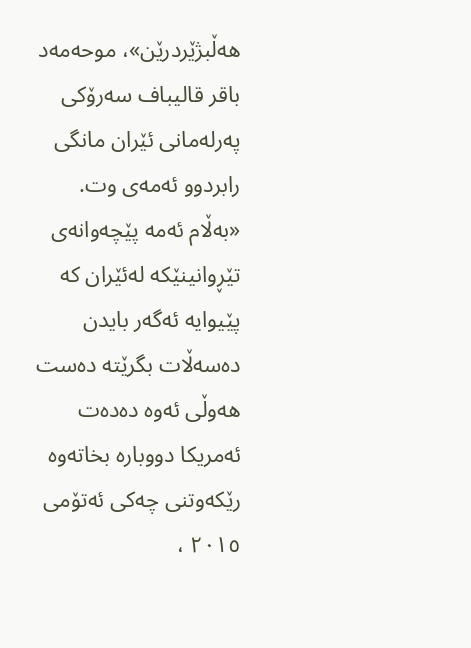هەڵبژێردرێن»، موحەمەد باقر قالیباف سەرۆکی پەرلەمانی ئێران مانگی رابردوو ئەمەی وت. «بەڵام ئەمە پێچەوانەی تێڕوانینێکە لەئێران کە پێیوایە ئەگەر بایدن دەسەڵات بگرێتە دەست هەوڵی ئەوە دەدەت ئەمریکا دووبارە بخاتەوە رێکەوتنی چەکی ئەتۆمی ٢٠١٥ ،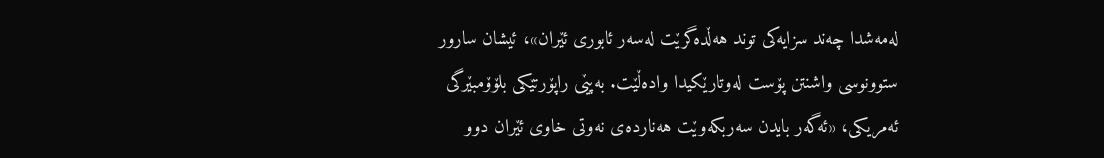لەمەشدا چەند سزایەکی توند هەڵدەگرێت لەسەر ئابوری ئێران»، ئیشان سارور ستوونوسی واشنتن پۆست لەوتارێکیدا وادەڵێت. بەپێی راپۆرتێکی بلۆۆمبێرگی ئەمریکی، «ئەگەر بایدن سەربکەوێت هەناردەی نەوتی خاوی ئێران دوو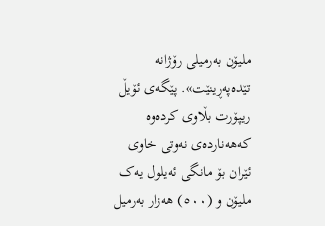ملیۆن بەرمیلی رۆژانە تێدەپەڕینێت». پێگەی ئۆیڵ ریپۆرت بڵاوی کردەوە کەهەناردەی نەوتی خاوی ئێران بۆ مانگی ئەیلول یەک ملیۆن و (٥٠٠) هەزار بەرمیل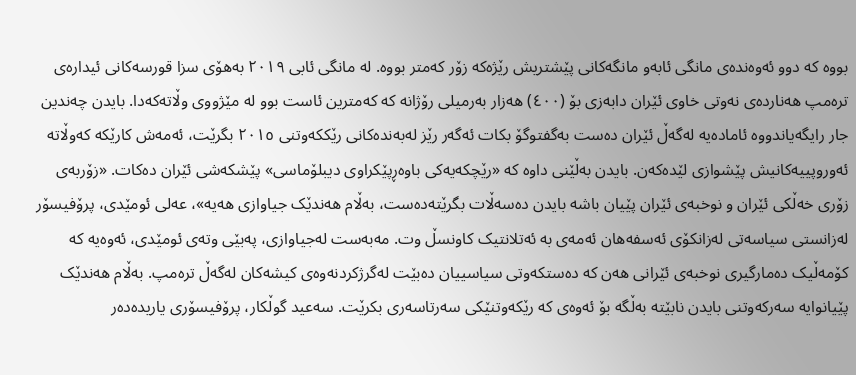بووە کە دوو ئەوەندەی مانگی ئابەو مانگەکانی پێشتریش رێژەکە زۆر کەمتر بووە. لە مانگی ئابی ٢٠١٩ بەهۆی سزا قورسەکانی ئیدارەی ترەمپ هەناردەی نەوتی خاوی ئێران دابەزی بۆ (٤٠٠) هەزار بەرمیلی رۆژانە کە کەمترین ئاست بوو لە مێژووی وڵاتەکەدا. بایدن چەندین جار رایگەیاندووە ئامادەیە لەگەڵ ئێران دەست بەگفتوگۆ بکات ئەگەر رێز لەبەندەکانی رێککەوتنی ٢٠١٥ بگرێت، ئەمەش کارێکە کەوڵاتە ئەوروپییەکانیش پێشوازی لێدەکەن. بایدن بەڵێنی داوە کە «رێچکەیەکی باوەڕپێکراوی دیبلۆماسی» پێشکەشی ئێران دەکات. «زۆربەی زۆری خەڵکی ئێران و نوخبەی ئێران پێیان باشە بایدن دەسەڵات بگرێتەدەست، بەڵام هەندێک جیاوازی هەیە»، عەلی ئومێدی، پرۆفیسۆر لەزانستی سیاسەتی لەزانکۆی ئەسفەهان ئەمەی بە ئەتلانتیک کاونسڵ وت. مەبەست لەجیاوازی، پەبێی وتەی ئومێدی، ئەوەیە کە کۆمەڵیک دەمارگیری نوخبەی ئێرانی هەن کە دەستکەوتی سیاسییان دەبێت لەگرژکردنەوەی کیشەکان لەگەڵ ترەمپ. بەڵام هەندێک پێیانوایە سەرکەوتنی بایدن نابێتە بەڵگە بۆ ئەوەی کە رێکەوتنێکی سەرتاسەری بکرێت. سەعید گوڵکار، پرۆفیسۆری یاریدەدەر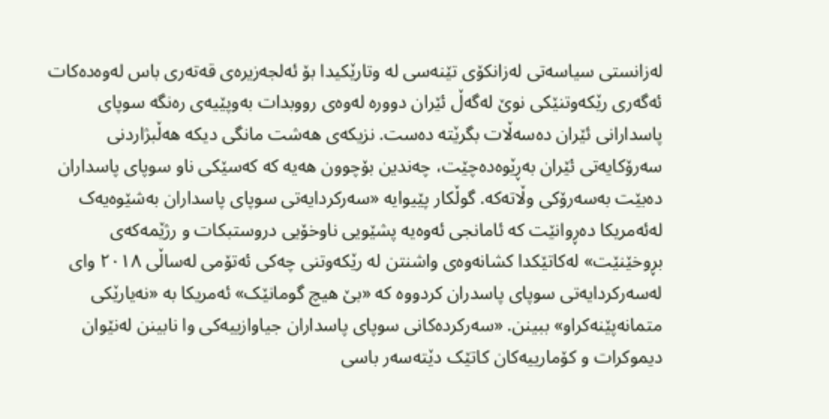لەزانستی سیاسەتی لەزانکۆی تێنەسی لە وتارێکیدا بۆ ئەلجەزیرەی قەتەری باس لەوەدەکات ئەگەری رێکەوتنێکی نوێ لەگەڵ ئێران دوورە لەوەی رووبدات بەوپێیەی رەنگە سوپای پاسدارانی ئێران دەسەڵات بگرێتە دەست. نزیکەی هەشت مانگی دیکە هەڵبژاردنی سەرۆکایەتی ئێران بەڕێوەدەچێت، چەندین بۆچوون هەیە کە کەسێکی ناو سوپای پاسداران دەبێت بەسەرۆکی وڵاتەکە. گوڵکار پێیوایە «سەرکردایەتی سوپای پاسداران بەشێوەیەک لەئەمریکا دەڕوانێت کە ئامانجی ئەوەیە پشێویی ناوخۆیی دروستبکات و رژێمەکەی بڕوخێنێت» لەکاتێکدا کشانەوەی واشنتن لە رێکەوتنی چەکی ئەتۆمی لەساڵی ٢٠١٨ وای لەسەرکردایەتی سوپای پاسدران کردووە کە «بێ هیچ گومانێک» ئەمریکا بە «نەیارێکی متمانەپێنەکراو» ببینن. «سەرکردەکانی سوپای پاسداران جیاوازییەکی وا نابینن لەنێوان دیموکرات و کۆمارییەکان کاتێک دێتەسەر باسی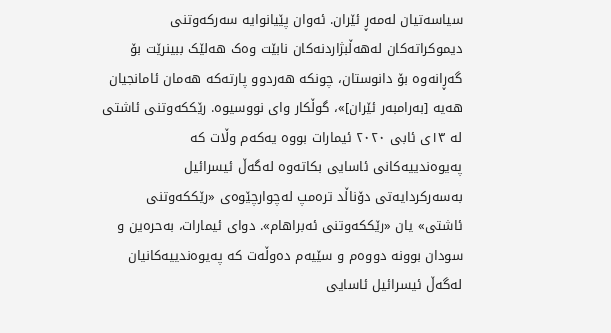سیاسەتیان لەمەڕ ئێران. ئەوان پێیانوایە سەرکەوتنی دیموکراتەکان لەهەڵبژاردنەکان نابێت وەک هەلێک ببینرێت بۆ گەڕانەوە بۆ دانوستان، چونکە هەردوو پارتەکە هەمان ئامانجیان هەیە [بەرامبەر ئێران]»، گوڵکار وای نووسیوە. رێککەوتنی ئاشتی لە ١٣ی ئابی ٢٠٢٠ ئیمارات بووە یەکەم وڵات کە پەیوەندییەکانی ئاسایی بکاتەوە لەگەڵ ئیسرائیل بەسەرکردایەتی دۆناڵد ترەمپ لەچوارچێوەی «رێککەوتنی ئاشتی» یان «رێککەوتنی ئەبراهام». دوای ئیمارات، بەحرەین و سودان بوونە دووەم و سێیەم دەوڵەت کە پەیوەندییەکانیان لەگەڵ ئیسرائیل ئاسایی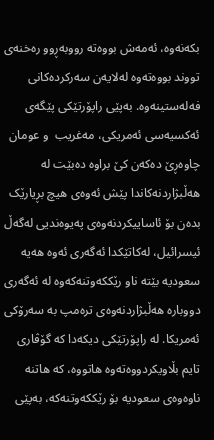بکەنەوە، ئەمەش بووەتە رووبەڕوو رەخنەی تووند بووەتەوە لەلایەن سەرکردەکانی فەلەستینەوە. بەپێی راپۆرتێکی پێگەی ئەکسیەسی ئەمریکی، مەغریب  و عومان چاوەڕێ دەکەن کێ براوە دەبێت لە هەڵبژاردنەکاندا پێش ئەوەی هیچ بڕیارێک بدەن بۆ ئاساییکردنەوەی پەیوەندیی لەگەڵ ئیسرائیل، لەکاتێکدا ئەگەری ئەوە هەیە سعودیە بێتە ناو رێککەوتنەکەوە لە ئەگەری دووبارە هەڵبژاردنەوەی ترەمپ بە سەرۆکی ئەمریکا. لە راپۆرتێکی دیکەدا کە گۆڤاری تایم بڵاویکردووەتەوە هاتووە، کە هاتنە ناوەوەی سعودیە بۆ رێککەوتنەکە، بەپێی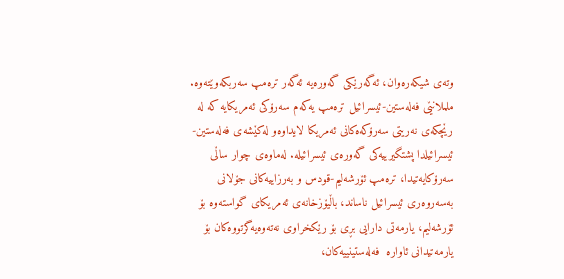وتەی شیکەرەوان، ئەگەرێکی گەورەیە ئەگەر ترەمپ سەربکەوێتەوە. ململانێی فەلەستین-ئیسرائیل ترەمپ یەکەم سەرۆکی ئەمریکایە کە لە رێچکەی نەریتی سەرۆکەەکانی ئەمریکا لایداوەو لەکێشەی فەلەستین-ئیسرائیلدا پشتگیرییەکی گەورەی ئیسرائیلە. لەماوەی چوار ساڵی سەرۆکایەتیدا، ترەمپ ئۆرشەلیم-قودس و بەرزاییەکانی جۆلانی  بەسەروەری ئیسرائیل ناساند، باڵیۆزخانەی ئەمریکای گواستەوە بۆ ئۆرشەلیم، یارمەتی دارایی بڕی بۆ رێکخراوی نەتەوەیەگرتووەکان بۆ یارمەتیدانی ئاوارە  فەلەستینییەکان،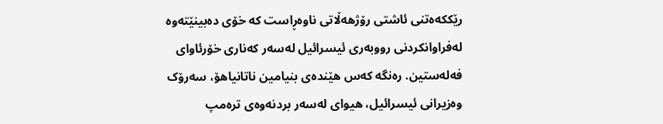رێککەەتنی ئاشتی رۆژهەڵاتی ناوەڕاست کە خۆی دەبینێتەوە لەفراوانکردنی رووبەری ئیسرائیل لەسەر کەناری خۆرئاوای فەلەستین. رەنگە کەس هێندەی بنیامین ناتانیاهۆ، سەرۆک وەزیرانی ئیسرائیل، هیوای لەسەر بردنەوەی ترەمپ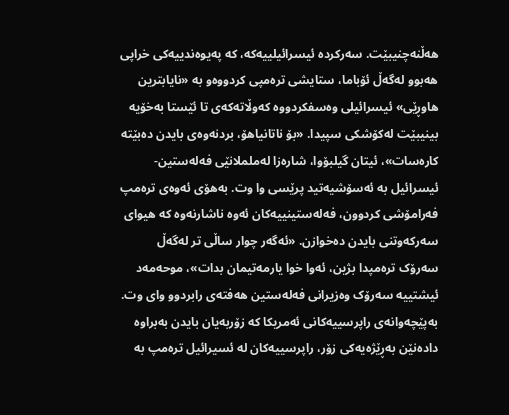هەڵنەچنیبێت. سەرکردە ئیسرائیلییەکە، کە پەیوەندییەکی خراپی هەبوو لەگەڵ ئۆباما، ستایشی ترەمپی کردووەو بە «نایابترین هاوڕێی» ئیسرائیلی وەسفکردووە کەوڵاتەکەی تا ئێستا بەخۆیە بینیبێت لەکۆشکی سپیدا. «بۆ ناتانیاهۆ، بردنەوەی بایدن دەبێتە کارەسات»، ئیتان گیلبۆوا، شارەزا لەململانێی فەلەستین- ئیسرائیل بە ئەسۆشیەتید پرێسی وا وت. بەهۆی ئەوەی ترەمپ فەرامۆشی کردوون، فەلەستینییەکان ئەوە ناشارنەوە کە هیوای سەرکەوتنی بایدن دەخوازن. «ئەگەر چوار ساڵی تر لەگەڵ سەرۆک ترەمپدا بژین، ئەوا خوا یارمەتیمان بدات»، موحەمەد ئیشتییە سەرۆک وەزیرانی فەلەستین هەفتەی رابردوو وای وت. بەپێچەوانەی راپرسییەکانی ئەمریکا کە زۆربەیان بایدن بەبراوە دادەنێن بەڕێژەیەکی زۆر، راپرسییەکان لە ئسیرائیل ترەمپ بە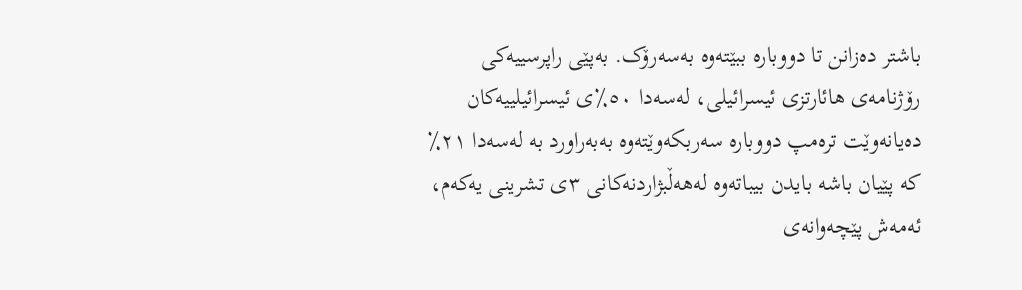باشتر دەزانن تا دووبارە ببێتەوە بەسەرۆک. بەپێی راپرسییەکی رۆژنامەی هائارتزی ئیسرائیلی، لەسەدا ٥٠٪ی ئیسرائیلییەکان دەیانەوێت ترەمپ دووبارە سەربکەوێتەوە بەبەراورد بە لەسەدا ٢١٪ کە پێیان باشە بایدن بیباتەوە لەهەڵبژاردنەکانی ٣ی تشرینی یەکەم، ئەمەش پێچەوانەی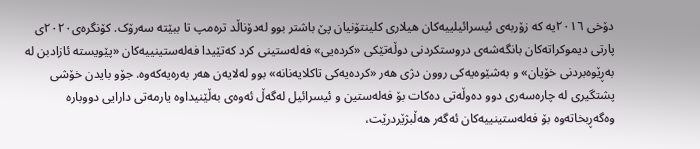دۆخی ٢٠١٦یە کە زۆربەی ئیسرائیلییەکان هیلاری کلینتۆنیان پێ باشتر بوو لەدۆناڵد ترەمپ تا ببێتە سەرۆک. کۆنگرەی٢٠٢٠ی  پارتی دیموکراتەکان بانگەشەی دروستکردنی دوڵەتێکی «کردەیی» فەلەستینی کرد کەتێیدا فەلەستینییەکان «پێویستە ئازادبن لە بەڕێوەبردنی خۆیان» و بەشێوەیەکی روون دژی هەر «کردەیەکی تاکلایەنانە» بوو لەلایەن هەر بەرەیەکەوە. جۆو بایدن خۆشی پشتگیری لە چارەسەری دوو دەوڵەتی دەکات بۆ فەلەستین و ئیسرائیل لەگەڵ ئەوەی بەڵێنیداوە یارمەتی دارایی دووبارە وەگەڕبخاتەوە بۆ فەلەستینییەکان ئەگەر هەڵبژێردرێت،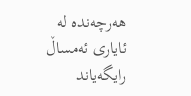هەرچەندە لە ئایاری ئەمساڵ رایگەیاند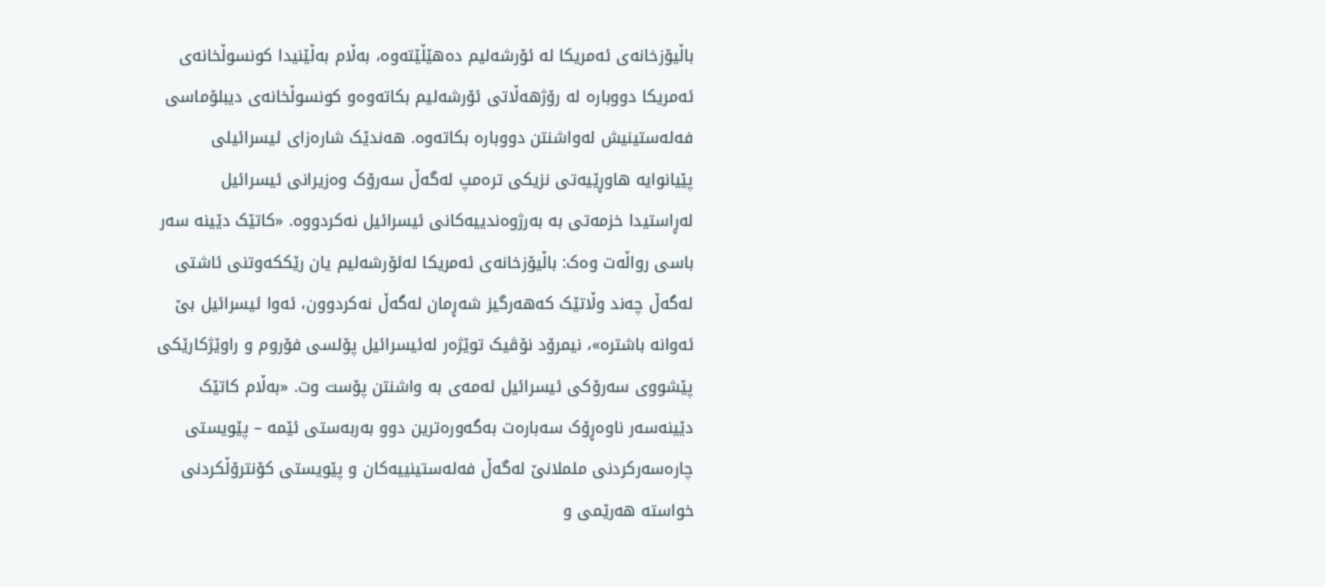باڵیۆزخانەی ئەمریکا لە ئۆرشەلیم دەهێڵێتەوە، بەڵام بەڵێنیدا کونسوڵخانەی ئەمریکا دووبارە لە رۆژهەڵاتی ئۆرشەلیم بکاتەوەو کونسوڵخانەی دیبلۆماسی فەلەستینیش لەواشنتن دووبارە بکاتەوە. هەندێک شارەزای ئیسرائیلی پێیانوایە هاوڕێیەتی نزیکی ترەمپ لەگەڵ سەرۆک وەزیرانی ئیسرائیل لەڕاستیدا خزمەتی بە بەرژوەندییەکانی ئیسرائیل نەکردووە. «کاتێک دێینە سەر باسی رواڵەت وەک: باڵیۆزخانەی ئەمریکا لەئۆرشەلیم یان رێککەوتنی ئاشتی لەگەڵ چەند وڵاتێک کەهەرگیز شەڕمان لەگەڵ نەکردوون، ئەوا ئیسرائیل بێ ئەوانە باشترە»، نیمرۆد نۆڤیک توێژەر لەئیسرائیل پۆلسی فۆروم و راوێژکارێکی پێشووی سەرۆکی ئیسرائیل ئەمەی بە واشنتن پۆست وت. «بەڵام کاتێک دێینەسەر ناوەڕۆک سەبارەت بەگەورەترین دوو بەربەستی ئێمە – پێویستی چارەسەرکردنی ململانێ لەگەڵ فەلەستینییەکان و پێویستی کۆنترۆڵکردنی خواستە هەرێمی و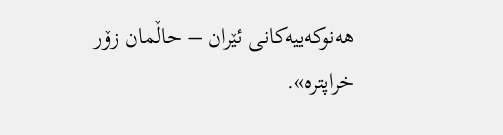هەنوکەییەکانی ئێران – حاڵمان زۆر خراپترە».